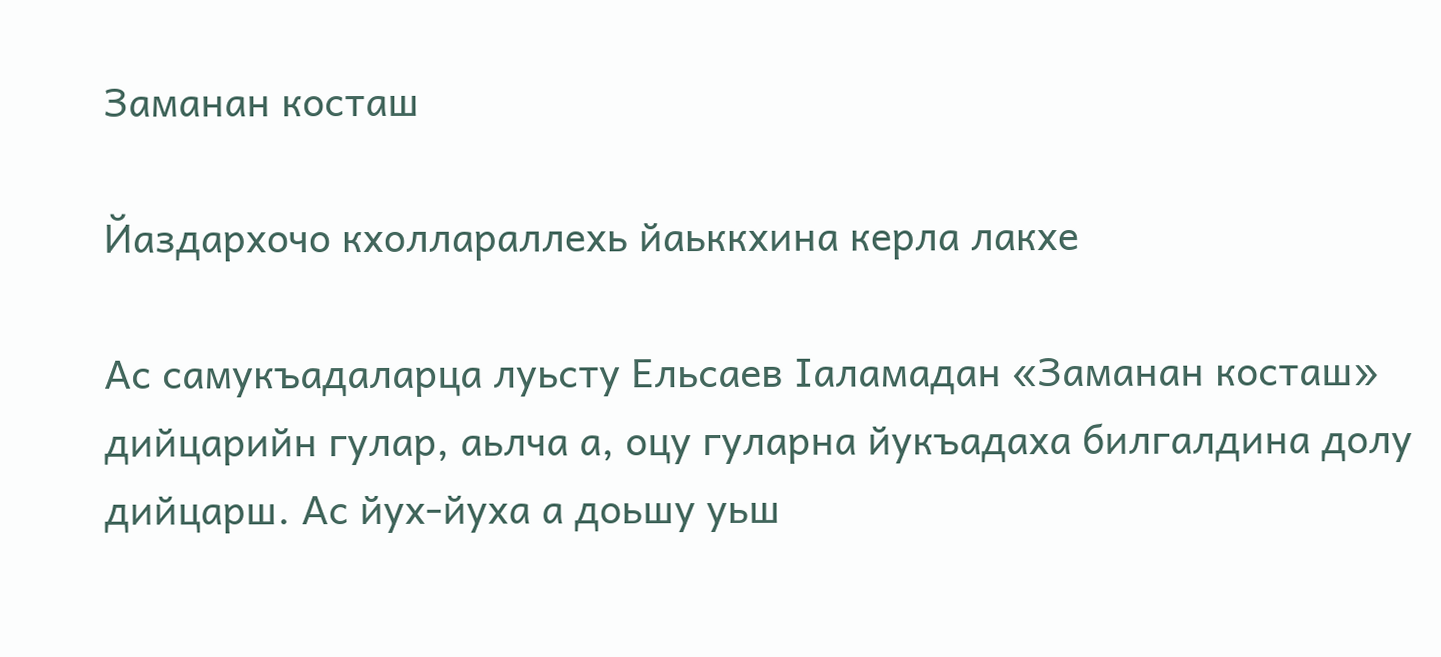Заманан косташ

Йаздархочо кхоллараллехь йаьккхина керла лакхе

Ас самукъадаларца луьсту Ельсаев Iаламадан «Заманан косташ» дийцарийн гулар, аьлча а, оцу гуларна йукъадаха билгалдина долу дийцарш. Ас йух-йуха а доьшу уьш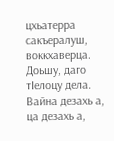цхьатерра сакъералуш, воккхаверца. Доьшу, даго тIелоцу дела. Вайна дезахь а, ца дезахь а,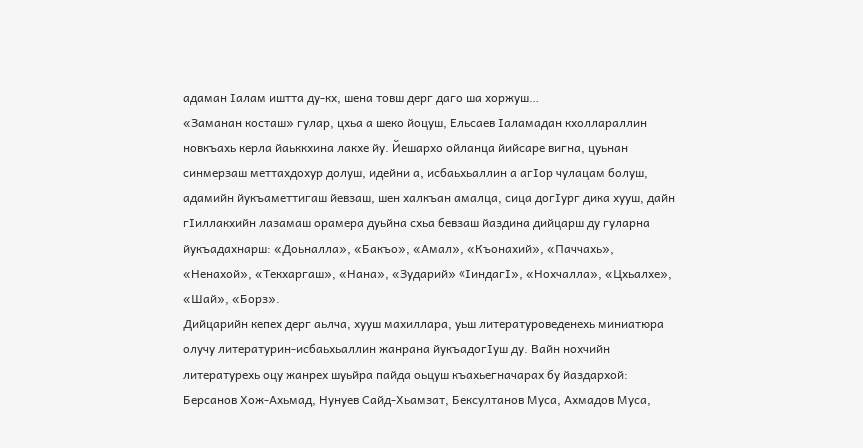адаман Iалам иштта ду-кх, шена товш дерг даго ша хоржуш…
«Заманан косташ» гулар, цхьа а шеко йоцуш, Ельсаев Iаламадан кхоллараллин новкъахь керла йаьккхина лакхе йу. Йешархо ойланца йийсаре вигна, цуьнан синмерзаш меттахдохур долуш, идейни а, исбаьхьаллин а агIор чулацам болуш, адамийн йукъаметтигаш йевзаш, шен халкъан амалца, сица догIург дика хууш, дайн гIиллакхийн лазамаш орамера дуьйна схьа бевзаш йаздина дийцарш ду гуларна йукъадахнарш: «Доьналла», «Бакъо», «Амал», «Къонахий», «Паччахь», «Ненахой», «Текхаргаш», «Нана», «Зударий» «IиндагI», «Нохчалла», «Цхьалхе», «Шай», «Борз».
Дийцарийн кепех дерг аьлча, хууш махиллара, уьш литературоведенехь миниатюра олучу литературин-исбаьхьаллин жанрана йукъадогIуш ду. Вайн нохчийн литературехь оцу жанрех шуьйра пайда оьцуш къахьегначарах бу йаздархой: Берсанов Хож-Ахьмад, Нунуев Сайд-Хьамзат, Бексултанов Муса, Ахмадов Муса,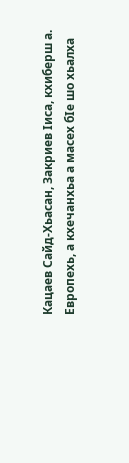Кацаев Сайд-Хьасан, Закриев Iиса, кхиберш а.
Европехь, а кхечанхьа а масех бIе шо хьалха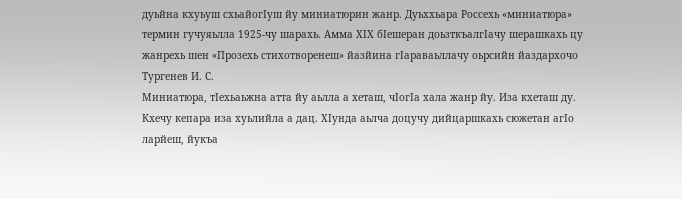дуьйна кхуьуш схьайогIуш йу миниатюрин жанр. Дуьххьара Россехь «миниатюра» термин гучуяьлла 1925-чу шарахь. Амма ХIХ бIешеран доьзткъалгIачу шерашкахь цу жанрехь шен «Прозехь стихотворенеш» йазйина гIараваьллачу оьрсийн йаздархочо Тургенев И. С.
Миниатюра, тIехьаьжна атта йу аьлла а хеташ, чIогIа хала жанр йу. Иза кхеташ ду. Кхечу кепара иза хуьлийла а дац. ХIунда аьлча доцучу дийцаршкахь сюжетан агIо ларйеш, йукъа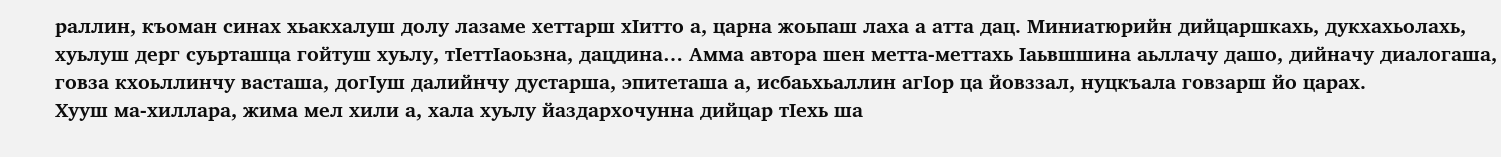раллин, къоман синах хьакхалуш долу лазаме хеттарш хIитто а, царна жоьпаш лаха а атта дац. Миниатюрийн дийцаршкахь, дукхахьолахь, хуьлуш дерг суьрташца гойтуш хуьлу, тIеттIаоьзна, дацдина… Амма автора шен метта-меттахь Iаьвшшина аьллачу дашо, дийначу диалогаша, говза кхоьллинчу васташа, догIуш далийнчу дустарша, эпитеташа а, исбаьхьаллин агIор ца йовззал, нуцкъала говзарш йо царах.
Хууш ма-хиллара, жима мел хили а, хала хуьлу йаздархочунна дийцар тIехь ша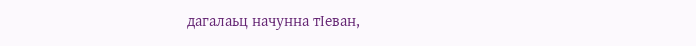дагалаьц начунна тIеван,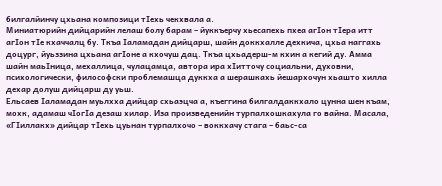билгалйинчу цхьана композици тIехь чекхвала а.
Миниатюрийн дийцарийн лелаш болу барам – йуккъерчу хьесапехь пхеа агIон тIера итт агIон тIе кхаччалц бу. Ткъа Iаламадан дийцарш, шайн доккхалле дехкича, цхьа наггахь доцург, йуьззина цхьана агIоне а кхочуш дац. Ткъа цхьадерш-м кхин а кегий ду. Амма шайн маьIница, мехаллица, чулацамца, автора ира хIитточу социальни, духовни, психологически, философски проблемашца дуккха а шерашкахь йешархочун хьашто хилла дехар долуш дийцарш ду уьш.
Ельсаев Iаламадан муьлхха дийцар схьаэцча а, къеггина билгалдаккхало цунна шен къам, мохк, адамаш чIогIа дезаш хилар. Иза произведенийн турпалхошкахула го вайна. Масала, «ГIиллакх» дийцар тIехь цуьнан турпалхочо – воккхачу стага – баьс-са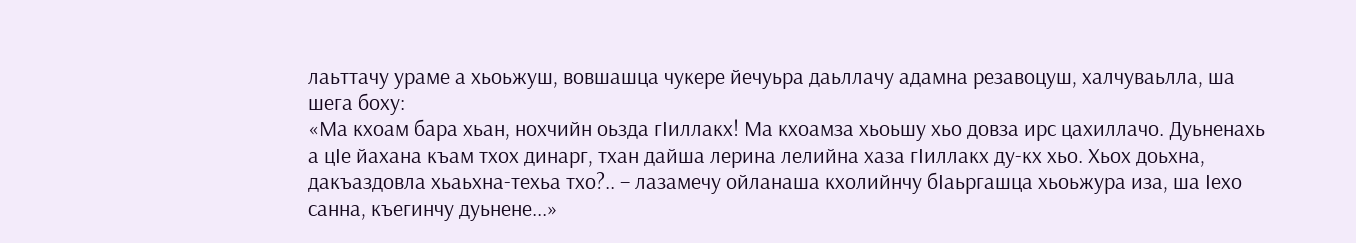лаьттачу ураме а хьоьжуш, вовшашца чукере йечуьра даьллачу адамна резавоцуш, халчуваьлла, ша шега боху:
«Ма кхоам бара хьан, нохчийн оьзда гIиллакх! Ма кхоамза хьоьшу хьо довза ирс цахиллачо. Дуьненахь а цIе йахана къам тхох динарг, тхан дайша лерина лелийна хаза гIиллакх ду-кх хьо. Хьох доьхна, дакъаздовла хьаьхна-техьа тхо?.. – лазамечу ойланаша кхолийнчу бIаьргашца хьоьжура иза, ша Iехо санна, къегинчу дуьнене...»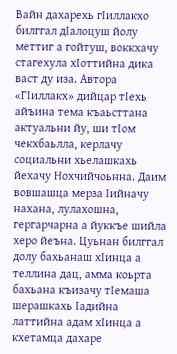Вайн дахарехь гIиллакхо билггал дIалоцуш йолу меттиг а гойтуш, воккхачу стагехула хIоттийна дика васт ду иза. Автора «ГIиллакх» дийцар тIехь айъина тема къаьсттана актуальни йу, ши тIом чекхбаьлла, керлачу социальни хьелашкахь йехачу Нохчийчоьнна. Даим вовшашца мерза Iийначу нахана, лулахошна, гергарчарна а йуккъе шийла херо йеъна. Цуьнан билггал долу бахьанаш хIинца а теллина дац, амма коьрта бахьана къизачу тIемаша шерашкахь Iадийна латтийна адам хIинца а кхетамца дахаре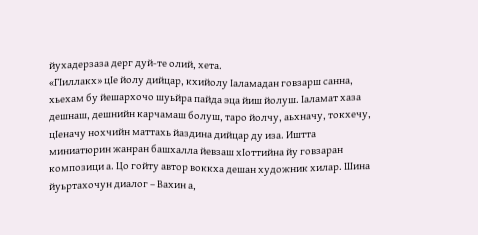йухадерзаза дерг дуй-те олий, хета.
«ГIиллакх» цIе йолу дийцар, кхийолу Iаламадан говзарш санна, хьехам бу йешархочо шуьйра пайда эца йиш йолуш. Iаламат хаза дешнаш, дешнийн карчамаш болуш, таро йолчу, аьхначу, токхечу, цIеначу нохчийн маттахь йаздина дийцар ду иза. Иштта миниатюрин жанран башхалла йевзаш хIоттийна йу говзаран композици а. Цо гойту автор воккха дешан художник хилар. Шина йуьртахочун диалог – Вахин а,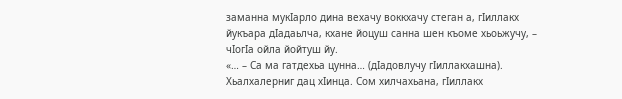заманна мукIарло дина вехачу воккхачу стеган а, гIиллакх йукъара дIадаьлча, кхане йоцуш санна шен къоме хьоьжучу, – чIогIа ойла йойтуш йу.
«… – Са ма гатдехьа цунна… (дIадовлучу гIиллакхашна). Хьалхалерниг дац хIинца. Сом хилчахьана, гIиллакх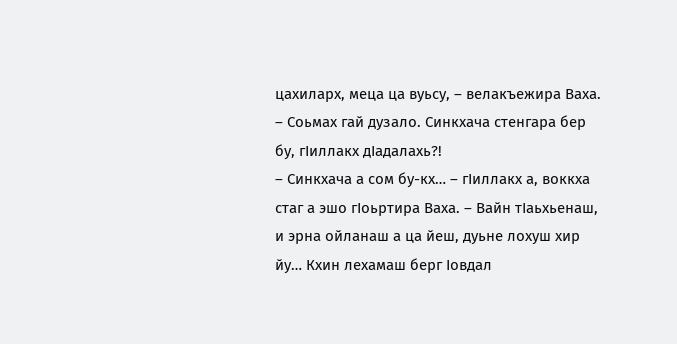цахиларх, меца ца вуьсу, – велакъежира Ваха.
– Соьмах гай дузало. Синкхача стенгара бер бу, гIиллакх дIадалахь?!
– Синкхача а сом бу-кх… – гIиллакх а, воккха стаг а эшо гIоьртира Ваха. – Вайн тIаьхьенаш, и эрна ойланаш а ца йеш, дуьне лохуш хир йу… Кхин лехамаш берг Iовдал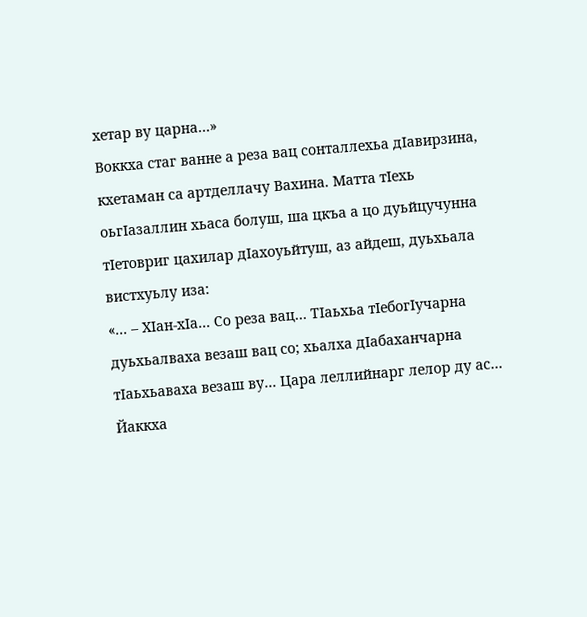хетар ву царна…»
Воккха стаг ванне а реза вац сонталлехьа дIавирзина, кхетаман са артделлачу Вахина. Матта тIехь оьгIазаллин хьаса болуш, ша цкъа а цо дуьйцучунна тIетовриг цахилар дIахоуьйтуш, аз айдеш, дуьхьала вистхуьлу иза:
«... – ХIан-хIа… Со реза вац… ТIаьхьа тIебогIучарна дуьхьалваха везаш вац со; хьалха дIабаханчарна тIаьхьаваха везаш ву… Цара леллийнарг лелор ду ас… Йаккха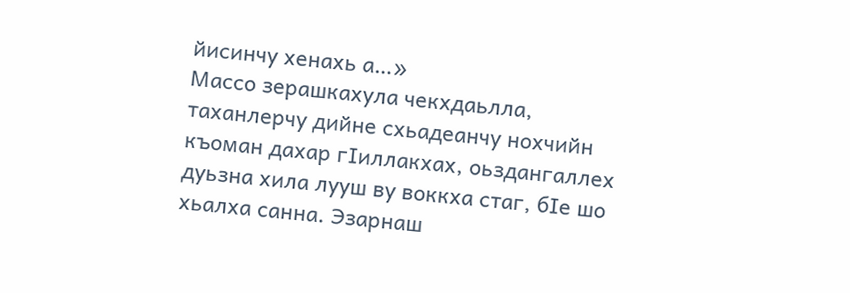йисинчу хенахь а…»
Массо зерашкахула чекхдаьлла, таханлерчу дийне схьадеанчу нохчийн къоман дахар гIиллакхах, оьздангаллех дуьзна хила лууш ву воккха стаг, бIе шо хьалха санна. Эзарнаш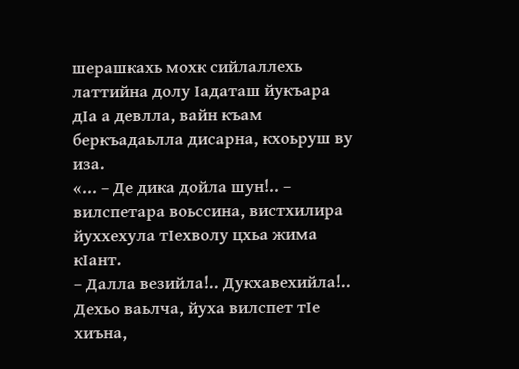шерашкахь мохк сийлаллехь латтийна долу Iадаташ йукъара дIа а девлла, вайн къам беркъадаьлла дисарна, кхоьруш ву иза.
«... – Де дика дойла шун!.. – вилспетара воьссина, вистхилира йуххехула тIехволу цхьа жима кIант.
– Далла везийла!.. Дукхавехийла!..
Дехьо ваьлча, йуха вилспет тIе хиъна,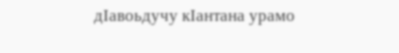дIавоьдучу кIантана урамо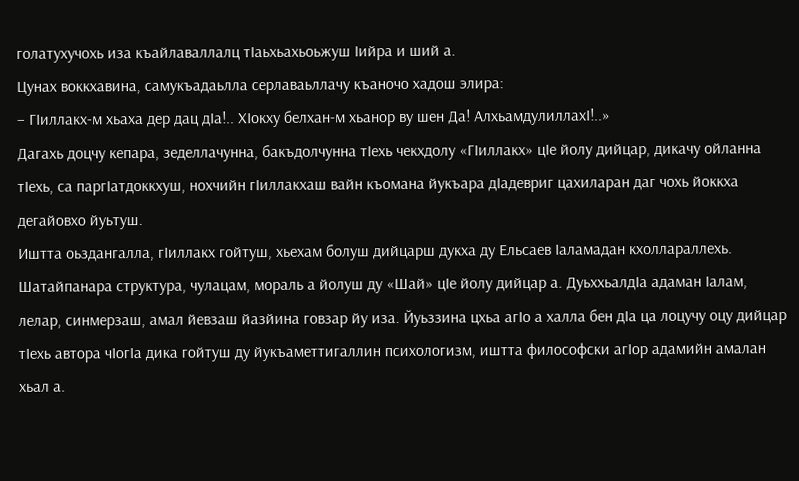голатухучохь иза къайлаваллалц тIаьхьахьоьжуш Iийра и ший а.
Цунах воккхавина, самукъадаьлла серлаваьллачу къаночо хадош элира:
– ГIиллакх-м хьаха дер дац дIа!.. ХIокху белхан-м хьанор ву шен Да! АлхьамдулиллахI!..»
Дагахь доцчу кепара, зеделлачунна, бакъдолчунна тIехь чекхдолу «ГIиллакх» цIе йолу дийцар, дикачу ойланна тIехь, са паргIатдоккхуш, нохчийн гIиллакхаш вайн къомана йукъара дIадевриг цахиларан даг чохь йоккха дегайовхо йуьтуш.
Иштта оьздангалла, гIиллакх гойтуш, хьехам болуш дийцарш дукха ду Ельсаев Iаламадан кхоллараллехь.
Шатайпанара структура, чулацам, мораль а йолуш ду «Шай» цIе йолу дийцар а. ДуьххьалдIа адаман Iалам, лелар, синмерзаш, амал йевзаш йазйина говзар йу иза. Йуьззина цхьа агIо а халла бен дIа ца лоцучу оцу дийцар тIехь автора чIогIа дика гойтуш ду йукъаметтигаллин психологизм, иштта философски агIор адамийн амалан хьал а.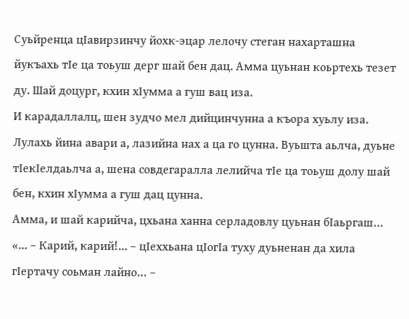Суьйренца цIавирзинчу йохк-эцар лелочу стеган нахарташна йукъахь тIе ца тоьуш дерг шай бен дац. Амма цуьнан коьртехь тезет ду. Шай доцург, кхин хIумма а гуш вац иза.
И карадаллалц, шен зудчо мел дийцинчунна а къора хуьлу иза. Лулахь йина авари а, лазийна нах а ца го цунна. Вуьшта аьлча, дуьне тIекIелдаьлча а, шена совдегаралла лелийча тIе ца тоьуш долу шай бен, кхин хIумма а гуш дац цунна.
Амма, и шай карийча, цхьана ханна серладовлу цуьнан бIаьргаш…
«... – Карий, карий!... – цIеххьана цIогIа туху дуьненан да хила гIертачу соьман лайно… –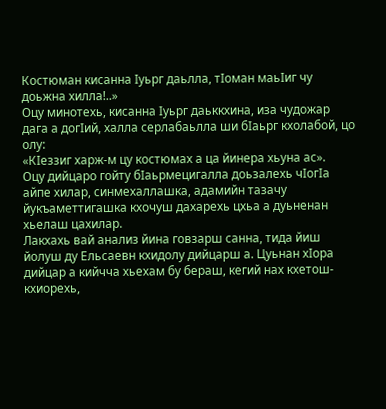Костюман кисанна Iуьрг даьлла, тIоман маьIиг чу доьжна хилла!..»
Оцу минотехь, кисанна Iуьрг даьккхина, иза чудожар дага а догIий, халла серлабаьлла ши бIаьрг кхолабой, цо олу:
«КIеззиг харж-м цу костюмах а ца йинера хьуна ас».
Оцу дийцаро гойту бIаьрмецигалла доьзалехь чIогIа айпе хилар, синмехаллашка, адамийн тазачу йукъаметтигашка кхочуш дахарехь цхьа а дуьненан хьелаш цахилар.
Лакхахь вай анализ йина говзарш санна, тида йиш йолуш ду Ельсаевн кхидолу дийцарш а. Цуьнан хIора дийцар а кийчча хьехам бу бераш, кегий нах кхетош-кхиорехь,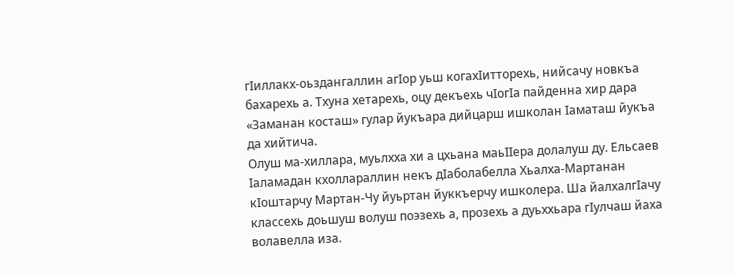гIиллакх-оьздангаллин агIор уьш когахIитторехь, нийсачу новкъа бахарехь а. Тхуна хетарехь, оцу декъехь чIогIа пайденна хир дара «Заманан косташ» гулар йукъара дийцарш ишколан Iаматаш йукъа да хийтича.
Олуш ма-хиллара, муьлхха хи а цхьана маьIIера долалуш ду. Ельсаев Iаламадан кхоллараллин некъ дIаболабелла Хьалха-Мартанан кIоштарчу Мартан-Чу йуьртан йуккъерчу ишколера. Ша йалхалгIачу классехь доьшуш волуш поэзехь а, прозехь а дуьххьара гIулчаш йаха волавелла иза.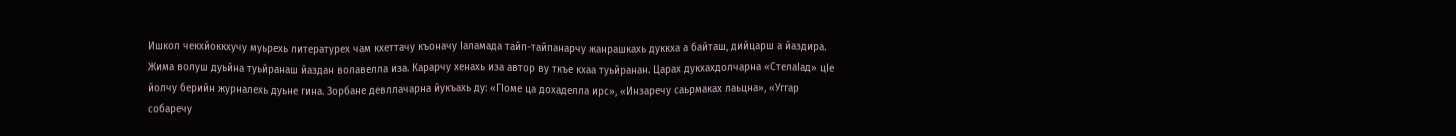Ишкол чекхйоккхучу муьрехь литературех чам кхеттачу къоначу Iаламада тайп-тайпанарчу жанрашкахь дуккха а байташ, дийцарш а йаздира. Жима волуш дуьйна туьйранаш йаздан волавелла иза. Карарчу хенахь иза автор ву ткъе кхаа туьйранан. Царах дукхахдолчарна «СтелаIад» цIе йолчу берийн журналехь дуьне гина. Зорбане девллачарна йукъахь ду: «ГIоме ца дохаделла ирс», «Инзаречу саьрмаках лаьцна», «Уггар собаречу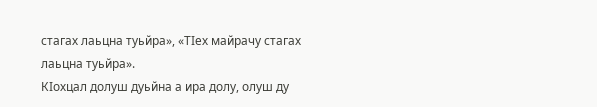стагах лаьцна туьйра», «ТIех майрачу стагах лаьцна туьйра».
КIохцал долуш дуьйна а ира долу, олуш ду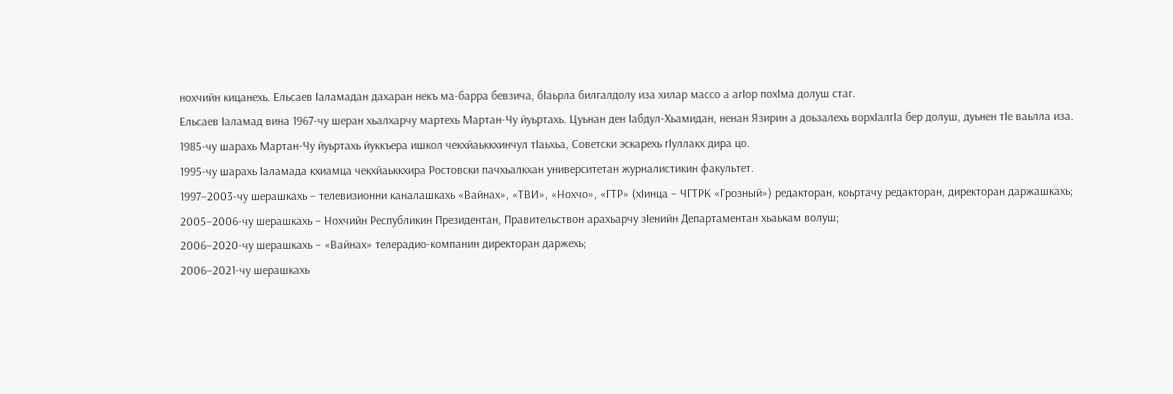нохчийн кицанехь. Ельсаев Iаламадан дахаран некъ ма-барра бевзича, бIаьрла билгалдолу иза хилар массо а агIор похIма долуш стаг.
Ельсаев Iаламад вина 1967-чу шеран хьалхарчу мартехь Мартан-Чу йуьртахь. Цуьнан ден Iабдул-Хьамидан, ненан Язирин а доьзалехь ворхIалгIа бер долуш, дуьнен тIе ваьлла иза.
1985-чу шарахь Мартан-Чу йуьртахь йуккъера ишкол чекхйаьккхинчул тIаьхьа, Советски эскарехь гIуллакх дира цо.
1995-чу шарахь Iаламада кхиамца чекхйаьккхира Ростовски пачхьалкхан университетан журналистикин факультет.
1997–2003-чу шерашкахь – телевизионни каналашкахь «Вайнах», «ТВИ», «Нохчо», «ГТР» (хIинца – ЧГТРК «Грозный») редакторан, коьртачу редакторан, директоран даржашкахь;
2005–2006-чу шерашкахь – Нохчийн Республикин Президентан, Правительствон арахьарчу зIенийн Департаментан хьаькам волуш;
2006–2020-чу шерашкахь – «Вайнах» телерадио-компанин директоран даржехь;
2006–2021-чу шерашкахь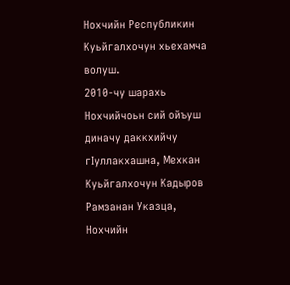Нохчийн Республикин Куьйгалхочун хьехамча волуш.
2010-чу шарахь Нохчийчоьн сий ойъуш диначу даккхийчу гIуллакхашна, Мехкан Куьйгалхочун Кадыров Рамзанан Указца, Нохчийн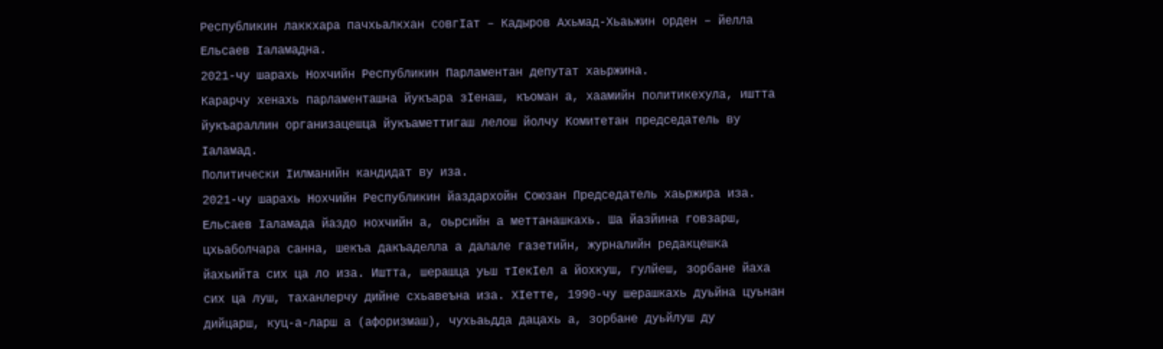Республикин лаккхара пачхьалкхан совгIат – Кадыров Ахьмад-Хьаьжин орден – йелла Ельсаев Iаламадна.
2021-чу шарахь Нохчийн Республикин Парламентан депутат хаьржина.
Карарчу хенахь парламенташна йукъара зIенаш, къоман а, хаамийн политикехула, иштта йукъараллин организацешца йукъаметтигаш лелош йолчу Комитетан председатель ву Iаламад.
Политически Iилманийн кандидат ву иза.
2021-чу шарахь Нохчийн Республикин йаздархойн Союзан Председатель хаьржира иза.
Ельсаев Iаламада йаздо нохчийн а, оьрсийн а меттанашкахь. Ша йазйина говзарш, цхьаболчара санна, шекъа дакъаделла а далале газетийн, журналийн редакцешка йахьийта сих ца ло иза. Иштта, шерашца уьш тIекIел а йохкуш, гулйеш, зорбане йаха сих ца луш, таханлерчу дийне схьавеъна иза. ХIетте, 1990-чу шерашкахь дуьйна цуьнан дийцарш, куц-а-ларш а (афоризмаш), чухьаьдда дацахь а, зорбане дуьйлуш ду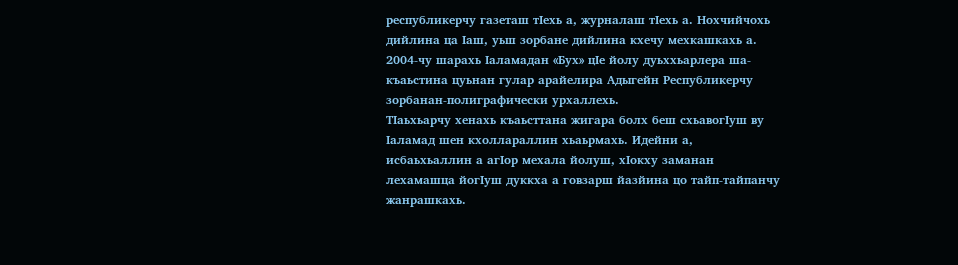республикерчу газеташ тIехь а, журналаш тIехь а. Нохчийчохь дийлина ца Iаш, уьш зорбане дийлина кхечу мехкашкахь а.
2004-чу шарахь Iаламадан «Бух» цIе йолу дуьххьарлера ша-къаьстина цуьнан гулар арайелира Адыгейн Республикерчу зорбанан-полиграфически урхаллехь.
ТIаьхьарчу хенахь къаьсттана жигара болх беш схьавогIуш ву Iаламад шен кхоллараллин хьаьрмахь. Идейни а, исбаьхьаллин а агIор мехала йолуш, хIокху заманан лехамашца йогIуш дуккха а говзарш йазйина цо тайп-тайпанчу жанрашкахь.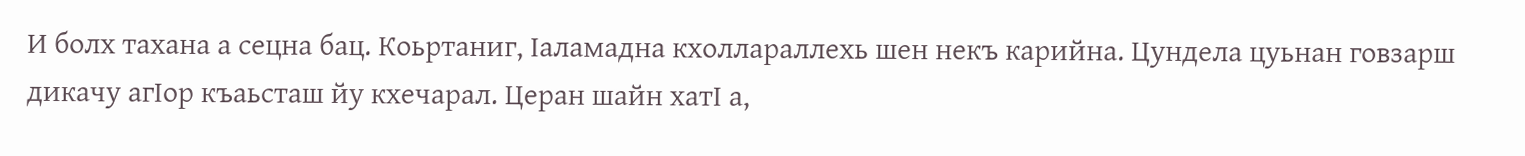И болх тахана а сецна бац. Коьртаниг, Iаламадна кхоллараллехь шен некъ карийна. Цундела цуьнан говзарш дикачу агIор къаьсташ йу кхечарал. Церан шайн хатI а,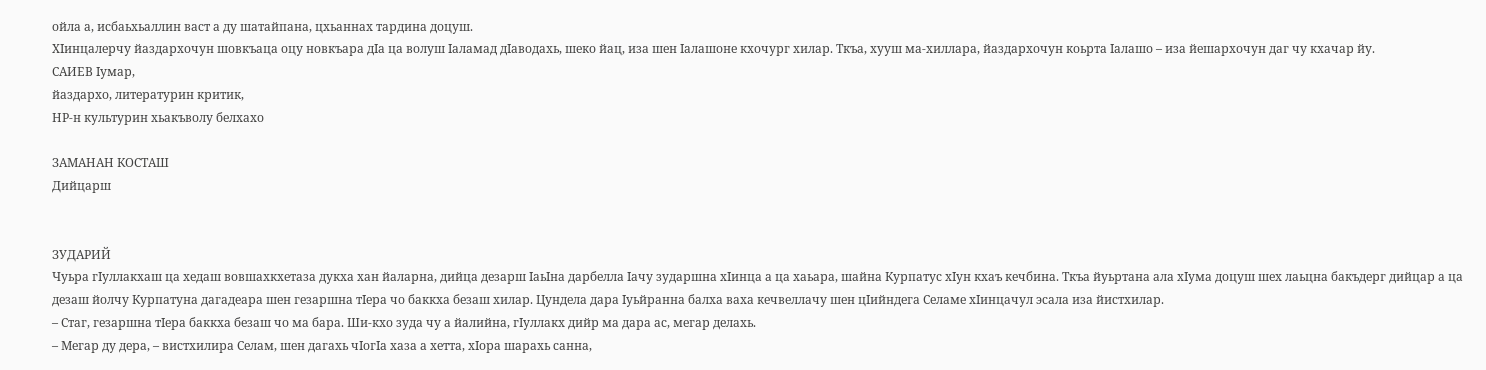ойла а, исбаьхьаллин васт а ду шатайпана, цхьаннах тардина доцуш.
ХIинцалерчу йаздархочун шовкъаца оцу новкъара дIа ца волуш Iаламад дIаводахь, шеко йац, иза шен Iалашоне кхочург хилар. Ткъа, хууш ма-хиллара, йаздархочун коьрта Iалашо – иза йешархочун даг чу кхачар йу.
САИЕВ Iумар,
йаздархо, литературин критик,
НР-н культурин хьакъволу белхахо

ЗАМАНАН КОСТАШ
Дийцарш


ЗУДАРИЙ
Чуьра гIуллакхаш ца хедаш вовшахкхетаза дукха хан йаларна, дийца дезарш IаьIна дарбелла Iачу зударшна хIинца а ца хаьара, шайна Курпатус хIун кхаъ кечбина. Ткъа йуьртана ала хIума доцуш шех лаьцна бакъдерг дийцар а ца дезаш йолчу Курпатуна дагадеара шен гезаршна тIера чо баккха безаш хилар. Цундела дара Iуьйранна балха ваха кечвеллачу шен цIийндега Селаме хIинцачул эсала иза йистхилар.
– Стаг, гезаршна тIера баккха безаш чо ма бара. Ши-кхо зуда чу а йалийна, гIуллакх дийр ма дара ас, мегар делахь.
– Мегар ду дера, – вистхилира Селам, шен дагахь чIогIа хаза а хетта, хIора шарахь санна,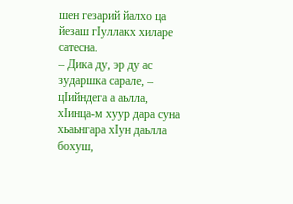шен гезарий йалхо ца йезаш гIуллакх хиларе сатесна.
– Дика ду, эр ду ас зударшка сарале, – цIийндега а аьлла, хIинца-м хуур дара суна хьаьнгара хIун даьлла бохуш,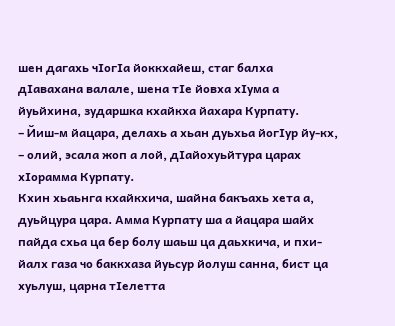шен дагахь чIогIа йоккхайеш, стаг балха дIавахана валале, шена тIе йовха хIума а йуьйхина, зударшка кхайкха йахара Курпату.
– Йиш-м йацара, делахь а хьан дуьхьа йогIур йу-кх, – олий, эсала жоп а лой, дIайохуьйтура царах хIорамма Курпату.
Кхин хьаьнга кхайкхича, шайна бакъахь хета а, дуьйцура цара. Амма Курпату ша а йацара шайх пайда схьа ца бер болу шаьш ца даьхкича, и пхи-йалх газа чо баккхаза йуьсур йолуш санна, бист ца хуьлуш, царна тIелетта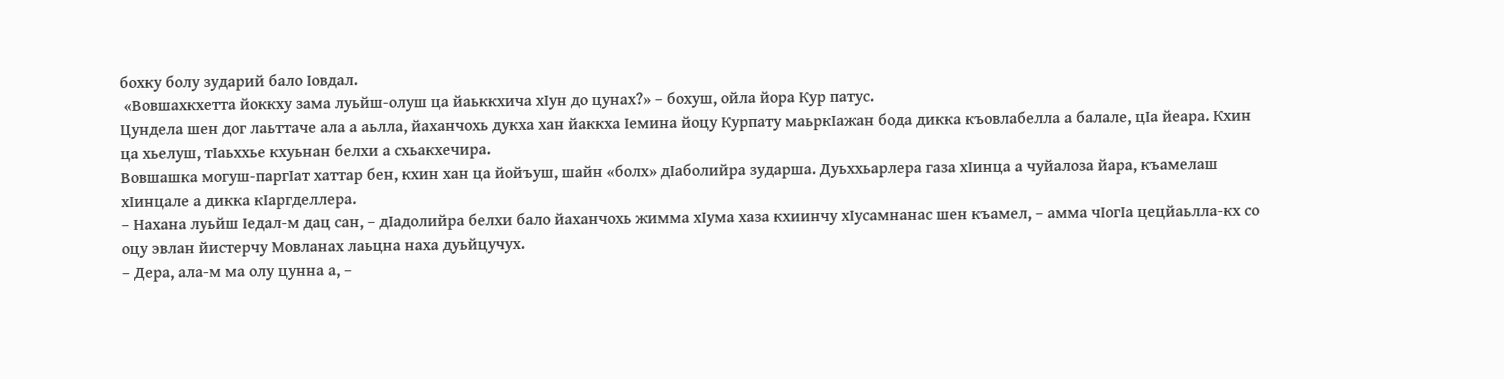бохку болу зударий бало Iовдал.
 «Вовшахкхетта йоккху зама луьйш-олуш ца йаьккхича хIун до цунах?» – бохуш, ойла йора Кур патус.
Цундела шен дог лаьттаче ала а аьлла, йаханчохь дукха хан йаккха Iемина йоцу Курпату маьркIажан бода дикка къовлабелла а балале, цIа йеара. Кхин ца хьелуш, тIаьххье кхуьнан белхи а схьакхечира.
Вовшашка могуш-паргIат хаттар бен, кхин хан ца йойъуш, шайн «болх» дIаболийра зударша. Дуьххьарлера газа хIинца а чуйалоза йара, къамелаш хIинцале а дикка кIаргделлера.
– Нахана луьйш Iедал-м дац сан, – дIадолийра белхи бало йаханчохь жимма хIума хаза кхиинчу хIусамнанас шен къамел, – амма чIогIа цецйаьлла-кх со оцу эвлан йистерчу Мовланах лаьцна наха дуьйцучух.
– Дера, ала-м ма олу цунна а, –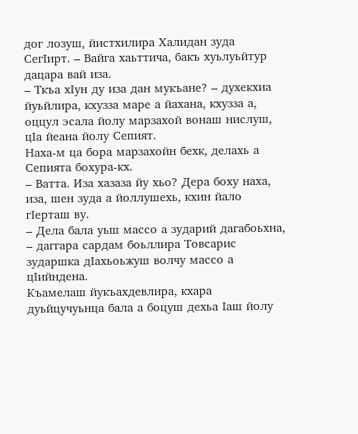дог лозуш, йистхилира Халидан зуда СегIирт. – Вайга хаьттича, бакъ хуьлуьйтур дацара вай иза.
– Ткъа хIун ду иза дан мукъане? – духекхиа йуьйлира, кхузза маре а йахана, кхузза а, оццул эсала йолу марзахой вонаш нислуш, цIа йеана йолу Сепият.
Наха-м ца бора марзахойн бехк, делахь а Сепията бохура-кх.
– Ватта. Иза хазаза йу хьо? Дера боху наха, иза, шен зуда а йоллушехь, кхин йало гIерташ ву.
– Дела бала уьш массо а зударий дагабоьхна, – даггара сардам боьллира Товсарис зударшка дIахьоьжуш волчу массо а цIийндена.
Къамелаш йукъахдевлира, кхара дуьйцучуьнца бала а боцуш дехьа Iаш йолу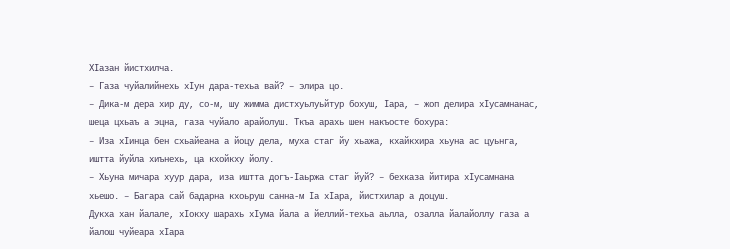ХIазан йистхилча.
– Газа чуйалийнехь хIун дара-техьа вай? – элира цо.
– Дика-м дера хир ду, со-м, шу жимма дистхуьлуьйтур бохуш, Iара, – жоп делира хIусамнанас, шеца цхьаъ а эцна, газа чуйало арайолуш. Ткъа арахь шен накъосте бохура:
– Иза хIинца бен схьайеана а йоцу дела, муха стаг йу хьажа, кхайкхира хьуна ас цуьнга, иштта йуйла хиънехь, ца кхойкху йолу.
– Хьуна мичара хуур дара, иза иштта догъ-Iаьржа стаг йуй? – бехказа йитира хIусамнана хьешо. – Багара сай бадарна кхоьруш санна-м Iа хIара, йистхилар а доцуш.
Дукха хан йалале, хIокху шарахь хIума йала а йеллий-техьа аьлла, озалла йалайоллу газа а йалош чуйеара хIара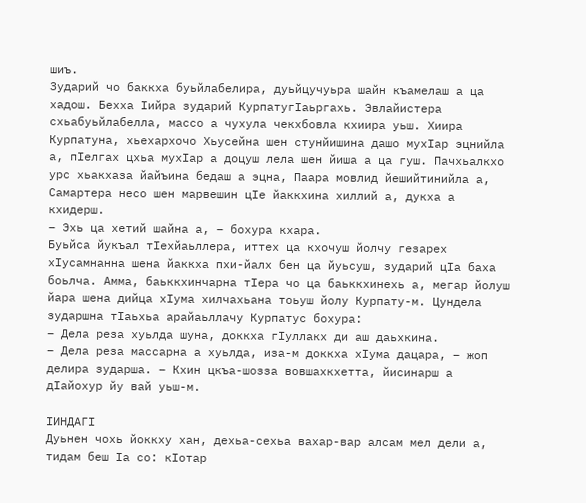шиъ.
Зударий чо баккха буьйлабелира, дуьйцучуьра шайн къамелаш а ца хадош. Бехха Iийра зударий КурпатугIаьргахь. Эвлайистера схьабуьйлабелла, массо а чухула чекхбовла кхиира уьш. Хиира Курпатуна, хьехархочо Хьусейна шен стунйишина дашо мухIар эцнийла а, пIелгах цхьа мухIар а доцуш лела шен йиша а ца гуш. Пачхьалкхо урс хьакхаза йайъина бедаш а эцна, Паара мовлид йешийтинийла а, Самартера несо шен марвешин цIе йаккхина хиллий а, дукха а кхидерш.
– Эхь ца хетий шайна а, – бохура кхара.
Буьйса йукъал тIехйаьллера, иттех ца кхочуш йолчу гезарех хIусамнанна шена йаккха пхи-йалх бен ца йуьсуш, зударий цIа баха боьлча. Амма, баьккхинчарна тIера чо ца баьккхинехь а, мегар йолуш йара шена дийца хIума хилчахьана тоьуш йолу Курпату-м. Цундела зударшна тIаьхьа арайаьллачу Курпатус бохура:
– Дела реза хуьлда шуна, доккха гIуллакх ди аш даьхкина.
– Дела реза массарна а хуьлда, иза-м доккха хIума дацара, – жоп делира зударша. – Кхин цкъа-шозза вовшахкхетта, йисинарш а дIайохур йу вай уьш-м.

IИНДАГІ
Дуьнен чохь йоккху хан, дехьа-сехьа вахар-вар алсам мел дели а, тидам беш Іа со: кIотар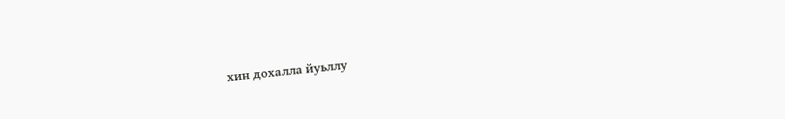хин дохалла йуьллу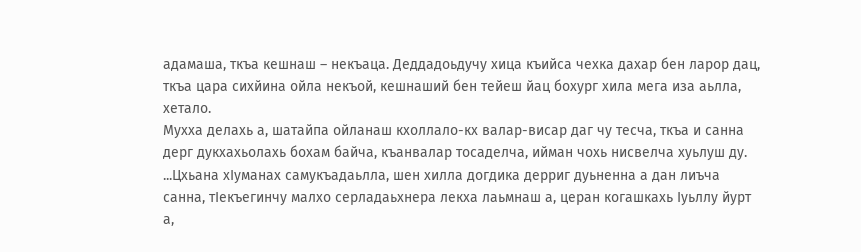адамаша, ткъа кешнаш – некъаца. Деддадоьдучу хица къийса чехка дахар бен ларор дац, ткъа цара сихйина ойла некъой, кешнаший бен тейеш йац бохург хила мега иза аьлла, хетало.
Мухха делахь а, шатайпа ойланаш кхоллало-кх валар-висар даг чу тесча, ткъа и санна дерг дукхахьолахь бохам байча, къанвалар тосаделча, ийман чохь нисвелча хуьлуш ду.
...Цхьана хIуманах самукъадаьлла, шен хилла догдика дерриг дуьненна а дан лиъча санна, тIекъегинчу малхо серладаьхнера лекха лаьмнаш а, церан когашкахь Iуьллу йурт а,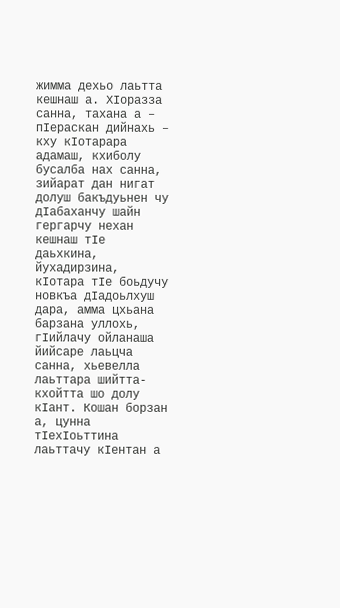жимма дехьо лаьтта кешнаш а. ХIоразза санна, тахана а – пIераскан дийнахь – кху кIотарара адамаш, кхиболу бусалба нах санна, зийарат дан нигат долуш бакъдуьнен чу дIабаханчу шайн гергарчу нехан кешнаш тIе даьхкина, йухадирзина, кIотара тIе боьдучу новкъа дIадоьлхуш дара, амма цхьана барзана уллохь, гIийлачу ойланаша йийсаре лаьцча санна, хьевелла лаьттара шийтта-кхойтта шо долу кIант. Кошан борзан а, цунна тIехIоьттина лаьттачу кIентан а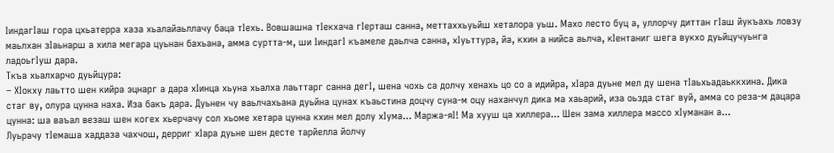IиндагIаш гора цхьатерра хаза хьалайаьллачу баца тIехь. Вовшашна тIекхача гIерташ санна, меттаххьуьйш хеталора уьш. Махо лесто буц а, уллорчу диттан гIаш йукъахь ловзу маьлхан зIаьнарш а хила мегара цуьнан бахьана, амма суртта-м, ши IиндагI къамеле даьлча санна, хIуьттура, йа, кхин а нийса аьлча, кIентаниг шега вукхо дуьйцучуьнга ладоьгIуш дара.
Ткъа хьалхарчо дуьйцура:
– ХIокху лаьтто шен кийра эцнарг а дара хIинца хьуна хьалха лаьттарг санна дегI, шена чохь са долчу хенахь цо со а идийра, хIара дуьне мел ду шена тIаьхьадаьккхина. Дика стаг ву, олура цунна наха. Иза бакъ дара. Дуьнен чу ваьлчахьана дуьйна цунах къаьстина доцчу суна-м оцу наханчул дика ма хаьарий, иза оьзда стаг вуй, амма со реза-м дацара цунна: ша ваъал везаш шен когех хьерчачу сол хьоме хетара цунна кхин мел долу хIума... Маржа-яI! Ма хууш ца хиллера... Шен зама хиллера массо хIуманан а...
Луьрачу тIемаша хаддаза чахчош, дерриг хIара дуьне шен десте тарйелла йолчу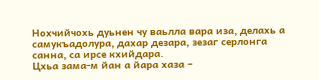Нохчийчохь дуьнен чу ваьлла вара иза, делахь а самукъадолура, дахар дезара, зезаг серлонга санна, са ирсе кхийдара.
Цхьа зама-м йан а йара хаза –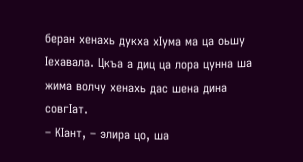беран хенахь дукха хIума ма ца оьшу Iехавала. Цкъа а диц ца лора цунна ша жима волчу хенахь дас шена дина совгIат.
– КIант, – элира цо, ша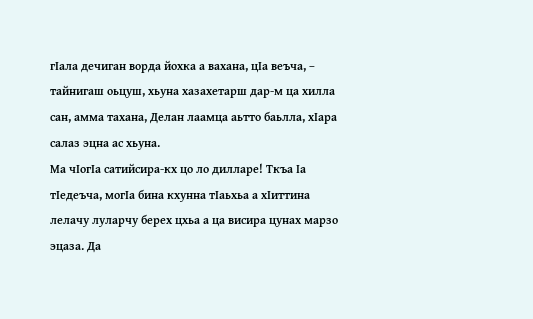гIала дечиган ворда йохка а вахана, цIа веъча, – тайнигаш оьцуш, хьуна хазахетарш дар-м ца хилла сан, амма тахана, Делан лаамца аьтто баьлла, хIара салаз эцна ас хьуна.
Ма чIогIа сатийсира-кх цо ло дилларе! Ткъа Iа тIедеъча, могIа бина кхунна тIаьхьа а хIиттина лелачу луларчу берех цхьа а ца висира цунах марзо эцаза. Да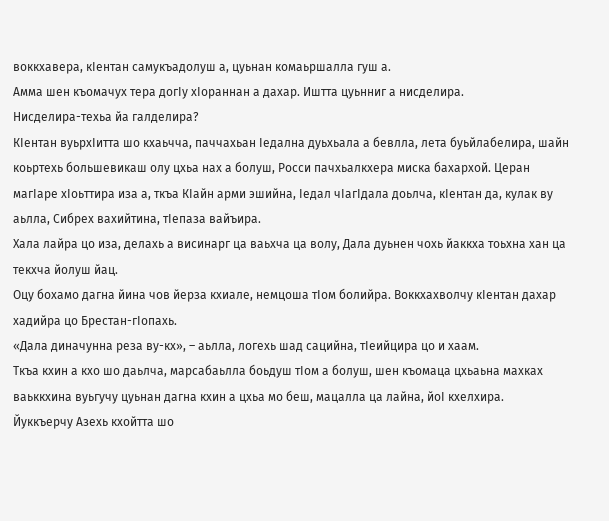воккхавера, кIентан самукъадолуш а, цуьнан комаьршалла гуш а.
Амма шен къомачух тера догIу хIораннан а дахар. Иштта цуьнниг а нисделира.
Нисделира-техьа йа галделира?
КIентан вуьрхIитта шо кхаьчча, паччахьан Iедална дуьхьала а бевлла, лета буьйлабелира, шайн коьртехь большевикаш олу цхьа нах а болуш, Росси пачхьалкхера миска бахархой. Церан магIаре хIоьттира иза а, ткъа КIайн арми эшийна, Iедал чIагIдала доьлча, кIентан да, кулак ву аьлла, Сибрех вахийтина, тIепаза вайъира.
Хала лайра цо иза, делахь а висинарг ца ваьхча ца волу, Дала дуьнен чохь йаккха тоьхна хан ца текхча йолуш йац.
Оцу бохамо дагна йина чов йерза кхиале, немцоша тIом болийра. Воккхахволчу кIентан дахар хадийра цо Брестан-гIопахь.
«Дала диначунна реза ву-кх», – аьлла, логехь шад сацийна, тIеийцира цо и хаам.
Ткъа кхин а кхо шо даьлча, марсабаьлла боьдуш тIом а болуш, шен къомаца цхьаьна махках ваьккхина вуьгучу цуьнан дагна кхин а цхьа мо беш, мацалла ца лайна, йоI кхелхира.
Йуккъерчу Азехь кхойтта шо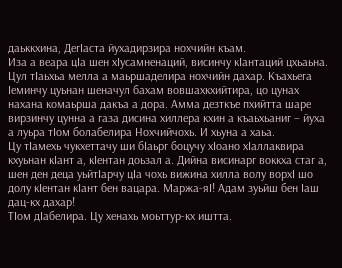даьккхина, ДегIаста йухадирзира нохчийн къам.
Иза а веара цIа шен хIусамненаций, висинчу кIантаций цхьаьна.
Цул тIаьхьа мелла а маьршаделира нохчийн дахар. Къахьега Iеминчу цуьнан шеначул бахам вовшахкхийтира, цо цунах нахана комаьрша дакъа а дора. Амма дезткъе пхийтта шаре вирзинчу цунна а газа дисина хиллера кхин а къаьхьаниг – йуха а луьра тIом болабелира Нохчийчохь. И хьуна а хаьа.
Цу тIамехь чукхеттачу ши бIаьрг боцучу хIоано хIаллаквира кхуьнан кIант а, кIентан доьзал а. Дийна висинарг воккха стаг а, шен ден деца уьйтIарчу цIа чохь вижина хилла волу ворхI шо долу кIентан кIант бен вацара. Маржа-яI! Адам зуьйш бен Iаш дац-кх дахар!
ТIом дIабелира. Цу хенахь моьттур-кх иштта.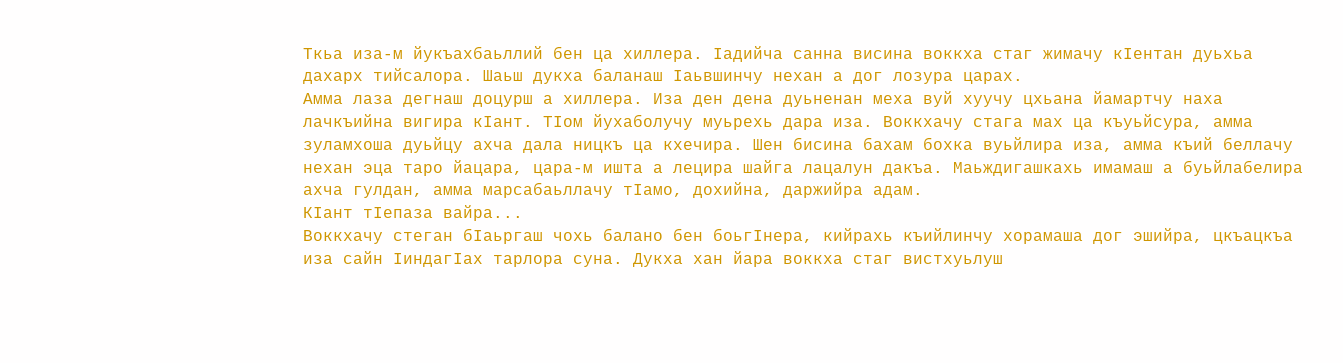Ткьа иза-м йукъахбаьллий бен ца хиллера. Iадийча санна висина воккха стаг жимачу кIентан дуьхьа дахарх тийсалора. Шаьш дукха баланаш Iаьвшинчу нехан а дог лозура царах.
Амма лаза дегнаш доцурш а хиллера. Иза ден дена дуьненан меха вуй хуучу цхьана йамартчу наха лачкъийна вигира кIант. ТIом йухаболучу муьрехь дара иза. Воккхачу стага мах ца къуьйсура, амма зуламхоша дуьйцу ахча дала ницкъ ца кхечира. Шен бисина бахам бохка вуьйлира иза, амма къий беллачу нехан эца таро йацара, цара-м ишта а лецира шайга лацалун дакъа. Маьждигашкахь имамаш а буьйлабелира ахча гулдан, амма марсабаьллачу тIамо, дохийна, даржийра адам.
КIант тIепаза вайра...
Воккхачу стеган бIаьргаш чохь балано бен боьгIнера, кийрахь къийлинчу хорамаша дог эшийра, цкъацкъа иза сайн IиндагIах тарлора суна. Дукха хан йара воккха стаг вистхуьлуш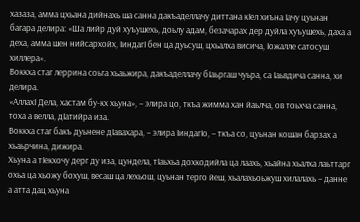хазаза, амма цхьана дийнахь ша санна дакъаделлачу диттана кIел хиъна Iачу цуьнан багара делира: «Ша лийр дуй хуъушехь, доьлу адам, безачарах дер дуйла хуъушехь, даха а деха, амма шен нийсархойх, IиндагI бен ца дуьсуш, цхьалха висича, Iожалле сатосуш хиллера».
Воккха стаг леррина соьга хьаьжира, дакъаделлачу бIаьргаш чуьра, са Iаьвдича санна, хи делира.
«АллахI Дела, хастам бу-кх хьуна», – элира цо, ткъа жимма хан йаьлча, ов тоьхча санна, тоха а велла, дIатийра иза.
Воккха стаг бакъ дуьнене дIавахара, – элира IиндагIо, – ткъа со, цуьнан кошан барзах а хьаьрчина, дижира.
Хьуна а тIекхочу дерг ду иза, цундела, тIаьхьа дохкодийла ца лаахь, хьайна хьалха лаьттарг охьа ца хьожу бохуш, весаш ца лехьош, цуьнан терго йеш, хьалахьоьжуш хилалахь – данне а атта дац хьуна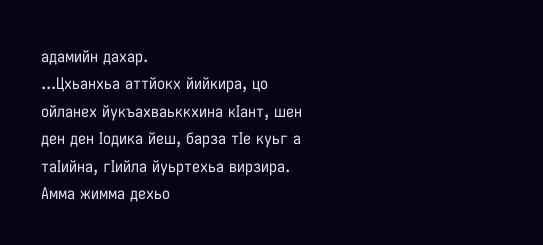адамийн дахар.
...Цхьанхьа аттйокх йийкира, цо ойланех йукъахваьккхина кIант, шен ден ден Iодика йеш, барза тIе куьг а таIийна, гIийла йуьртехьа вирзира.
Амма жимма дехьо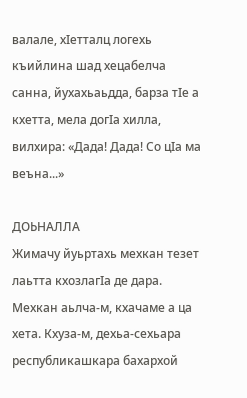валале, хIетталц логехь къийлина шад хецабелча санна, йухахьаьдда, барза тIе а кхетта, мела догIа хилла, вилхира: «Дада! Дада! Со цIа ма веъна...»

ДОЬНАЛЛА
Жимачу йуьртахь мехкан тезет лаьтта кхозлагIа де дара. Мехкан аьлча-м, кхачаме а ца хета. Кхуза-м, дехьа-сехьара республикашкара бахархой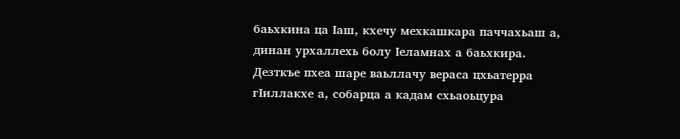баьхкина ца Iаш, кхечу мехкашкара паччахьаш а, динан урхаллехь болу Iеламнах а баьхкира.
Дезткъе пхеа шаре ваьллачу вераса цхьатерра гIиллакхе а, собарца а кадам схьаоьцура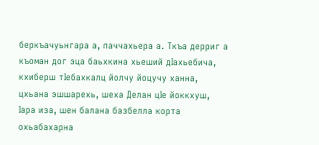беркъачуьнгара а, паччахьера а. Ткъа дерриг а къоман дог эца баьхкина хьеший дIахьебича, кхиберш тIебахкалц йолчу йоцучу ханна, цхьана эшшарехь, шеха Делан цIе йоккхуш, Iара иза, шен балана базбелла корта охьабахарна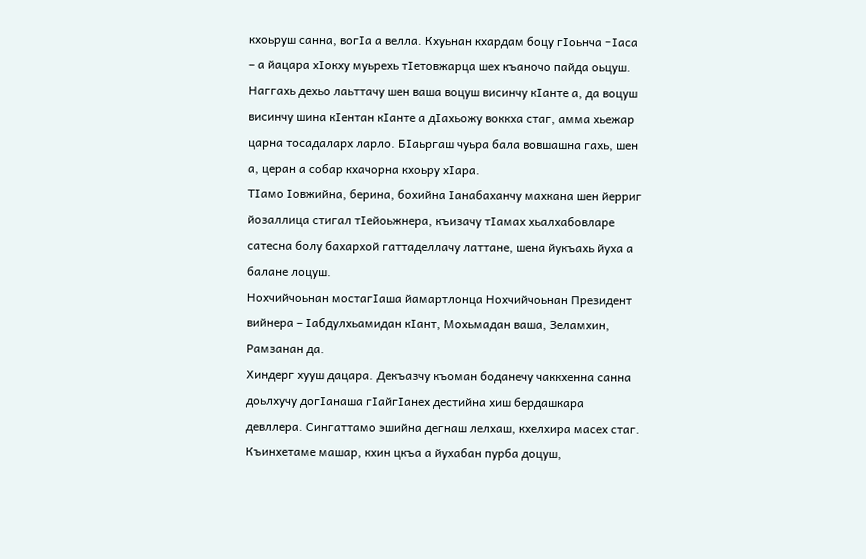кхоьруш санна, вогIа а велла. Кхуьнан кхардам боцу гIоьнча -Iаса – а йацара хIокху муьрехь тIетовжарца шех къаночо пайда оьцуш.
Наггахь дехьо лаьттачу шен ваша воцуш висинчу кIанте а, да воцуш висинчу шина кIентан кIанте а дIахьожу воккха стаг, амма хьежар царна тосадаларх ларло. БIаьргаш чуьра бала вовшашна гахь, шен а, церан а собар кхачорна кхоьру хIара.
ТIамо Iовжийна, берина, бохийна Iанабаханчу махкана шен йерриг йозаллица стигал тIейоьжнера, къизачу тIамах хьалхабовларе сатесна болу бахархой гаттаделлачу латтане, шена йукъахь йуха а балане лоцуш.
Нохчийчоьнан мостагIаша йамартлонца Нохчийчоьнан Президент вийнера – Iабдулхьамидан кIант, Мохьмадан ваша, Зеламхин, Рамзанан да.
Хиндерг хууш дацара. Декъазчу къоман боданечу чаккхенна санна доьлхучу догIанаша гIайгIанех дестийна хиш бердашкара девллера. Сингаттамо эшийна дегнаш лелхаш, кхелхира масех стаг. Къинхетаме машар, кхин цкъа а йухабан пурба доцуш,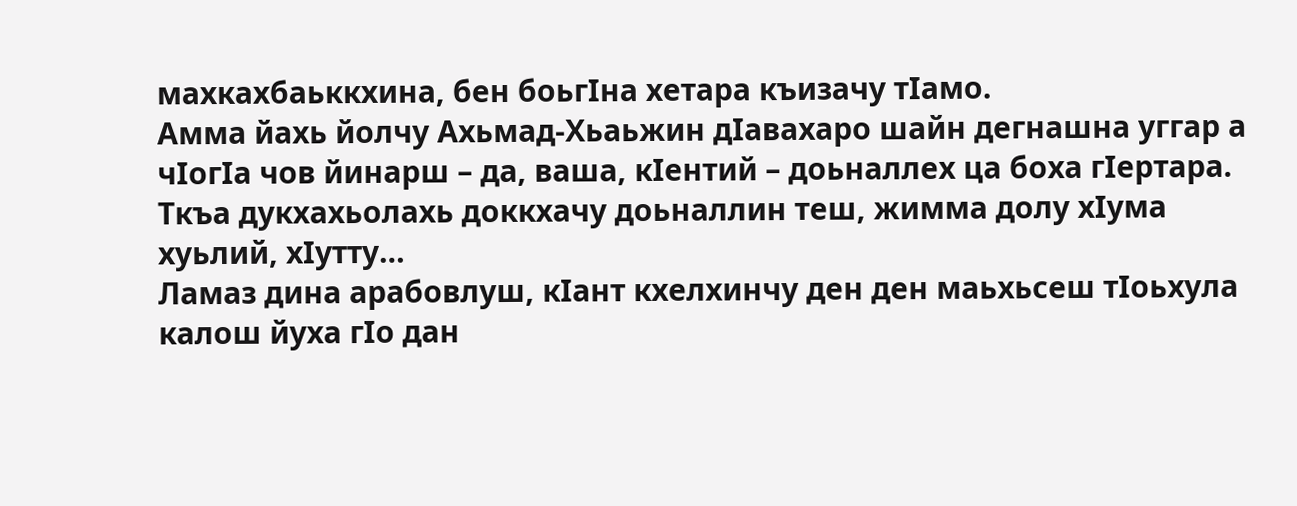махкахбаьккхина, бен боьгIна хетара къизачу тIамо.
Амма йахь йолчу Ахьмад-Хьаьжин дIавахаро шайн дегнашна уггар а чIогIа чов йинарш – да, ваша, кIентий – доьналлех ца боха гIертара. Ткъа дукхахьолахь доккхачу доьналлин теш, жимма долу хIума хуьлий, хIутту…
Ламаз дина арабовлуш, кIант кхелхинчу ден ден маьхьсеш тIоьхула калош йуха гIо дан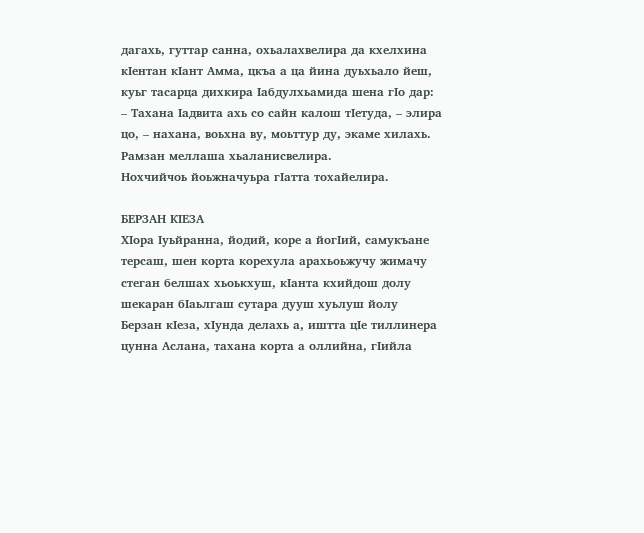дагахь, гуттар санна, охьалахвелира да кхелхина кIентан кIант Амма, цкъа а ца йина дуьхьало йеш, куьг тасарца дихкира Iабдулхьамида шена гIо дар:
– Тахана Iадвита ахь со сайн калош тIетуда, – элира цо, – нахана, воьхна ву, моьттур ду, экаме хилахь.
Рамзан меллаша хьаланисвелира.
Нохчийчоь йоьжначуьра гIатта тохайелира.

БЕРЗАН КIЕЗА
ХIора Iуьйранна, йодий, коре а йогIий, самукъане терсаш, шен корта корехула арахьоьжучу жимачу стеган белшах хьоькхуш, кIанта кхийдош долу шекаран бIаьлгаш сутара дууш хуьлуш йолу Берзан кIеза, хIунда делахь а, иштта цIе тиллинера цунна Аслана, тахана корта а оллийна, гIийла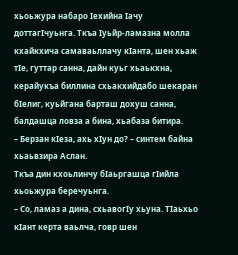хьоьжура набаро Iехийна Iачу доттагIчуьнга. Ткъа Iуьйр-ламазна молла кхайкхича самаваьллачу кIанта, шен хьаж тIе, гуттар санна, дайн куьг хьаькхна, керайукъа биллина схьакхийдабо шекаран бIелиг, куьйгана барташ дохуш санна, балдашца ловза а бина, хьабаза битира.
– Берзан кIеза, ахь хIун до? – синтем байна хьаьвзира Аслан.
Ткъа дин кхоьлинчу бIаьргашца гIийла хьоьжура беречуьнга.
– Со, ламаз а дина, схьавогIу хьуна. ТIаьхьо кIант керта ваьлча, говр шен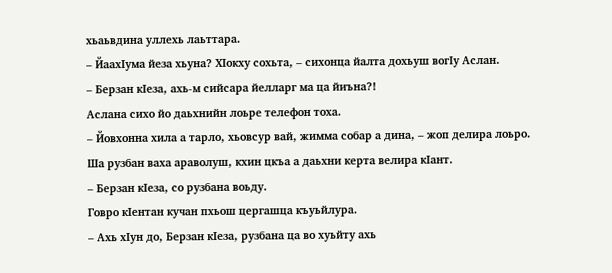хьаьвдина уллехь лаьттара.
– ЙаахIума йеза хьуна? ХIокху сохьта, – сихонца йалта дохьуш вогIу Аслан.
– Берзан кIеза, ахь-м сийсара йелларг ма ца йиъна?!
Аслана сихо йо даьхнийн лоьре телефон тоха.
– Йовхонна хила а тарло, хьовсур вай, жимма собар а дина, – жоп делира лоьро.
Ша рузбан ваха араволуш, кхин цкъа а даьхни керта велира кIант.
– Берзан кIеза, со рузбана воьду.
Говро кIентан кучан пхьош цергашца къуьйлура.
– Ахь хIун до, Берзан кIеза, рузбана ца во хуьйту ахь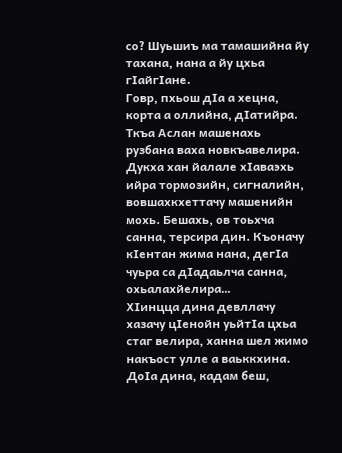со? Шуьшиъ ма тамашийна йу тахана, нана а йу цхьа гIайгIане.
Говр, пхьош дIа а хецна, корта а оллийна, дIатийра. Ткъа Аслан машенахь рузбана ваха новкъавелира. Дукха хан йалале хIаваэхь ийра тормозийн, сигналийн, вовшахкхеттачу машенийн мохь. Бешахь, ов тоьхча санна, терсира дин. Къоначу кIентан жима нана, дегIа чуьра са дIадаьлча санна, охьалахйелира…
ХIинцца дина девллачу хазачу цIенойн уьйтIа цхьа стаг велира, ханна шел жимо накъост улле а ваьккхина. ДоIа дина, кадам беш,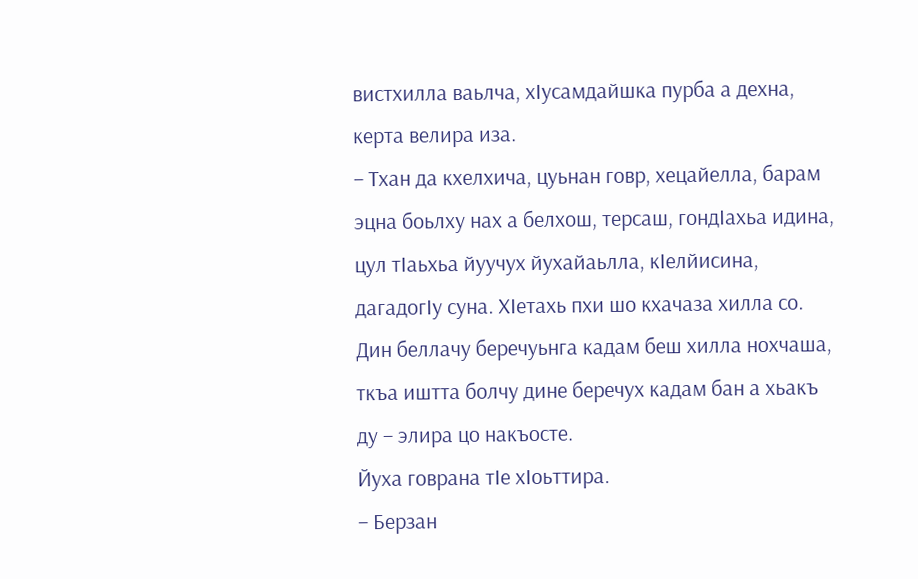вистхилла ваьлча, хIусамдайшка пурба а дехна, керта велира иза.
– Тхан да кхелхича, цуьнан говр, хецайелла, барам эцна боьлху нах а белхош, терсаш, гондIахьа идина, цул тIаьхьа йуучух йухайаьлла, кIелйисина, дагадогIу суна. ХIетахь пхи шо кхачаза хилла со. Дин беллачу беречуьнга кадам беш хилла нохчаша, ткъа иштта болчу дине беречух кадам бан а хьакъ ду – элира цо накъосте.
Йуха говрана тIе хIоьттира.
– Берзан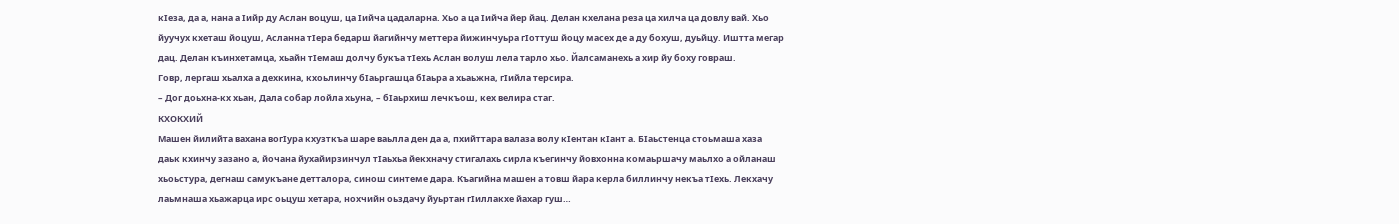кIеза, да а, нана а Iийр ду Аслан воцуш, ца Iийча цадаларна. Хьо а ца Iийча йер йац. Делан кхелана реза ца хилча ца довлу вай. Хьо йуучух кхеташ йоцуш, Асланна тIера бедарш йагийнчу меттера йижинчуьра гIоттуш йоцу масех де а ду бохуш, дуьйцу. Иштта мегар дац. Делан къинхетамца, хьайн тIемаш долчу букъа тIехь Аслан волуш лела тарло хьо. Йалсаманехь а хир йу боху говраш.
Говр, лергаш хьалха а дехкина, кхоьлинчу бIаьргашца бIаьра а хьаьжна, гIийла терсира.
– Дог доьхна-кх хьан, Дала собар лойла хьуна, – бIаьрхиш лечкъош, кех велира стаг.
КХОКХИЙ
Машен йилийта вахана вогIура кхузткъа шаре ваьлла ден да а, пхийттара валаза волу кIентан кIант а. БIаьстенца стоьмаша хаза даьк кхинчу зазано а, йочана йухайирзинчул тIаьхьа йекхначу стигалахь сирла къегинчу йовхонна комаьршачу маьлхо а ойланаш хьоьстура, дегнаш самукъане детталора, синош синтеме дара. Къагийна машен а товш йара керла биллинчу некъа тIехь. Лекхачу лаьмнаша хьажарца ирс оьцуш хетара, нохчийн оьздачу йуьртан гIиллакхе йахар гуш…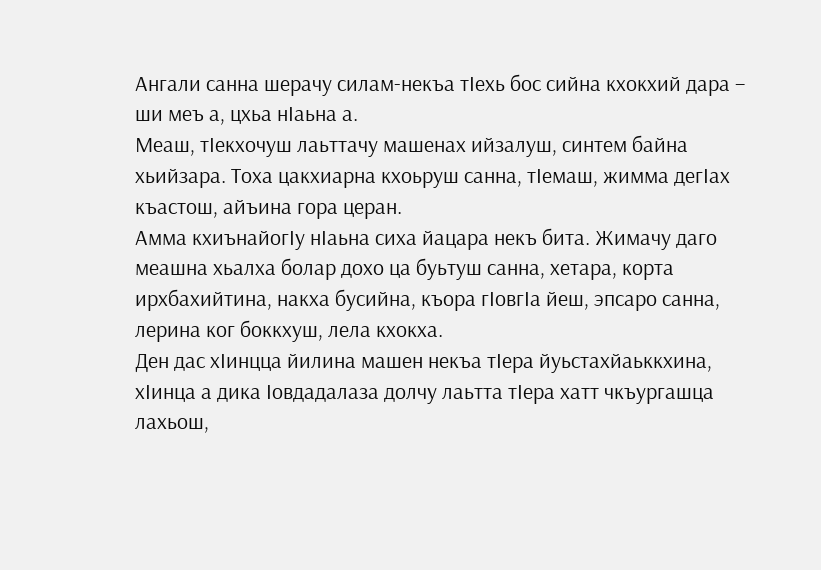Ангали санна шерачу силам-некъа тIехь бос сийна кхокхий дара – ши меъ а, цхьа нIаьна а.
Меаш, тIекхочуш лаьттачу машенах ийзалуш, синтем байна хьийзара. Тоха цакхиарна кхоьруш санна, тIемаш, жимма дегIах къастош, айъина гора церан.
Амма кхиънайогIу нIаьна сиха йацара некъ бита. Жимачу даго меашна хьалха болар дохо ца буьтуш санна, хетара, корта ирхбахийтина, накха бусийна, къора гIовгIа йеш, эпсаро санна, лерина ког боккхуш, лела кхокха.
Ден дас хIинцца йилина машен некъа тIера йуьстахйаьккхина, хIинца а дика Iовдадалаза долчу лаьтта тIера хатт чкъургашца лахьош,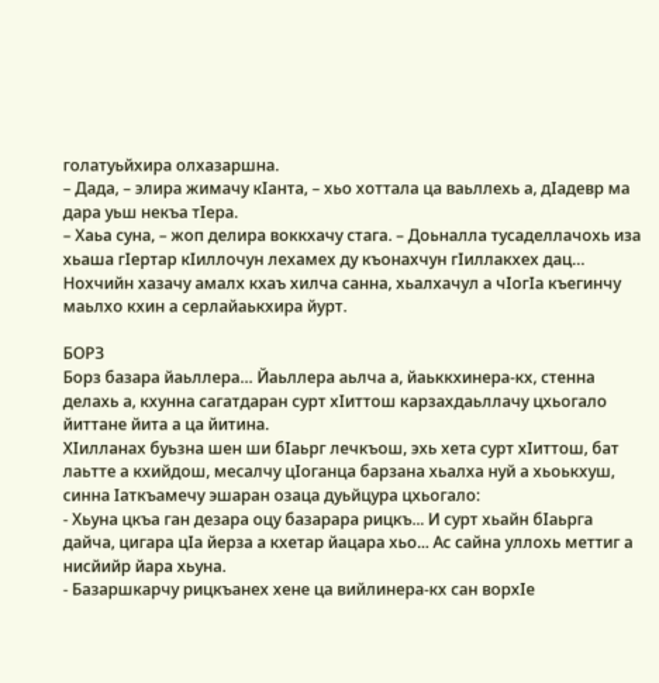голатуьйхира олхазаршна.
– Дада, – элира жимачу кIанта, – хьо хоттала ца ваьллехь а, дIадевр ма дара уьш некъа тIера.
– Хаьа суна, – жоп делира воккхачу стага. – Доьналла тусаделлачохь иза хьаша гIертар кIиллочун лехамех ду къонахчун гIиллакхех дац…
Нохчийн хазачу амалх кхаъ хилча санна, хьалхачул а чIогIа къегинчу маьлхо кхин а серлайаькхира йурт.

БОРЗ
Борз базара йаьллера… Йаьллера аьлча а, йаьккхинера-кх, стенна делахь а, кхунна сагатдаран сурт хIиттош карзахдаьллачу цхьогало йиттане йита а ца йитина.
ХIилланах буьзна шен ши бIаьрг лечкъош, эхь хета сурт хIиттош, бат лаьтте а кхийдош, месалчу цIоганца барзана хьалха нуй а хьоькхуш, синна Iаткъамечу эшаран озаца дуьйцура цхьогало:
- Хьуна цкъа ган дезара оцу базарара рицкъ... И сурт хьайн бIаьрга дайча, цигара цIа йерза а кхетар йацара хьо... Ас сайна уллохь меттиг а нисйийр йара хьуна.
- Базаршкарчу рицкъанех хене ца вийлинера-кх сан ворхIе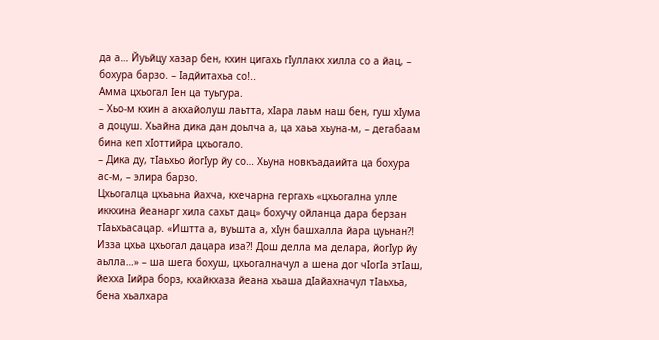да а… Йуьйцу хазар бен, кхин цигахь гIуллакх хилла со а йац, – бохура барзо. – Iадйитахьа со!..
Амма цхьогал Iен ца туьгура.
– Хьо-м кхин а акхайолуш лаьтта, хIара лаьм наш бен, гуш хIума а доцуш. Хьайна дика дан доьлча а, ца хаьа хьуна-м, – дегабаам бина кеп хIоттийра цхьогало.
– Дика ду, тIаьхьо йогIур йу со… Хьуна новкъадаийта ца бохура ас-м, – элира барзо.
Цхьогалца цхьаьна йахча, кхечарна гергахь «цхьогална улле иккхина йеанарг хила сахьт дац» бохучу ойланца дара берзан тIаьхьасацар. «Иштта а, вуьшта а, хIун башхалла йара цуьнан?! Изза цхьа цхьогал дацара иза?! Дош делла ма делара, йогIур йу аьлла…» – ша шега бохуш, цхьогалначул а шена дог чIогIа этIаш, йехха Iийра борз, кхайкхаза йеана хьаша дIайахначул тIаьхьа, бена хьалхара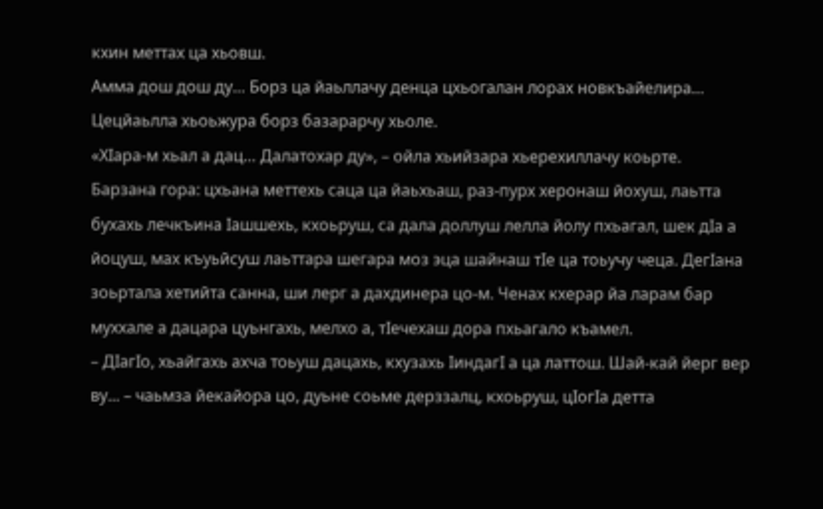кхин меттах ца хьовш.
Амма дош дош ду… Борз ца йаьллачу денца цхьогалан лорах новкъайелира…
Цецйаьлла хьоьжура борз базарарчу хьоле.
«ХIара-м хьал а дац… Далатохар ду», – ойла хьийзара хьерехиллачу коьрте.
Барзана гора: цхьана меттехь саца ца йаьхьаш, раз-пурх херонаш йохуш, лаьтта бухахь лечкъина Iашшехь, кхоьруш, са дала доллуш лелла йолу пхьагал, шек дIа а йоцуш, мах къуьйсуш лаьттара шегара моз эца шайнаш тIе ца тоьучу чеца. ДегIана зоьртала хетийта санна, ши лерг а дахдинера цо-м. Ченах кхерар йа ларам бар муххале а дацара цуьнгахь, мелхо а, тIечехаш дора пхьагало къамел.
– ДIагIо, хьайгахь ахча тоьуш дацахь, кхузахь IиндагI а ца латтош. Шай-кай йерг вер ву... – чаьмза йекайора цо, дуьне соьме дерззалц, кхоьруш, цIогIа детта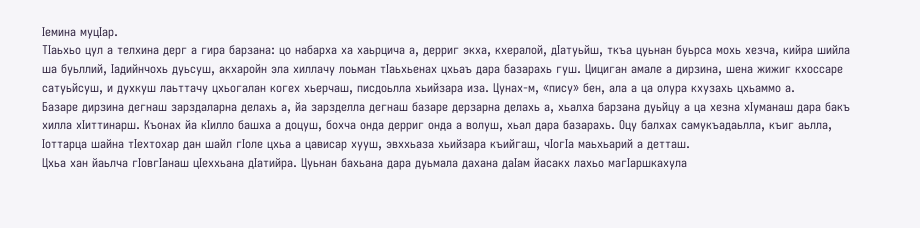Iемина муцIар.
ТIаьхьо цул а телхина дерг а гира барзана: цо набарха ха хаьрцича а, дерриг экха, кхералой, дIатуьйш, ткъа цуьнан буьрса мохь хезча, кийра шийла ша буьллий, Iадийнчохь дуьсуш, акхаройн эла хиллачу лоьман тIаьхьенах цхьаъ дара базарахь гуш. Цициган амале а дирзина, шена жижиг кхоссаре сатуьйсуш, и духкуш лаьттачу цхьогалан когех хьерчаш, писдоьлла хьийзара иза. Цунах-м, «пису» бен, ала а ца олура кхузахь цхьаммо а.
Базаре дирзина дегнаш зарздаларна делахь а, йа зарзделла дегнаш базаре дерзарна делахь а, хьалха барзана дуьйцу а ца хезна хIуманаш дара бакъ хилла хIиттинарш. Къонах йа кIилло башха а доцуш, бохча онда дерриг онда а волуш, хьал дара базарахь. Оцу балхах самукъадаьлла, къиг аьлла, Iоттарца шайна тIехтохар дан шайл гIоле цхьа а цависар хууш, эвххьаза хьийзара къийгаш, чIогIа маьхьарий а детташ.
Цхьа хан йаьлча гIовгIанаш цIеххьана дIатийра. Цуьнан бахьана дара дуьмала дахана даIам йасакх лахьо магIаршкахула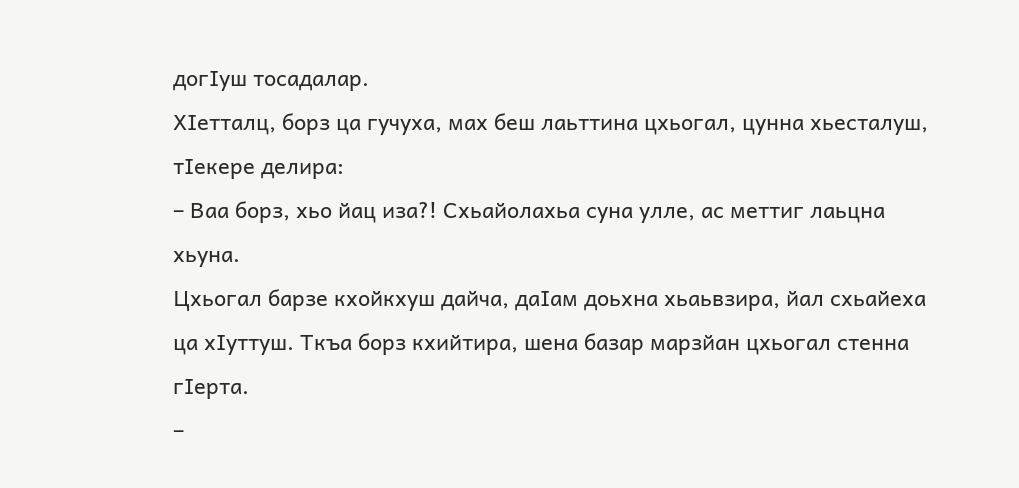догIуш тосадалар.
ХIетталц, борз ца гучуха, мах беш лаьттина цхьогал, цунна хьесталуш, тIекере делира:
– Ваа борз, хьо йац иза?! Схьайолахьа суна улле, ас меттиг лаьцна хьуна.
Цхьогал барзе кхойкхуш дайча, даIам доьхна хьаьвзира, йал схьайеха ца хIуттуш. Ткъа борз кхийтира, шена базар марзйан цхьогал стенна гIерта.
–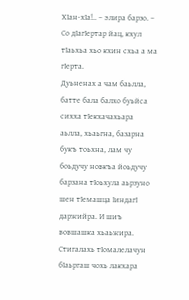ХIан-хIа!.. – элира барзо. – Со дIагIертар йац, кхул тIаьхьа хьо кхин схьа а ма гIерта.
Дуьненах а чам баьлла, батте бала балхо буьйса сихха тIекхачахьара аьлла, хьаьгна, базарна букъ тоьхна, лам чу боьдучу новкъа йоьдучу барзана тIоьхула аьрзуно шен тIемашца IиндагI даржийра. И шиъ вовшашка хьаьжира. Стигалахь тIомалелачун бIаьргаш чохь лакхара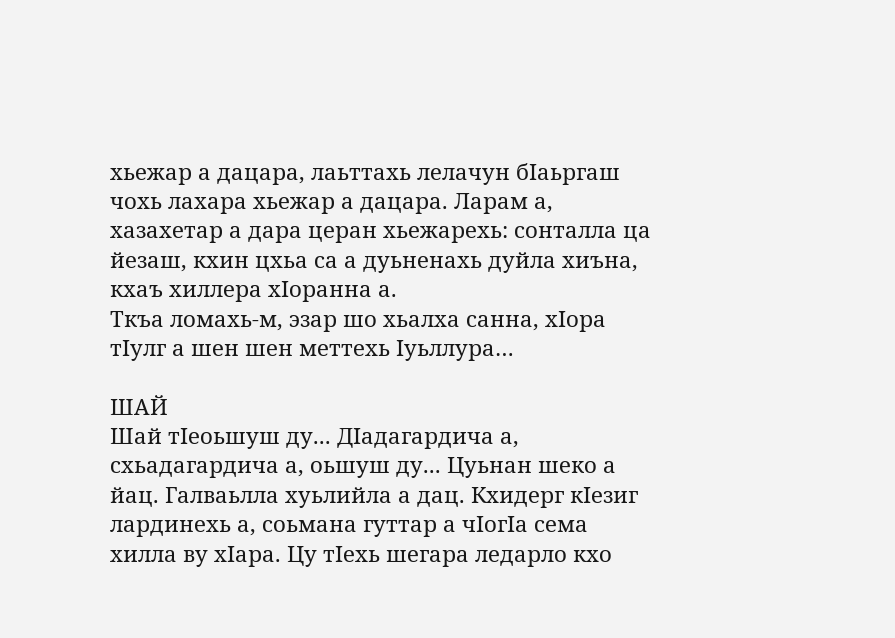хьежар а дацара, лаьттахь лелачун бIаьргаш чохь лахара хьежар а дацара. Ларам а, хазахетар а дара церан хьежарехь: сонталла ца йезаш, кхин цхьа са а дуьненахь дуйла хиъна, кхаъ хиллера хIоранна а.
Ткъа ломахь-м, эзар шо хьалха санна, хIора тIулг а шен шен меттехь Iуьллура…

ШАЙ
Шай тIеоьшуш ду... ДIадагардича а, схьадагардича а, оьшуш ду... Цуьнан шеко а йац. Галваьлла хуьлийла а дац. Кхидерг кIезиг лардинехь а, соьмана гуттар а чIогIа сема хилла ву хIара. Цу тIехь шегара ледарло кхо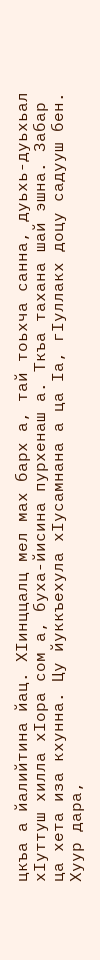цкъа а йалийтина йац. ХIинццалц мел мах барх а, тай тоьхча санна, дуьхь-дуьхьал хIуттуш хилла хIора сом а, буха-йисина пурхенаш а. Ткъа тахана шай эшна. Забар ца хета иза кхунна. Цу йуккъехула хIусамнана а ца Iа, гIуллакх доцу садууш бен. Хуур дара,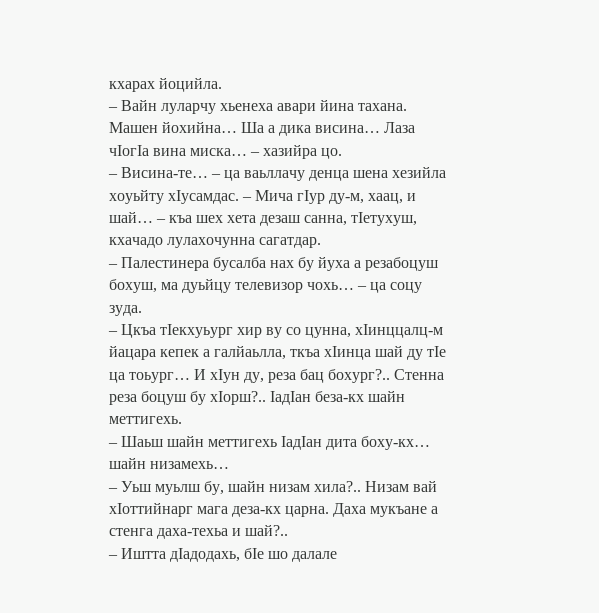кхарах йоцийла.
– Вайн луларчу хьенеха авари йина тахана. Машен йохийна… Ша а дика висина… Лаза чIогIа вина миска… – хазийра цо.
– Висина-те… – ца ваьллачу денца шена хезийла хоуьйту хIусамдас. – Мича гIур ду-м, хаац, и шай… – къа шех хета дезаш санна, тIетухуш, кхачадо лулахочунна сагатдар.
– Палестинера бусалба нах бу йуха а резабоцуш бохуш, ма дуьйцу телевизор чохь… – ца соцу зуда.
– Цкъа тIекхуьург хир ву со цунна, хIинццалц-м йацара кепек а галйаьлла, ткъа хIинца шай ду тIе ца тоьург… И хIун ду, реза бац бохург?.. Стенна реза боцуш бу хIорш?.. IадIан беза-кх шайн меттигехь.
– Шаьш шайн меттигехь IадIан дита боху-кх… шайн низамехь…
– Уьш муьлш бу, шайн низам хила?.. Низам вай хIоттийнарг мага деза-кх царна. Даха мукъане а стенга даха-техьа и шай?..
– Иштта дIадодахь, бIе шо далале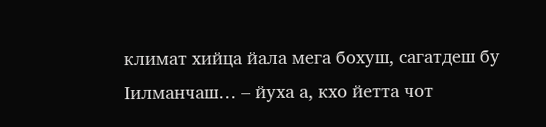климат хийца йала мега бохуш, сагатдеш бу Iилманчаш… – йуха а, кхо йетта чот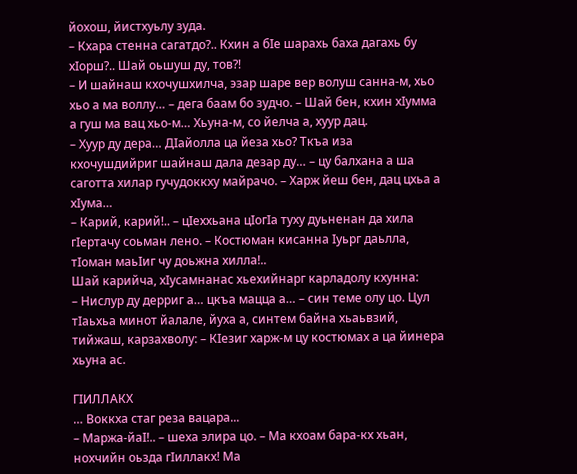йохош, йистхуьлу зуда.
– Кхара стенна сагатдо?.. Кхин а бIе шарахь баха дагахь бу хIорш?.. Шай оьшуш ду, тов?!
– И шайнаш кхочушхилча, эзар шаре вер волуш санна-м, хьо хьо а ма воллу… – дега баам бо зудчо. – Шай бен, кхин хIумма а гуш ма вац хьо-м… Хьуна-м, со йелча а, хуур дац.
– Хуур ду дера… ДIайолла ца йеза хьо? Ткъа иза кхочушдийриг шайнаш дала дезар ду… – цу балхана а ша саготта хилар гучудоккху майрачо. – Харж йеш бен, дац цхьа а хIума…
– Карий, карий!.. – цIеххьана цIогIа туху дуьненан да хила гIертачу соьман лено. – Костюман кисанна Iуьрг даьлла, тIоман маьIиг чу доьжна хилла!..
Шай карийча, хIусамнанас хьехийнарг карладолу кхунна:
– Нислур ду дерриг а… цкъа мацца а… – син теме олу цо. Цул тIаьхьа минот йалале, йуха а, синтем байна хьаьвзий, тийжаш, карзахволу: – КIезиг харж-м цу костюмах а ца йинера хьуна ас.

ГIИЛЛАКХ
… Воккха стаг реза вацара...
– Маржа-йаI!.. – шеха элира цо. – Ма кхоам бара-кх хьан, нохчийн оьзда гIиллакх! Ма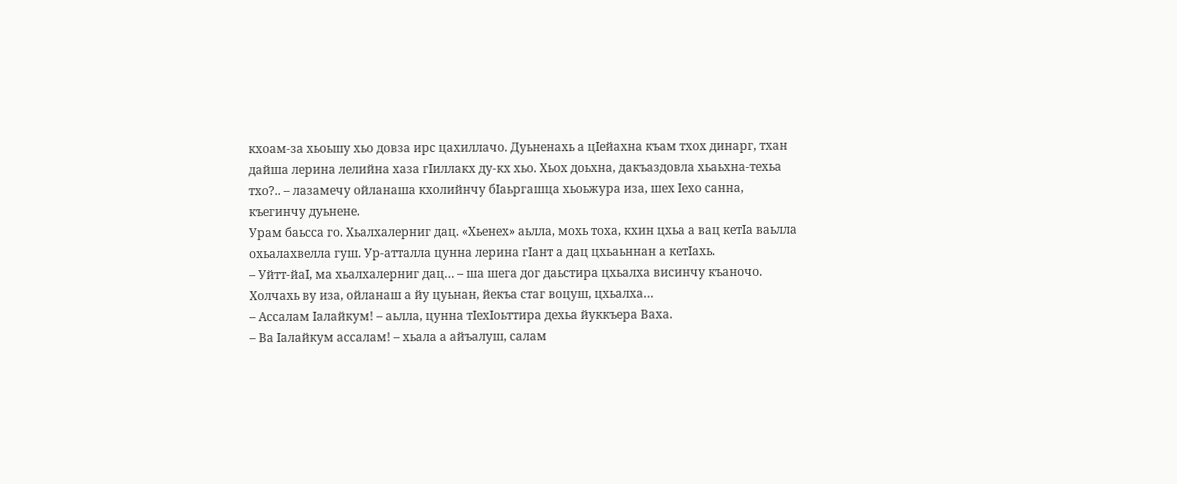кхоам-за хьоьшу хьо довза ирс цахиллачо. Дуьненахь а цIейахна къам тхох динарг, тхан дайша лерина лелийна хаза гIиллакх ду-кх хьо. Хьох доьхна, дакъаздовла хьаьхна-техьа тхо?.. – лазамечу ойланаша кхолийнчу бIаьргашца хьоьжура иза, шех Iехо санна, къегинчу дуьнене.
Урам баьсса го. Хьалхалерниг дац. «Хьенех» аьлла, мохь тоха, кхин цхьа а вац кетIа ваьлла охьалахвелла гуш. Ур-атталла цунна лерина гIант а дац цхьаьннан а кетIахь.
– Уйтт-йаI, ма хьалхалерниг дац… – ша шега дог даьстира цхьалха висинчу къаночо.
Холчахь ву иза, ойланаш а йу цуьнан, йекъа стаг воцуш, цхьалха…
– Ассалам Iалайкум! – аьлла, цунна тIехIоьттира дехьа йуккъера Ваха.
– Ва Iалайкум ассалам! – хьала а айъалуш, салам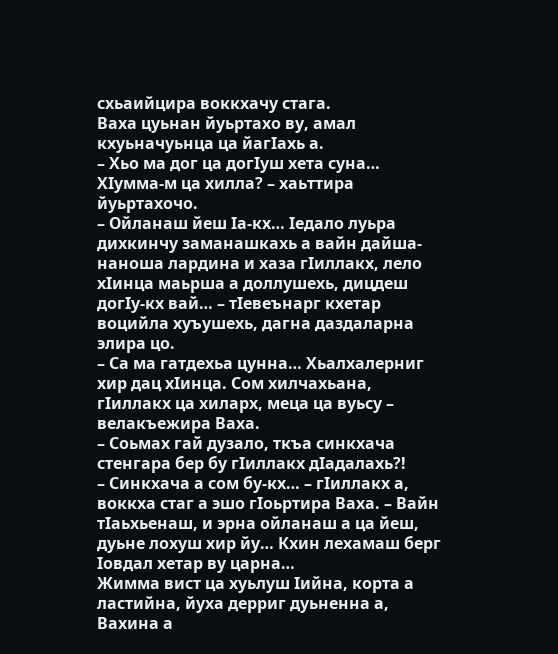схьаийцира воккхачу стага.
Ваха цуьнан йуьртахо ву, амал кхуьначуьнца ца йагIахь а.
– Хьо ма дог ца догIуш хета суна… ХIумма-м ца хилла? – хаьттира йуьртахочо.
– Ойланаш йеш Iа-кх… Iедало луьра дихкинчу заманашкахь а вайн дайша-наноша лардина и хаза гIиллакх, лело хIинца маьрша а доллушехь, дицдеш догIу-кх вай… – тIевеънарг кхетар воцийла хуъушехь, дагна даздаларна элира цо.
– Са ма гатдехьа цунна… Хьалхалерниг хир дац хIинца. Сом хилчахьана, гIиллакх ца хиларх, меца ца вуьсу – велакъежира Ваха.
– Соьмах гай дузало, ткъа синкхача стенгара бер бу гIиллакх дIадалахь?!
– Синкхача а сом бу-кх… – гIиллакх а, воккха стаг а эшо гIоьртира Ваха. – Вайн тIаьхьенаш, и эрна ойланаш а ца йеш, дуьне лохуш хир йу… Кхин лехамаш берг Iовдал хетар ву царна…
Жимма вист ца хуьлуш Iийна, корта а ластийна, йуха дерриг дуьненна а, Вахина а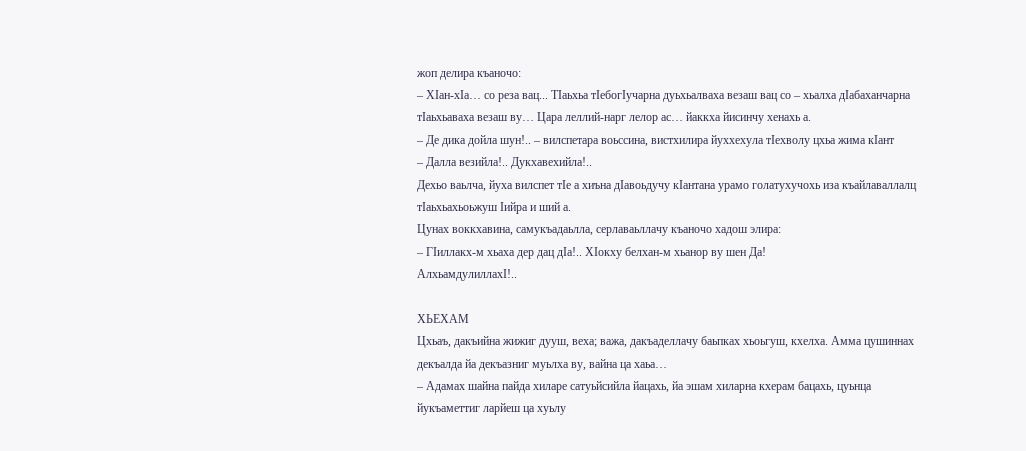жоп делира къаночо:
– ХIан-хIа… со реза вац... ТIаьхьа тIебогIучарна дуьхьалваха везаш вац со – хьалха дIабаханчарна тIаьхьаваха везаш ву… Цара леллий-нарг лелор ас… йаккха йисинчу хенахь а.
– Де дика дойла шун!.. – вилспетара воьссина, вистхилира йуххехула тIехволу цхьа жима кIант
– Далла везийла!.. Дукхавехийла!..
Дехьо ваьлча, йуха вилспет тIе а хиъна дIавоьдучу кIантана урамо голатухучохь иза къайлаваллалц тIаьхьахьоьжуш Iийра и ший а.
Цунах воккхавина, самукъадаьлла, серлаваьллачу къаночо хадош элира:
– ГIиллакх-м хьаха дер дац дIа!.. ХIокху белхан-м хьанор ву шен Да!
АлхьамдулиллахI!..

ХЬЕХАМ
Цхьаъ, дакъийна жижиг дууш, веха; важа, дакъаделлачу баьпках хьоьгуш, кхелха. Амма цушиннах декъалда йа декъазниг муьлха ву, вайна ца хаьа…
– Адамах шайна пайда хиларе сатуьйсийла йацахь, йа эшам хиларна кхерам бацахь, цуьнца йукъаметтиг ларйеш ца хуьлу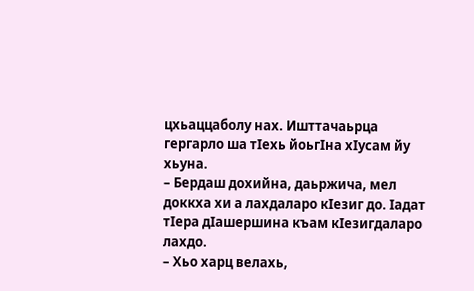цхьаццаболу нах. Ишттачаьрца гергарло ша тIехь йоьгIна хIусам йу хьуна.
– Бердаш дохийна, даьржича, мел доккха хи а лахдаларо кIезиг до. Iадат тIера дIашершина къам кIезигдаларо лахдо.
– Хьо харц велахь,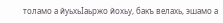толамо а йуьхьIаьржо йохьу, бакъ велахь, эшамо а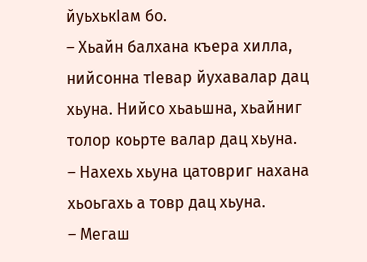йуьхькIам бо.
– Хьайн балхана къера хилла, нийсонна тIевар йухавалар дац хьуна. Нийсо хьаьшна, хьайниг толор коьрте валар дац хьуна.
– Нахехь хьуна цатовриг нахана хьоьгахь а товр дац хьуна.
– Мегаш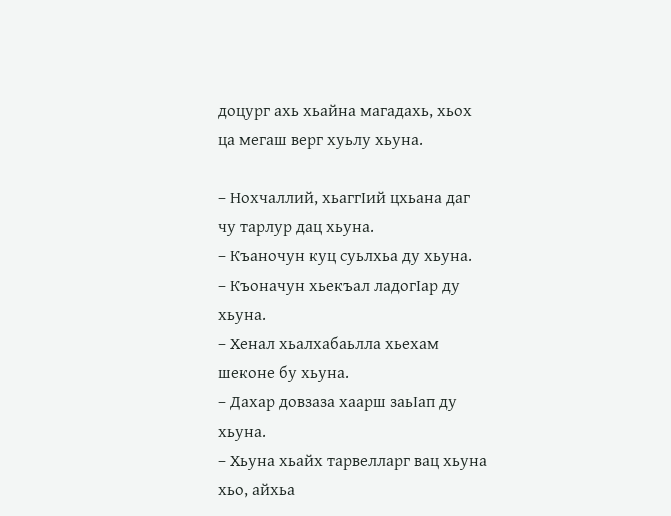доцург ахь хьайна магадахь, хьох ца мегаш верг хуьлу хьуна.

– Нохчаллий, хьаггIий цхьана даг чу тарлур дац хьуна.
– Къаночун куц суьлхьа ду хьуна.
– Къоначун хьекъал ладогIар ду хьуна.
– Хенал хьалхабаьлла хьехам шеконе бу хьуна.
– Дахар довзаза хаарш заьIап ду хьуна.
– Хьуна хьайх тарвелларг вац хьуна хьо, айхьа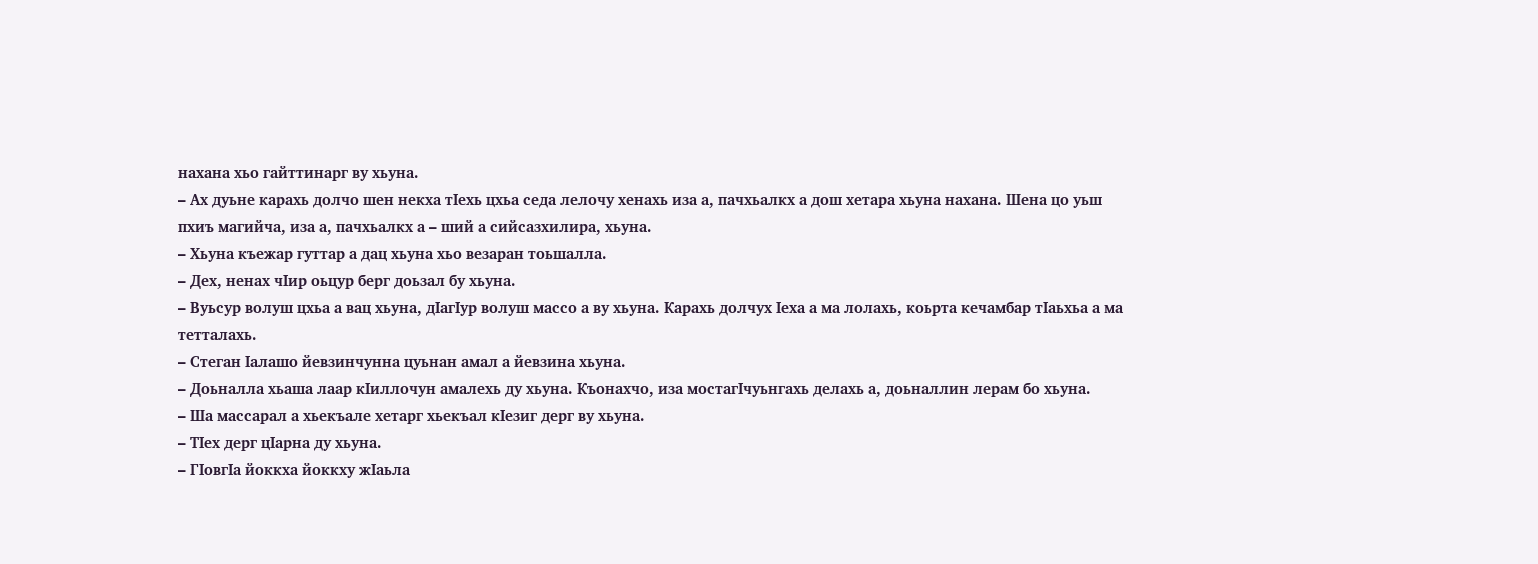нахана хьо гайттинарг ву хьуна.
– Ах дуьне карахь долчо шен некха тIехь цхьа седа лелочу хенахь иза а, пачхьалкх а дош хетара хьуна нахана. Шена цо уьш пхиъ магийча, иза а, пачхьалкх а – ший а сийсазхилира, хьуна.
– Хьуна къежар гуттар а дац хьуна хьо везаран тоьшалла.
– Дех, ненах чIир оьцур берг доьзал бу хьуна.
– Вуьсур волуш цхьа а вац хьуна, дIагIур волуш массо а ву хьуна. Карахь долчух Iеха а ма лолахь, коьрта кечамбар тIаьхьа а ма тетталахь.
– Стеган Iалашо йевзинчунна цуьнан амал а йевзина хьуна.
– Доьналла хьаша лаар кIиллочун амалехь ду хьуна. Къонахчо, иза мостагIчуьнгахь делахь а, доьналлин лерам бо хьуна.
– Ша массарал а хьекъале хетарг хьекъал кIезиг дерг ву хьуна.
– ТIех дерг цIарна ду хьуна.
– ГIовгIа йоккха йоккху жIаьла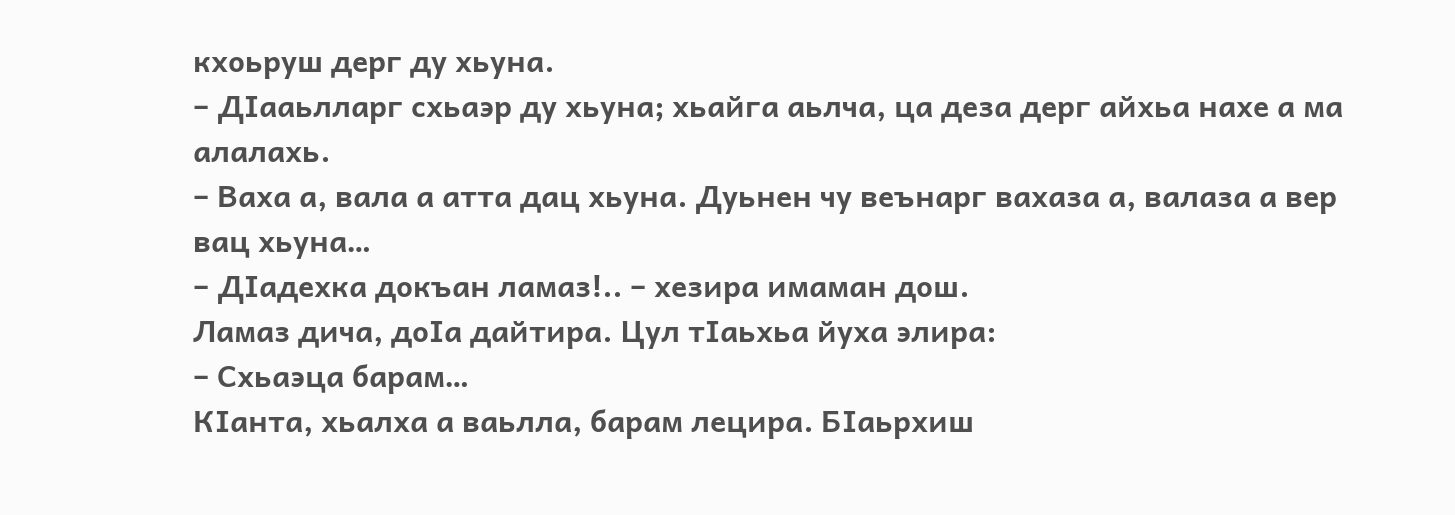кхоьруш дерг ду хьуна.
– ДIааьлларг схьаэр ду хьуна; хьайга аьлча, ца деза дерг айхьа нахе а ма алалахь.
– Ваха а, вала а атта дац хьуна. Дуьнен чу веънарг вахаза а, валаза а вер вац хьуна…
– ДIадехка докъан ламаз!.. – хезира имаман дош.
Ламаз дича, доIа дайтира. Цул тIаьхьа йуха элира:
– Схьаэца барам…
КIанта, хьалха а ваьлла, барам лецира. БIаьрхиш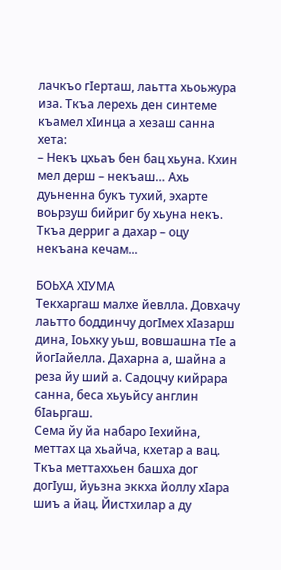лачкъо гIерташ, лаьтта хьоьжура иза. Ткъа лерехь ден синтеме къамел хIинца а хезаш санна хета:
– Некъ цхьаъ бен бац хьуна. Кхин мел дерш – некъаш… Ахь дуьненна букъ тухий, эхарте воьрзуш бийриг бу хьуна некъ. Ткъа дерриг а дахар – оцу некъана кечам...

БОЬХА ХIУМА
Текхаргаш малхе йевлла. Довхачу лаьтто боддинчу догIмех хIазарш дина, Iоьхку уьш, вовшашна тIе а йогIайелла. Дахарна а, шайна а реза йу ший а. Садоцчу кийрара санна, беса хьуьйсу англин бIаьргаш.
Сема йу йа набаро Iехийна, меттах ца хьайча, кхетар а вац.
Ткъа меттаххьен башха дог догIуш, йуьзна эккха йоллу хIара шиъ а йац. Йистхилар а ду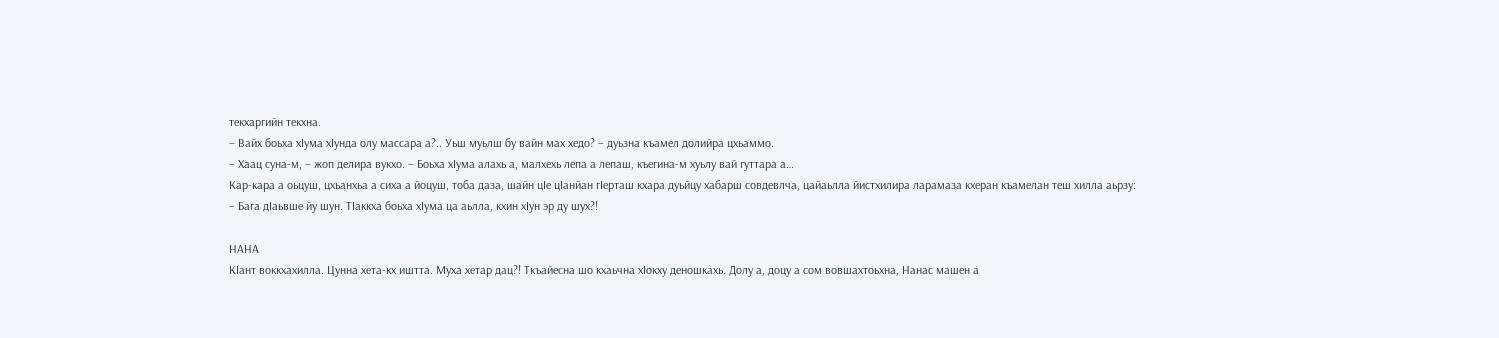текхаргийн текхна.
– Вайх боьха хIума хIунда олу массара а?.. Уьш муьлш бу вайн мах хедо? – дуьзна къамел долийра цхьаммо.
– Хаац суна-м, – жоп делира вукхо. – Боьха хIума алахь а, малхехь лепа а лепаш, къегина-м хуьлу вай гуттара а…
Кар-кара а оьцуш, цхьанхьа а сиха а йоцуш, тоба даза, шайн цIе цIанйан гIерташ кхара дуьйцу хабарш совдевлча, цайаьлла йистхилира ларамаза кхеран къамелан теш хилла аьрзу:
– Бага дIаьвше йу шун. ТIаккха боьха хIума ца аьлла, кхин хIун эр ду шух?!

НАНА
КIант воккхахилла. Цунна хета-кх иштта. Муха хетар дац?! Ткъайесна шо кхаьчна хIокху деношкахь. Долу а, доцу а сом вовшахтоьхна, Нанас машен а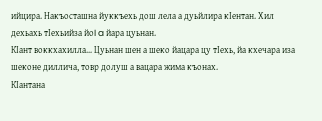ийцира. Накъосташна йуккъехь дош лела а дуьйлира кIентан. Хил дехьахь тIехьийза йоI a йара цуьнан.
КIант воккхахилла… Цуьнан шен а шеко йацара цу тIехь, йа кхечара иза шеконе диллича, товр долуш а вацара жима къонах.
КIантана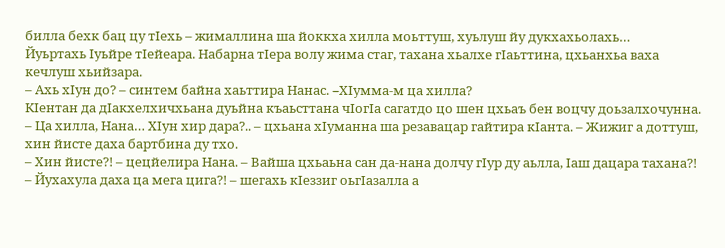билла бехк бац цу тIехь – жималлина ша йоккха хилла моьттуш, хуьлуш йу дукхахьолахь…
Йуьртахь Iуьйре тIейеара. Набарна тIера волу жима стаг, тахана хьалхе гIаьттина, цхьанхьа ваха кечлуш хьийзара.
– Ахь хIун до? – синтем байна хаьттира Нанас. –XIумма-м ца хилла?
КIентан да дIакхелхичхьана дуьйна къаьсттана чIогIа сагатдо цо шен цхьаъ бен воцчу доьзалхочунна.
– Ца хилла, Нана… ХIун хир дара?.. – цхьана хIуманна ша резавацар гайтира кIанта. – Жижиг а доттуш, хин йисте даха бартбина ду тхо.
– Хин йисте?! – цецйелира Нана. – Вайша цхьаьна сан да-нана долчу гIур ду аьлла, Iаш дацара тахана?!
– Йухахула даха ца мега цига?! – шегахь кIеззиг оьгIазалла а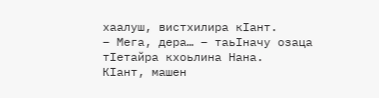хаалуш, вистхилира кIант.
– Мега, дера… – таьIначу озаца тIетайра кхоьлина Нана.
КIант, машен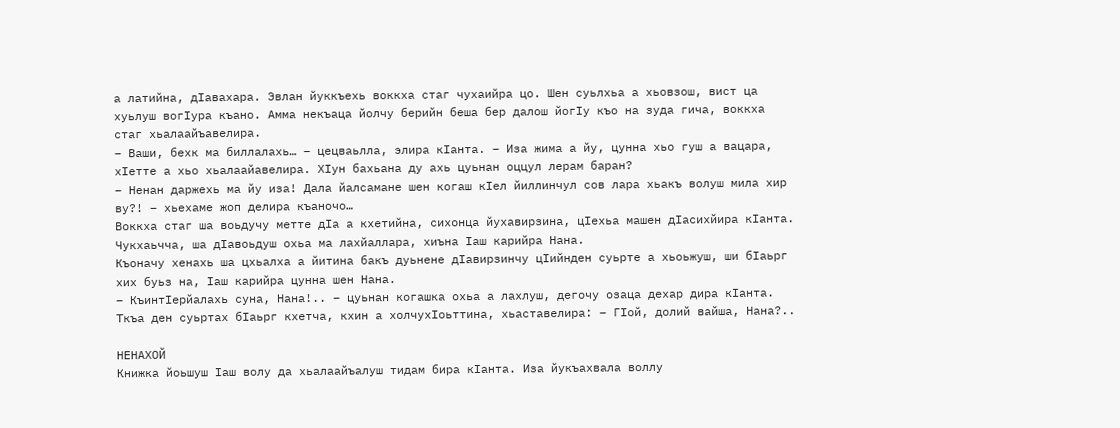а латийна, дIавахара. Эвлан йуккъехь воккха стаг чухаийра цо. Шен суьлхьа а хьовзош, вист ца хуьлуш вогIура къано. Амма некъаца йолчу берийн беша бер далош йогIу къо на зуда гича, воккха стаг хьалаайъавелира.
– Ваши, бехк ма биллалахь… – цецваьлла, элира кIанта. – Иза жима а йу, цунна хьо гуш а вацара, хIетте а хьо хьалаайавелира. ХIун бахьана ду ахь цуьнан оццул лерам баран?
– Ненан даржехь ма йу иза! Дала йалсамане шен когаш кIел йиллинчул сов лара хьакъ волуш мила хир ву?! – хьехаме жоп делира къаночо…
Воккха стаг ша воьдучу метте дIа а кхетийна, сихонца йухавирзина, цIехьа машен дIасихйира кIанта. Чукхаьчча, ша дIавоьдуш охьа ма лахйаллара, хиъна Iаш карийра Нана.
Къоначу хенахь ша цхьалха а йитина бакъ дуьнене дIавирзинчу цIийнден суьрте а хьоьжуш, ши бIаьрг хих буьз на, Iаш карийра цунна шен Нана.
– КъинтIерйалахь суна, Нана!.. – цуьнан когашка охьа а лахлуш, дегочу озаца дехар дира кIанта. Ткъа ден суьртах бIаьрг кхетча, кхин а холчухIоьттина, хьаставелира: – ГIой, долий вайша, Нана?..

НЕНАХОЙ
Книжка йоьшуш Iаш волу да хьалаайъалуш тидам бира кIанта. Иза йукъахвала воллу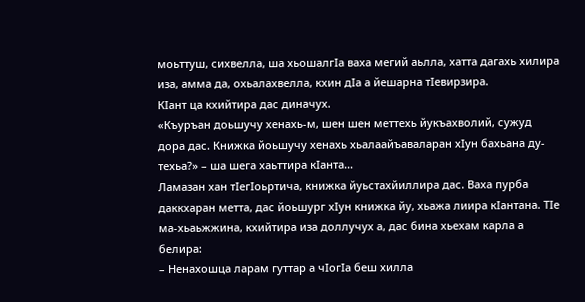моьттуш, сихвелла, ша хьошалгIа ваха мегий аьлла, хатта дагахь хилира иза, амма да, охьалахвелла, кхин дIа а йешарна тIевирзира.
КIант ца кхийтира дас диначух.
«Къуръан доьшучу хенахь-м, шен шен меттехь йукъахволий, сужуд дора дас. Книжка йоьшучу хенахь хьалаайъаваларан хIун бахьана ду-техьа?» – ша шега хаьттира кIанта…
Ламазан хан тIегIоьртича, книжка йуьстахйиллира дас. Ваха пурба даккхаран метта, дас йоьшург хIун книжка йу, хьажа лиира кIантана. ТIе ма-хьаьжжина, кхийтира иза доллучух а, дас бина хьехам карла а белира:
– Ненахошца ларам гуттар а чIогIа беш хилла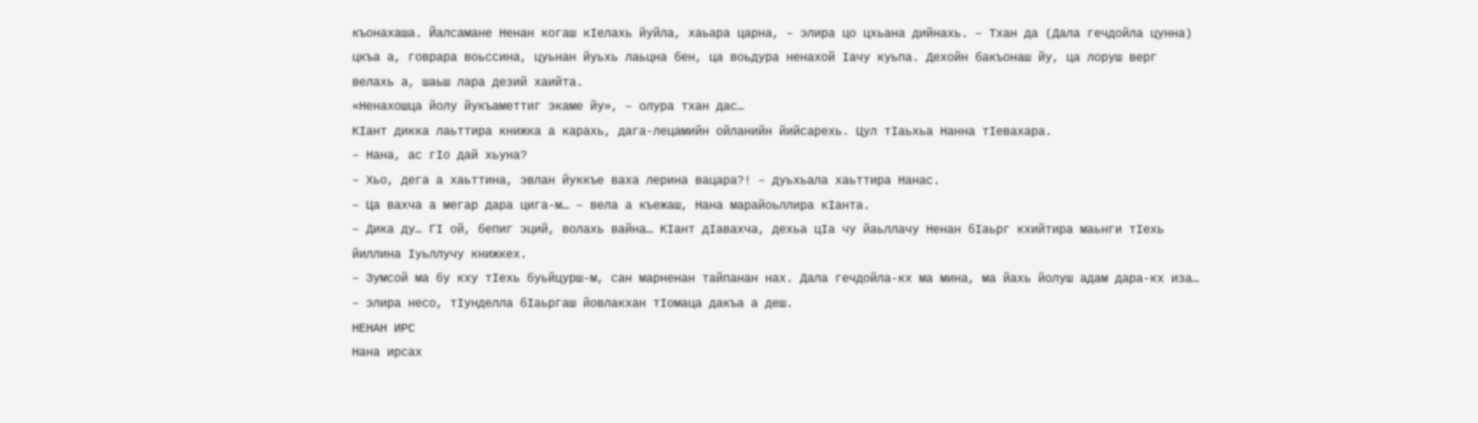къонахаша. Йалсамане Ненан когаш кIелахь йуйла, хаьара царна, – элира цо цхьана дийнахь. – Тхан да (Дала гечдойла цунна) цкъа а, говрара воьссина, цуьнан йуьхь лаьцна бен, ца воьдура ненахой Iачу куьпа. Дехойн бакъонаш йу, ца лоруш верг велахь а, шаьш лара дезий хаийта.
«Ненахошца йолу йукъаметтиг экаме йу», – олура тхан дас…
КIант дикка лаьттира книжка а карахь, дага-лецамийн ойланийн йийсарехь. Цул тIаьхьа Нанна тIевахара.
– Нана, ас гIо дай хьуна?
– Хьо, дега а хаьттина, эвлан йуккъе ваха лерина вацара?! – дуьхьала хаьттира Нанас.
– Ца вахча а мегар дара цига-м… – вела а къежаш, Нана марайоьллира кIанта.
– Дика ду… ГI ой, бепиг эций, волахь вайна… КIант дIавахча, дехьа цIа чу йаьллачу Ненан бIаьрг кхийтира маьнги тIехь йиллина Iуьллучу книжкех.
– Зумсой ма бу кху тIехь буьйцурш-м, сан марненан тайпанан нах. Дала гечдойла-кх ма мина, ма йахь йолуш адам дара-кх иза… – элира несо, тIунделла бIаьргаш йовлакхан тIомаца дакъа а деш.
НЕНАН ИРС
Нана ирсах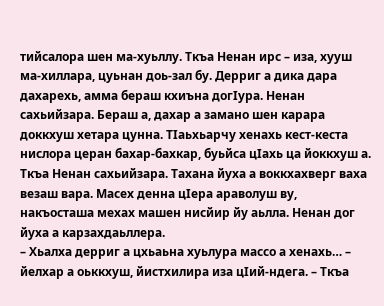тийсалора шен ма-хуьллу. Ткъа Ненан ирс – иза, хууш ма-хиллара, цуьнан доь-зал бу. Дерриг а дика дара дахарехь, амма бераш кхиъна догIура. Ненан сахьийзара. Бераш а, дахар а замано шен карара доккхуш хетара цунна. ТIаьхьарчу хенахь кест-кеста нислора церан бахар-бахкар, буьйса цIахь ца йоккхуш а. Ткъа Ненан сахьийзара. Тахана йуха а воккхахверг ваха везаш вара. Масех денна цIера араволуш ву, накъосташа мехах машен нисйир йу аьлла. Ненан дог йуха а карзахдаьллера.
– Хьалха дерриг а цхьаьна хуьлура массо а хенахь… – йелхар а оьккхуш, йистхилира иза цIий-ндега. – Ткъа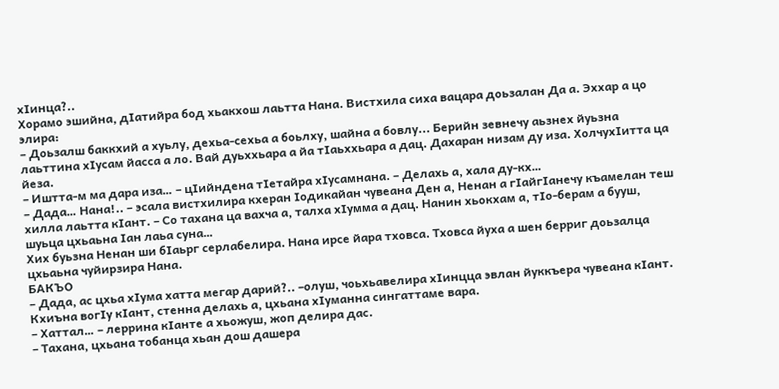хIинца?..
Хорамо эшийна, дIатийра бод хьакхош лаьтта Нана. Вистхила сиха вацара доьзалан Да а. Эххар а цо элира:
– Доьзалш баккхий а хуьлу, дехьа-сехьа а боьлху, шайна а бовлу... Берийн зевнечу аьзнех йуьзна лаьттина хIусам йасса а ло. Вай дуьххьара а йа тIаьххьара а дац. Дахаран низам ду иза. ХолчухIитта ца йеза.
– Иштта-м ма дара иза… – цIийндена тIетайра хIусамнана. – Делахь а, хала ду-кх…
– Дада… Нана!.. – эсала вистхилира кхеран Iодикайан чувеана Ден а, Ненан а гIайгIанечу къамелан теш хилла лаьтта кIант. – Со тахана ца вахча а, талха хIумма а дац. Нанин хьокхам а, тIо-берам а бууш, шуьца цхьаьна Iан лаьа суна…
Хих буьзна Ненан ши бIаьрг серлабелира. Нана ирсе йара тховса. Тховса йуха а шен берриг доьзалца цхьаьна чуйирзира Нана.
БАКЪО
– Дада, ас цхьа хIума хатта мегар дарий?.. –олуш, чоьхьавелира хIинцца эвлан йуккъера чувеана кIант. Кхиъна вогIу кIант, стенна делахь а, цхьана хIуманна сингаттаме вара.
– Хаттал… – леррина кIанте а хьожуш, жоп делира дас.
– Тахана, цхьана тобанца хьан дош дашера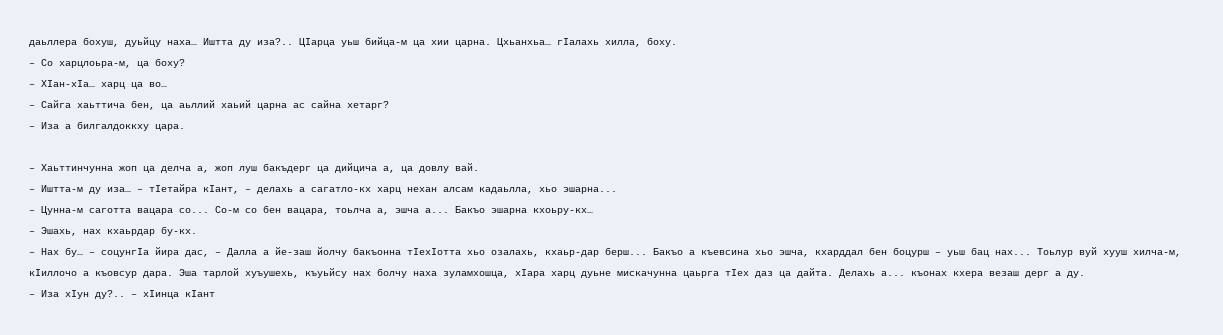даьллера бохуш, дуьйцу наха… Иштта ду иза?.. ЦIарца уьш бийца-м ца хии царна. Цхьанхьа… гIалахь хилла, боху.
– Со харцлоьра-м, ца боху?
– ХIан-хIа… харц ца во…
– Сайга хаьттича бен, ца аьллий хаьий царна ас сайна хетарг?
– Иза а билгалдоккху цара.

– Хаьттинчунна жоп ца делча а, жоп луш бакъдерг ца дийцича а, ца довлу вай.
– Иштта-м ду иза… – тIетайра кIант, – делахь а сагатло-кх харц нехан алсам кадаьлла, хьо эшарна...
– Цунна-м саготта вацара со... Со-м со бен вацара, тоьлча а, эшча а... Бакъо эшарна кхоьру-кх…
– Эшахь, нах кхаьрдар бу-кх.
– Нах бу… – соцунгIа йира дас, – Далла а йе-заш йолчу бакъонна тIехIотта хьо озалахь, кхаьр-дар берш... Бакъо а къевсина хьо эшча, кхарддал бен боцурш – уьш бац нах... Тоьлур вуй хууш хилча-м, кIиллочо а къовсур дара. Эша тарлой хуъушехь, къуьйсу нах болчу наха зуламхошца, хIара харц дуьне мискачунна цаьрга тIех даз ца дайта. Делахь а... къонах кхера везаш дерг а ду.
– Иза хIун ду?.. – хIинца кIант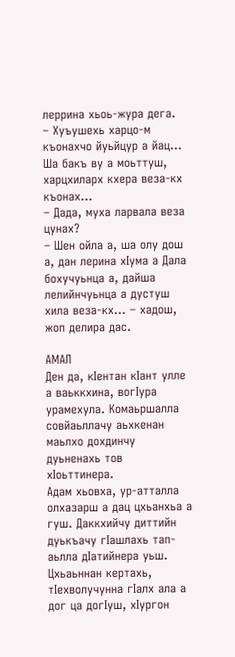леррина хьоь-жура дега.
– Хуъушехь харцо-м къонахчо йуьйцур а йац… Ша бакъ ву а моьттуш, харцхиларх кхера веза-кх къонах...
– Дада, муха ларвала веза цунах?
– Шен ойла а, ша олу дош а, дан лерина хIума а Дала бохучуьнца а, дайша лелийнчуьнца а дустуш хила веза-кх… – хадош, жоп делира дас.

АМАЛ
Ден да, кIентан кIант улле а ваьккхина, вогIура урамехула. Комаьршалла совйаьллачу аьхкенан маьлхо дохдинчу дуьненахь тов хIоьттинера.
Адам хьовха, ур-атталла олхазарш а дац цхьанхьа а гуш. Даккхийчу диттийн дуькъачу гIашлахь тап-аьлла дIатийнера уьш. Цхьаьннан кертахь, тIехволучунна гIалх ала а дог ца догIуш, хIургон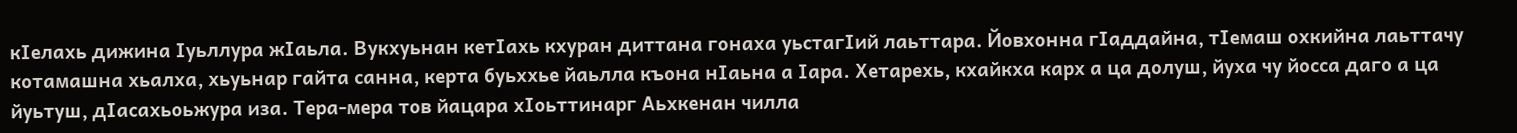кIелахь дижина Iуьллура жIаьла. Вукхуьнан кетIахь кхуран диттана гонаха уьстагIий лаьттара. Йовхонна гIаддайна, тIемаш охкийна лаьттачу котамашна хьалха, хьуьнар гайта санна, керта буьххье йаьлла къона нIаьна а Iара. Хетарехь, кхайкха карх а ца долуш, йуха чу йосса даго а ца йуьтуш, дIасахьоьжура иза. Тера-мера тов йацара хIоьттинарг Аьхкенан чилла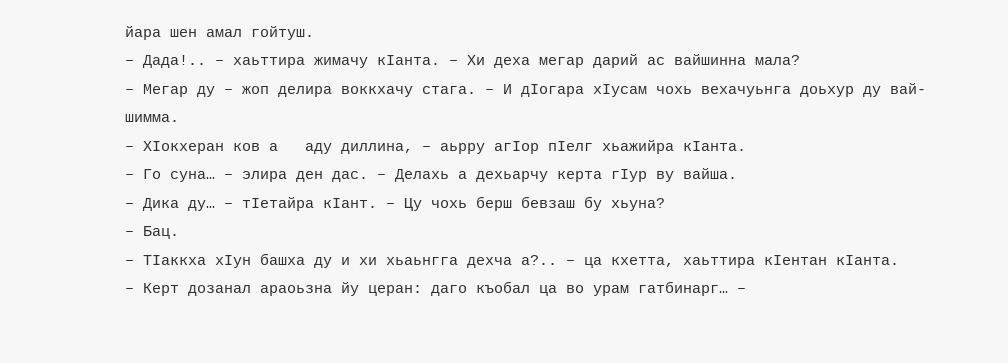йара шен амал гойтуш.
– Дада!.. – хаьттира жимачу кIанта. – Хи деха мегар дарий ас вайшинна мала?
– Мегар ду – жоп делира воккхачу стага. – И дIогара хIусам чохь вехачуьнга доьхур ду вай-шимма.
– ХIокхеран ков а   аду диллина, – аьрру агIор пIелг хьажийра кIанта.
– Го суна… – элира ден дас. – Делахь а дехьарчу керта гIур ву вайша.
– Дика ду… – тIетайра кIант. – Цу чохь берш бевзаш бу хьуна?
– Бац.
– ТIаккха хIун башха ду и хи хьаьнгга дехча а?.. – ца кхетта, хаьттира кIентан кIанта.
– Керт дозанал араоьзна йу церан: даго къобал ца во урам гатбинарг… –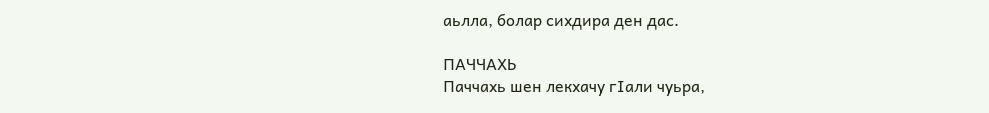аьлла, болар сихдира ден дас.

ПАЧЧАХЬ
Паччахь шен лекхачу гIали чуьра,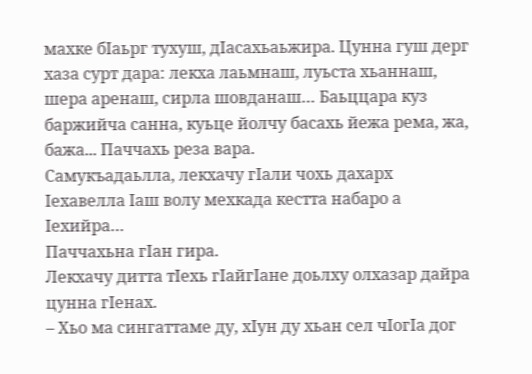махке бIаьрг тухуш, дIасахьаьжира. Цунна гуш дерг хаза сурт дара: лекха лаьмнаш, луьста хьаннаш, шера аренаш, сирла шовданаш… Баьццара куз баржийча санна, куьце йолчу басахь йежа рема, жа, бажа... Паччахь реза вара.
Самукъадаьлла, лекхачу гIали чохь дахарх Iехавелла Iаш волу мехкада кестта набаро а Iехийра…
Паччахьна гIан гира.
Лекхачу дитта тIехь гIайгIане доьлху олхазар дайра цунна гIенах.
– Хьо ма сингаттаме ду, хIун ду хьан сел чIогIа дог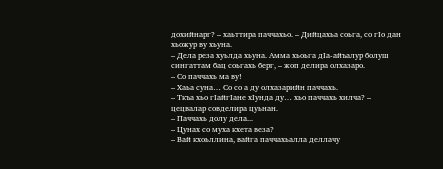дохийнарг? – хаьттира паччахьо. – Дийцахьа соьга, со гIо дан хьожур ву хьуна.
– Дела реза хуьлда хьуна. Амма хьоьга дIа-айъалур болуш сингаттам бац соьгахь берг, – жоп делира олхазаро.
– Со паччахь ма ву!
– Хаьа суна… Со со а ду олхазарийн паччахь.
– Ткъа хьо гIайгIане хIунда ду… хьо паччахь хилча? – цецвалар совделира цуьнан.
– Паччахь долу дела...
– Цунах со муха кхета веза?
– Вай кхоьллина, вайга паччахьалла деллачу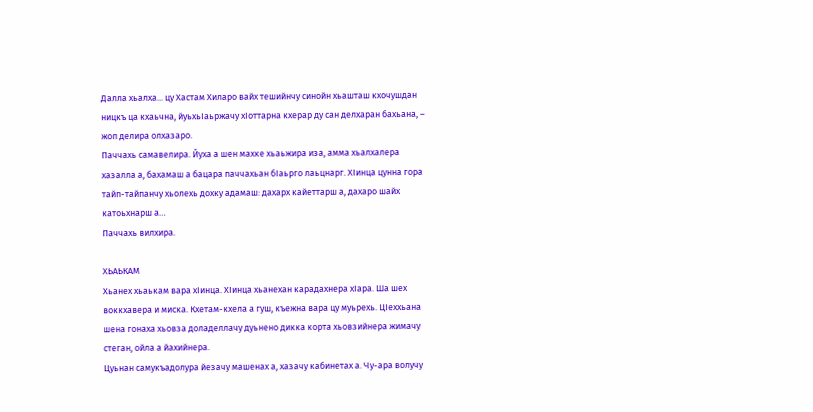Далла хьалха... цу Хастам Хиларо вайх тешийнчу синойн хьашташ кхочушдан ницкъ ца кхаьчна, йуьхьIаьржачу хIоттарна кхерар ду сан делхаран бахьана, – жоп делира олхазаро.
Паччахь самавелира. Йуха а шен махке хьаьжира иза, амма хьалхалера хазалла а, бахамаш а бацара паччахьан бIаьрго лаьцнарг. ХIинца цунна гора тайп-тайпанчу хьолехь дохку адамаш: дахарх кайеттарш а, дахаро шайх катоьхнарш а…
Паччахь вилхира.

ХЬАЬКАМ
Хьанех хьаькам вара хIинца. ХIинца хьанехан карадахнера хIара. Ша шех воккхавера и миска. Кхетам-кхела а гуш, къежна вара цу муьрехь. ЦIеххьана шена гонаха хьовза доладеллачу дуьнено дикка корта хьовзийнера жимачу стеган, ойла а йахийнера.
Цуьнан самукъадолура йезачу машенах а, хазачу кабинетах а. Чу-ара волучу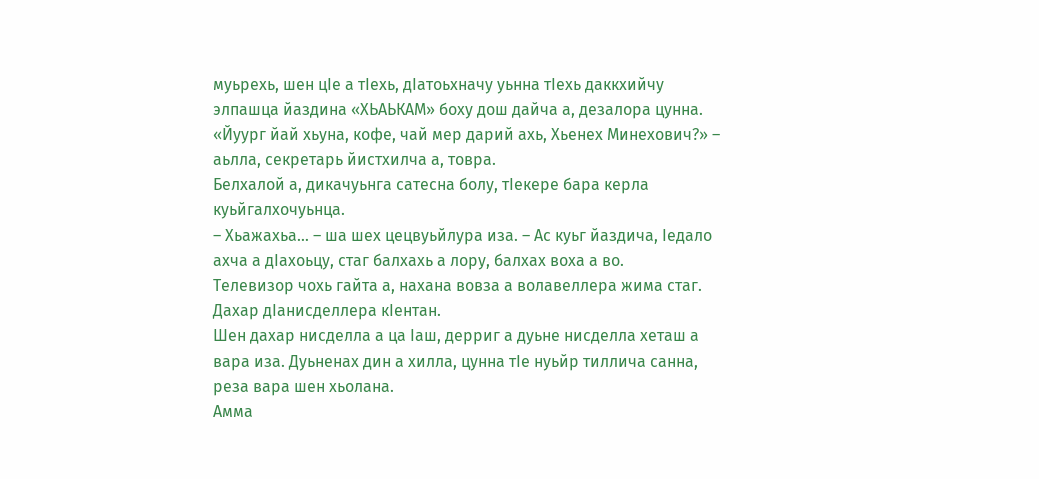муьрехь, шен цIе а тIехь, дIатоьхначу уьнна тIехь даккхийчу элпашца йаздина «ХЬАЬКАМ» боху дош дайча а, дезалора цунна. «Йуург йай хьуна, кофе, чай мер дарий ахь, Хьенех Минехович?» – аьлла, секретарь йистхилча а, товра.
Белхалой а, дикачуьнга сатесна болу, тIекере бара керла куьйгалхочуьнца.
– Хьажахьа… – ша шех цецвуьйлура иза. – Ас куьг йаздича, Iедало ахча а дIахоьцу, стаг балхахь а лору, балхах воха а во.
Телевизор чохь гайта а, нахана вовза а волавеллера жима стаг. Дахар дIанисделлера кIентан.
Шен дахар нисделла а ца Iаш, дерриг а дуьне нисделла хеташ а вара иза. Дуьненах дин а хилла, цунна тIе нуьйр тиллича санна, реза вара шен хьолана.
Амма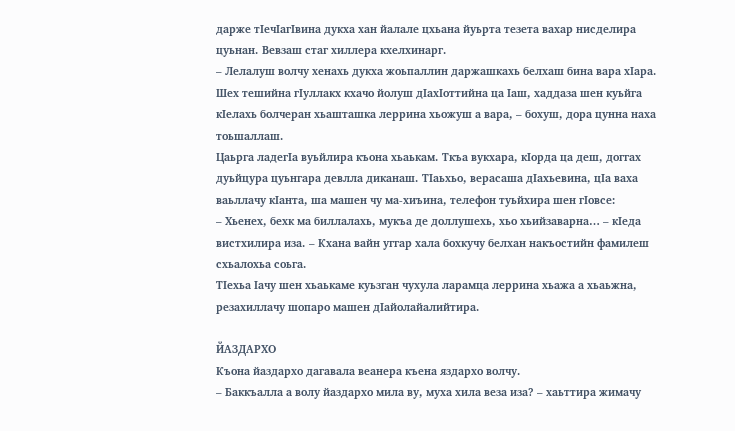дарже тIечIагIвина дукха хан йалале цхьана йуьрта тезета вахар нисделира цуьнан. Вевзаш стаг хиллера кхелхинарг.
– Лелалуш волчу хенахь дукха жоьпаллин даржашкахь белхаш бина вара хIара. Шех тешийна гIуллакх кхачо йолуш дIахIоттийна ца Iаш, хаддаза шен куьйга кIелахь болчеран хьашташка леррина хьожуш а вара, – бохуш, дора цунна наха тоьшаллаш.
Цаьрга ладегIа вуьйлира къона хьаькам. Ткъа вукхара, кIорда ца деш, доггах дуьйцура цуьнгара девлла диканаш. ТIаьхьо, верасаша дIахьевина, цIа ваха ваьллачу кIанта, ша машен чу ма-хиъина, телефон туьйхира шен гIовсе:
– Хьенех, бехк ма биллалахь, мукъа де доллушехь, хьо хьийзаварна… – кIеда вистхилира иза. – Кхана вайн уггар хала бохкучу белхан накъостийн фамилеш схьалохьа соьга.
ТIехьа Iачу шен хьаькаме куьзган чухула ларамца леррина хьажа а хьаьжна, резахиллачу шопаро машен дIайолайалийтира.

ЙАЗДАРХО
Къона йаздархо дагавала веанера къена яздархо волчу.
– Баккъалла а волу йаздархо мила ву, муха хила веза иза? – хаьттира жимачу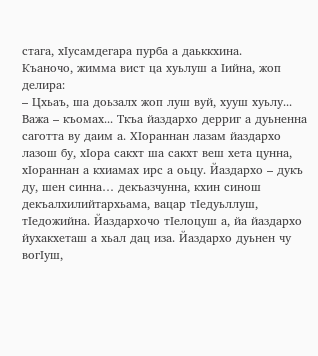стага, хIусамдегара пурба а даьккхина.
Къаночо, жимма вист ца хуьлуш а Iийна, жоп делира:
– Цхьаъ, ша доьзалх жоп луш вуй, хууш хуьлу... Важа – къомах... Ткъа йаздархо дерриг а дуьненна саготта ву даим а. ХIораннан лазам йаздархо лазош бу, хIора сакхт ша сакхт веш хета цунна, хIораннан а кхиамах ирс а оьцу. Йаздархо – дукъ ду, шен синна… декъазчунна, кхин синош декъалхилийтархьама, вацар тIедуьллуш, тIедожийна. Йаздархочо тIелоцуш а, йа йаздархо йухакхеташ а хьал дац иза. Йаздархо дуьнен чу вогIуш,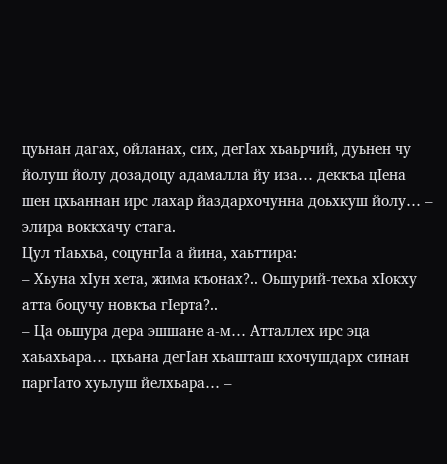цуьнан дагах, ойланах, сих, дегIах хьаьрчий, дуьнен чу йолуш йолу дозадоцу адамалла йу иза… деккъа цIена шен цхьаннан ирс лахар йаздархочунна доьхкуш йолу… – элира воккхачу стага.
Цул тIаьхьа, соцунгIа а йина, хаьттира:
– Хьуна хIун хета, жима къонах?.. Оьшурий-техьа хIокху атта боцучу новкъа гIерта?..
– Ца оьшура дера эшшане а-м… Атталлех ирс эца хаьахьара… цхьана дегIан хьашташ кхочушдарх синан паргIато хуьлуш йелхьара… –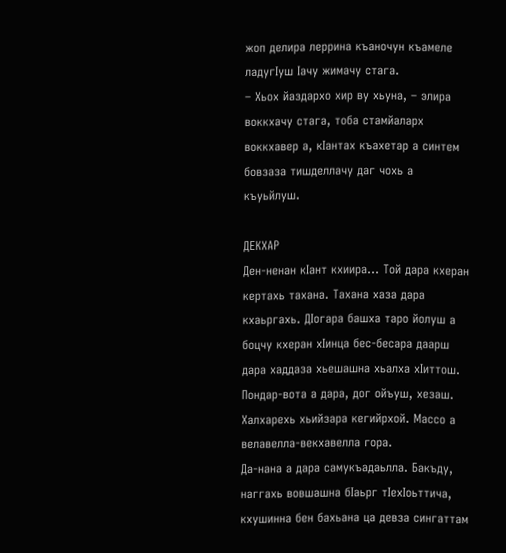жоп делира леррина къаночун къамеле ладугIуш Iачу жимачу стага.
– Хьох йаздархо хир ву хьуна, – элира воккхачу стага, тоба стамйаларх воккхавер а, кIантах къахетар а синтем бовзаза тишделлачу даг чохь а къуьйлуш.

ДЕКХАР
Ден-ненан кIант кхиира… Той дара кхеран кертахь тахана. Тахана хаза дара кхаьргахь. ДIогара башха таро йолуш а боцчу кхеран хIинца бес-бесара даарш дара хаддаза хьешашна хьалха хIиттош. Пондар-вота а дара, дог ойъуш, хезаш.
Халхарехь хьийзара кегийрхой. Массо а велавелла-векхавелла гора.
Да-нана а дара самукъадаьлла. Бакъду, наггахь вовшашна бIаьрг тIехIоьттича, кхушинна бен бахьана ца девза сингаттам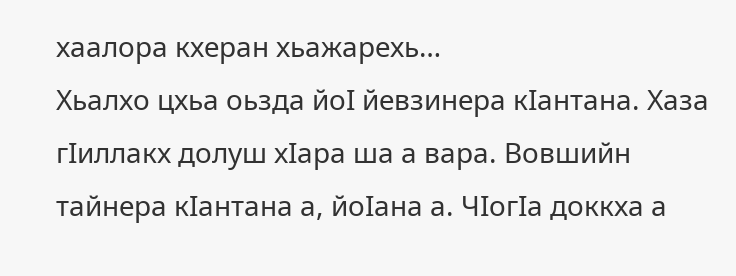хаалора кхеран хьажарехь…
Хьалхо цхьа оьзда йоI йевзинера кIантана. Хаза гIиллакх долуш хIара ша а вара. Вовшийн тайнера кIантана а, йоIана а. ЧIогIа доккха а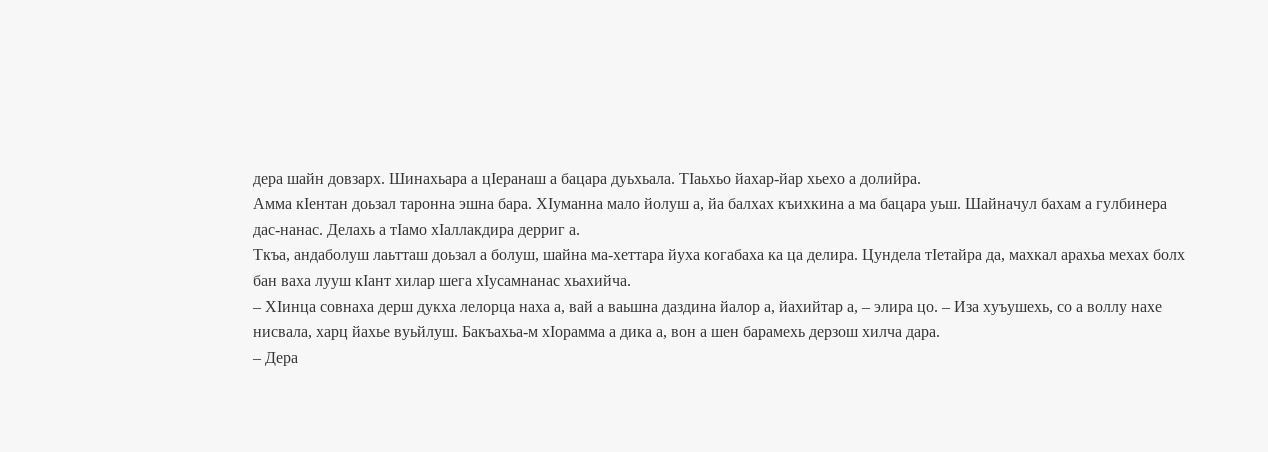дера шайн довзарх. Шинахьара а цIеранаш а бацара дуьхьала. ТIаьхьо йахар-йар хьехо а долийра.
Амма кIентан доьзал таронна эшна бара. ХIуманна мало йолуш а, йа балхах къихкина а ма бацара уьш. Шайначул бахам а гулбинера дас-нанас. Делахь а тIамо хIаллакдира дерриг а.
Ткъа, андаболуш лаьтташ доьзал а болуш, шайна ма-хеттара йуха когабаха ка ца делира. Цундела тIетайра да, махкал арахьа мехах болх бан ваха лууш кIант хилар шега хIусамнанас хьахийча.
– ХIинца совнаха дерш дукха лелорца наха а, вай а ваьшна даздина йалор а, йахийтар а, – элира цо. – Иза хуъушехь, со а воллу нахе нисвала, харц йахье вуьйлуш. Бакъахьа-м хIораммa а дика а, вон а шен барамехь дерзош хилча дара.
– Дера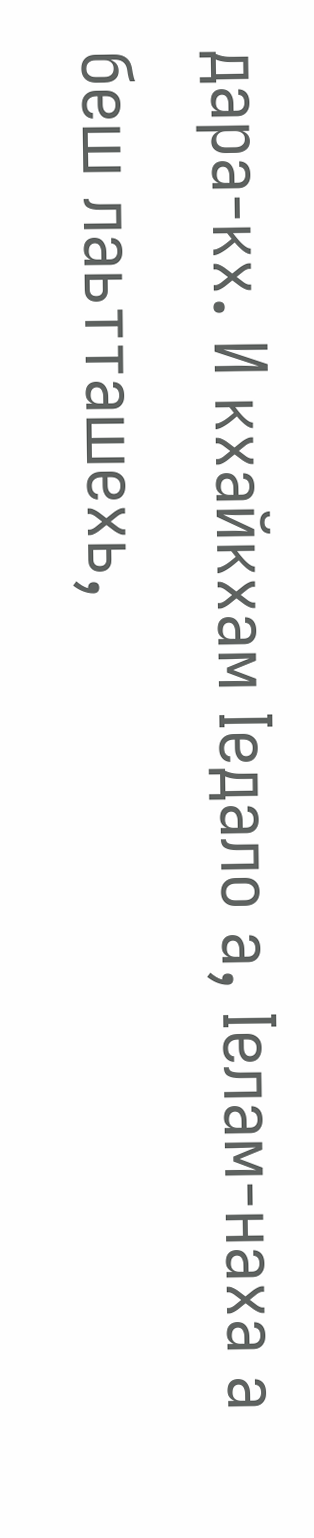дара-кх. И кхайкхам Iедало а, Iелам-наха а беш лаьтташехь,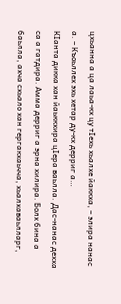цхьанна а ца лаьа-кх цу тIехь хьалхе йаккха, – элира нанас а. – Къоьллех эхь хетар ду-кх дерриг а…
КIанта дикка хан йаьккхира цIера ваьлла. Дас-нанас дехха са а гатдира. Амма дерриг а эрна хилира. Болх бина а баьлла, ахча схьало хан гергакхаьчча, хьалхаваьлларг,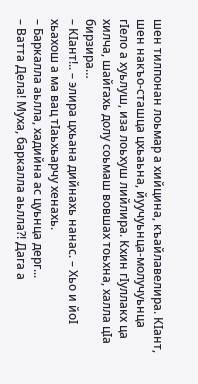шен тилпонан лоьмар а хийцина, къайлавелира. КIант, шен накъо-сташца цхьаьна, йуучуьнца-молучуьнца гIело а хуьлуш, иза лоьхуш лийлира. Кхин гIуллакх ца хилча, шайгахь долу соьмаш вовшах тоьхна, халла цIа бирзира…
– КIант!.. – элира цхьана дийнахь нанас. – Хьо и йоI хьахош а ма вац тIаьхьарчу хенахь.
– Баркалла аьлла, хадийна ас цуьнца дерг...
– Ватта Дела! Муха, баркалла аьлла?! Дага а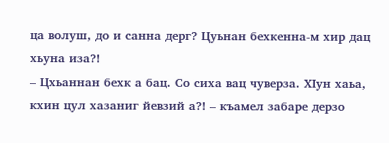ца волуш, до и санна дерг? Цуьнан бехкенна-м хир дац хьуна иза?!
– Цхьаннан бехк а бац. Со сиха вац чуверза. ХIун хаьа, кхин цул хазаниг йевзий а?! – къамел забаре дерзо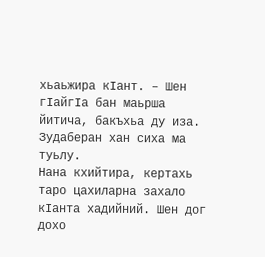хьаьжира кIант. – Шен гIайгIа бан маьрша йитича, бакъхьа ду иза. Зудаберан хан сиха ма туьлу.
Нана кхийтира, кертахь таро цахиларна захало кIанта хадийний. Шен дог дохо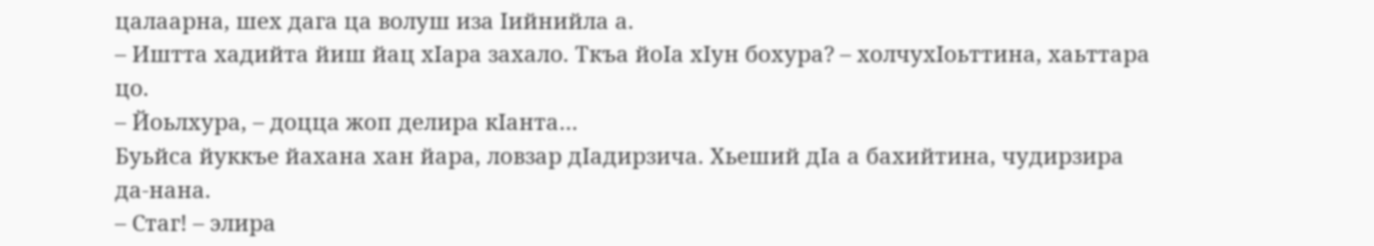цалаарна, шех дага ца волуш иза Iийнийла а.
– Иштта хадийта йиш йац хIара захало. Ткъа йоIа хIун бохура? – холчухIоьттина, хаьттара цо.
– Йоьлхура, – доцца жоп делира кIанта…
Буьйса йуккъе йахана хан йара, ловзар дIадирзича. Хьеший дIа а бахийтина, чудирзира да-нана.
– Стаг! – элира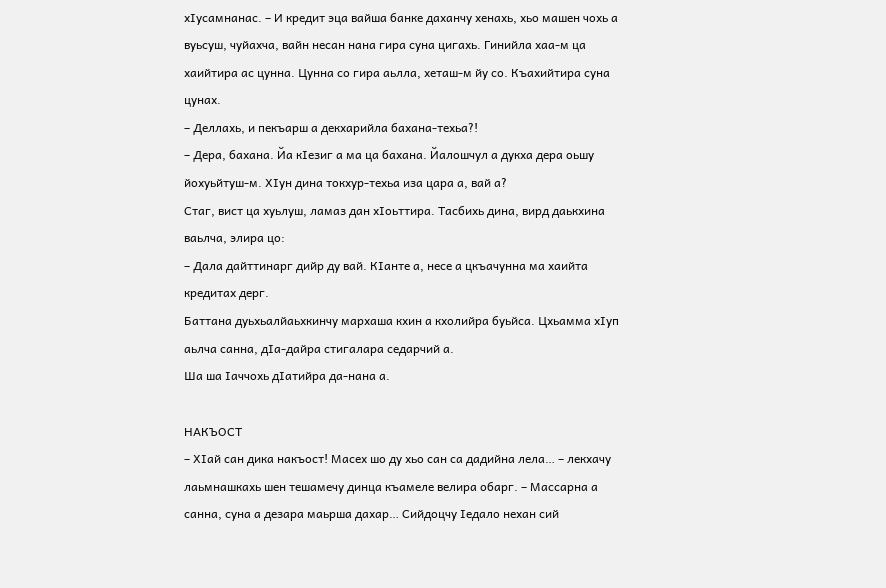хIусамнанас. – И кредит эца вайша банке даханчу хенахь, хьо машен чохь а вуьсуш, чуйахча, вайн несан нана гира суна цигахь. Гинийла хаа-м ца хаийтира ас цунна. Цунна со гира аьлла, хеташ-м йу со. Къахийтира суна цунах.
– Деллахь, и пекъарш а декхарийла бахана-техьа?!
– Дера, бахана. Йа кIезиг а ма ца бахана. Йалошчул а дукха дера оьшу йохуьйтуш-м. ХIун дина токхур-техьа иза цара а, вай а?
Стаг, вист ца хуьлуш, ламаз дан хIоьттира. Тасбихь дина, вирд даькхина ваьлча, элира цо:
– Дала дайттинарг дийр ду вай. КIанте а, несе а цкъачунна ма хаийта кредитах дерг.
Баттана дуьхьалйаьхкинчу мархаша кхин а кхолийра буьйса. Цхьамма хIуп аьлча санна, дIа-дайра стигалара седарчий а.
Ша ша Iаччохь дIатийра да-нана а.

НАКЪОСТ
– ХIай сан дика накъост! Масех шо ду хьо сан са дадийна лела… – лекхачу лаьмнашкахь шен тешамечу динца къамеле велира обарг. – Массарна а санна, суна а дезара маьрша дахар… Сийдоцчу Iедало нехан сий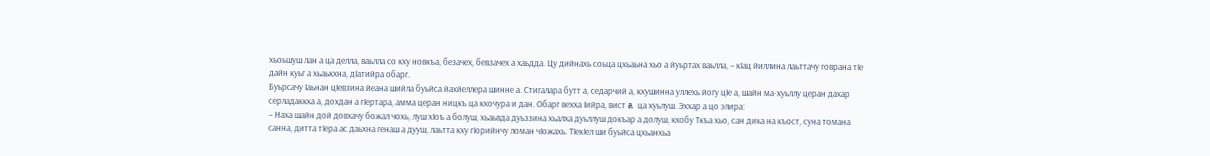хьоьшуш лан а ца делла, ваьлла со кху новкъа, безачех, бевзачех а хаьдда. Цу дийнахь соьца цхьаьна хьо а йуьртах ваьлла, – кIац йиллина лаьттачу говрана тIе дайн куьг а хьаькхна, дIатийра обарг.
Буьрсачу Iаьнан цIевзина йеана шийла буьйса йахйеллера шинне а. Стигалара бутт а, седарчий а, кхушинна уллехь йогу цIе а, шайн ма-хуьллу церан дахар серладаккха а, дохдан а гIертара, амма церан ницкъ ца кхочура и дан. Обарг вехха Iийра, вист a ца хуьлуш. Эххар а цо элира:
– Наха шайн дой довхачу божал чохь, луш хIоъ а болуш, хьаьвда дуьззина хьалха дуьллуш докъар а долуш, кхобу Ткъа хьо, сан дика на къост, суна томана санна, дитта тIера ас даьхна генаш а дууш, лаьтта кху гIорийнчу ломан чIожахь. ТIекIел ши буьйса цхьанхьа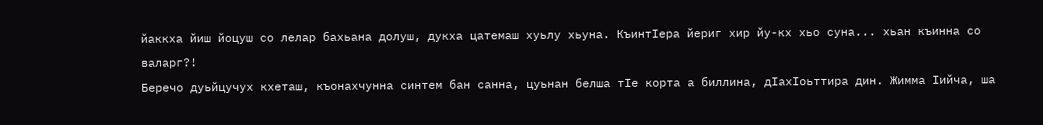йаккха йиш йоцуш со лелар бахьана долуш, дукха цатемаш хуьлу хьуна. КъинтIера йериг хир йу-кх хьо суна... хьан къинна со валарг?!
Беречо дуьйцучух кхеташ, къонахчунна синтем бан санна, цуьнан белша тIе корта а биллина, дIахIоьттира дин. Жимма Iийча, ша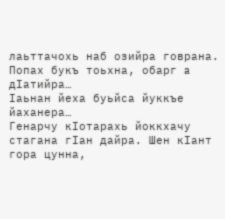лаьттачохь наб озийра говрана. Попах букъ тоьхна, обарг a дIатийра…
Iаьнан йеха буьйса йуккъе йаханера…
Генарчу кIотарахь йоккхачу стагана гIан дайра. Шен кIант гора цунна,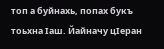топ а буйнахь, попах букъ тоьхна Iаш. Йайначу цIеран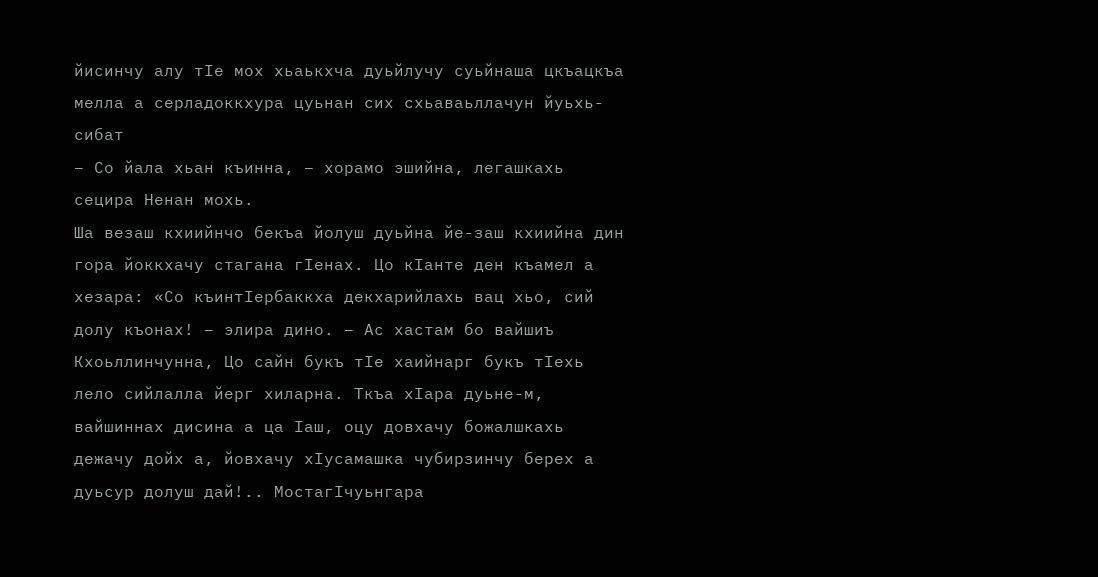йисинчу алу тIе мох хьаькхча дуьйлучу суьйнаша цкъацкъа мелла а серладоккхура цуьнан сих схьаваьллачун йуьхь-сибат
– Со йала хьан къинна, – хорамо эшийна, легашкахь сецира Ненан мохь.
Ша везаш кхиийнчо бекъа йолуш дуьйна йе-заш кхиийна дин гора йоккхачу стагана гIенах. Цо кIанте ден къамел а хезара: «Со къинтIербаккха декхарийлахь вац хьо, сий долу къонах! – элира дино. – Ас хастам бо вайшиъ Кхоьллинчунна, Цо сайн букъ тIе хаийнарг букъ тIехь лело сийлалла йерг хиларна. Ткъа хIара дуьне-м, вайшиннах дисина а ца Iаш, оцу довхачу божалшкахь дежачу дойх а, йовхачу хIусамашка чубирзинчу берех а дуьсур долуш дай!.. МостагIчуьнгара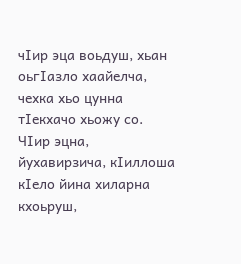чIир эца воьдуш, хьан оьгIазло хаайелча, чехка хьо цунна тIекхачо хьожу со. ЧIир эцна, йухавирзича, кIиллоша кIело йина хиларна кхоьруш,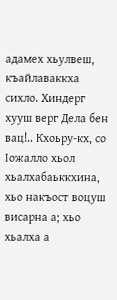адамех хьулвеш, къайлаваккха сихло. Хиндерг хууш верг Дела бен вац!.. Кхоьру-кх, со Iожалло хьол хьалхабаьккхина, хьо накъост воцуш висарна а; хьо хьалха а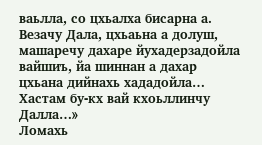ваьлла, со цхьалха бисарна а. Везачу Дала, цхьаьна а долуш, машаречу дахаре йухадерзадойла вайшиъ, йа шиннан а дахар цхьана дийнахь хададойла… Хастам бу-кх вай кхоьллинчу Далла…»
Ломахь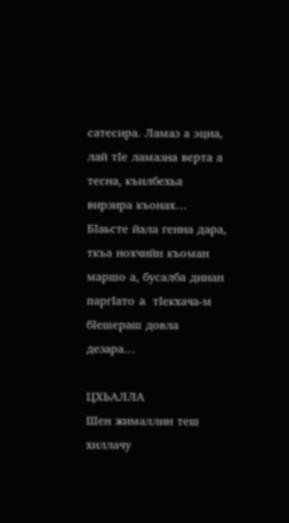сатесира. Ламаз а эцна, лай тIе ламазна верта а тесна, къилбехьа вирзира къонах…
БIаьсте йала генна дара, ткъа нохчийн къоман маршо а, бусалба динан паргIато a тIекхача-м бIешераш довла дезара…

ЦХЬАЛЛА
Шен жималлин теш хиллачу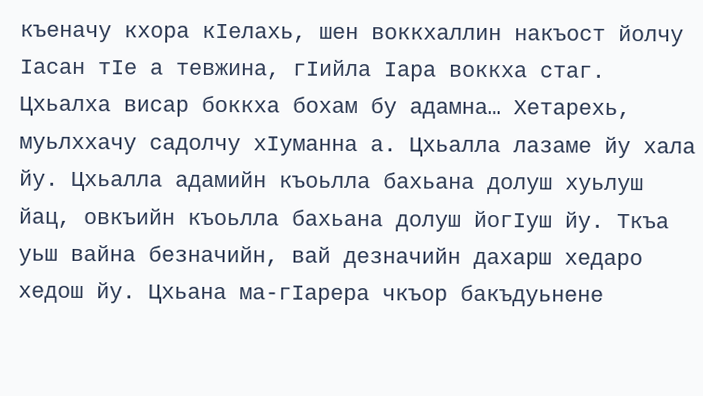къеначу кхора кIелахь, шен воккхаллин накъост йолчу Iасан тIе а тевжина, гIийла Iара воккха стаг. Цхьалха висар боккха бохам бу адамна… Хетарехь, муьлххачу садолчу хIуманна а. Цхьалла лазаме йу хала йу. Цхьалла адамийн къоьлла бахьана долуш хуьлуш йац, овкъийн къоьлла бахьана долуш йогIуш йу. Ткъа уьш вайна безначийн, вай дезначийн дахарш хедаро хедош йу. Цхьана ма-гIарера чкъор бакъдуьнене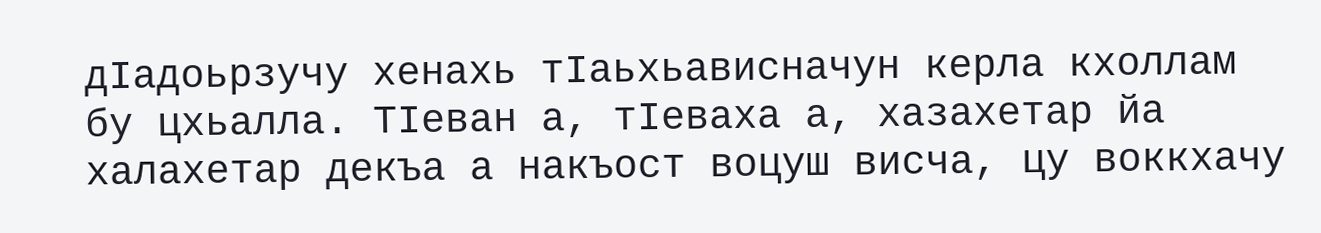дIадоьрзучу хенахь тIаьхьависначун керла кхоллам бу цхьалла. ТIеван а, тIеваха а, хазахетар йа халахетар декъа а накъост воцуш висча, цу воккхачу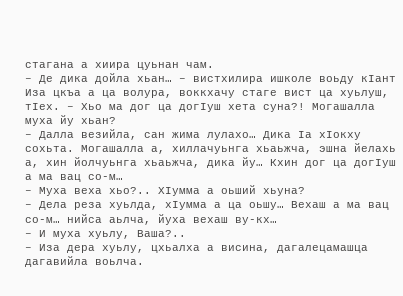стагана а хиира цуьнан чам.
– Де дика дойла хьан… – вистхилира ишколе воьду кIант Иза цкъа а ца волура, воккхачу стаге вист ца хуьлуш, тIех. – Хьо ма дог ца догIуш хета суна?! Могашалла муха йу хьан?
– Далла везийла, сан жима лулахо… Дика Iа хIокху сохьта. Могашалла а, хиллачуьнга хьаьжча, эшна йелахь а, хин йолчуьнга хьаьжча, дика йу… Кхин дог ца догIуш а ма вац со-м…
– Муха веха хьо?.. ХIумма а оьший хьуна?
– Дела реза хуьлда, хIумма а ца оьшу… Вехаш а ма вац со-м… нийса аьлча, йуха вехаш ву-кх…
– И муха хуьлу, Ваша?..
– Иза дера хуьлу, цхьалха а висина, дагалецамашца дагавийла воьлча.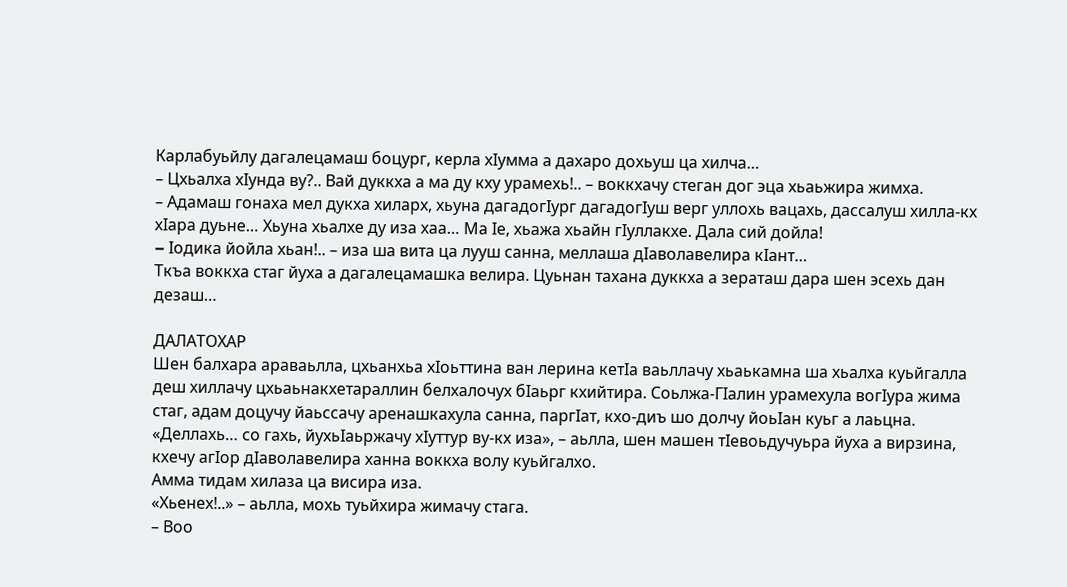Карлабуьйлу дагалецамаш боцург, керла хIумма а дахаро дохьуш ца хилча…
– Цхьалха хIунда ву?.. Вай дуккха а ма ду кху урамехь!.. – воккхачу стеган дог эца хьаьжира жимха.
– Адамаш гонаха мел дукха хиларх, хьуна дагадогIург дагадогIуш верг уллохь вацахь, дассалуш хилла-кх хIара дуьне… Хьуна хьалхе ду иза хаа… Ма Iе, хьажа хьайн гIуллакхе. Дала сий дойла!
– Iодика йойла хьан!.. – иза ша вита ца лууш санна, меллаша дIаволавелира кIант…
Ткъа воккха стаг йуха а дагалецамашка велира. Цуьнан тахана дуккха а зераташ дара шен эсехь дан дезаш…

ДАЛАТОХАР
Шен балхара араваьлла, цхьанхьа хIоьттина ван лерина кетIа ваьллачу хьаькамна ша хьалха куьйгалла деш хиллачу цхьаьнакхетараллин белхалочух бIаьрг кхийтира. Соьлжа-ГIалин урамехула вогIура жима стаг, адам доцучу йаьссачу аренашкахула санна, паргIат, кхо-диъ шо долчу йоьIан куьг а лаьцна.
«Деллахь… со гахь, йухьIаьржачу хIуттур ву-кх иза», – аьлла, шен машен тIевоьдучуьра йуха а вирзина, кхечу агIор дIаволавелира ханна воккха волу куьйгалхо.
Амма тидам хилаза ца висира иза.
«Хьенех!..» – аьлла, мохь туьйхира жимачу стага.
– Воо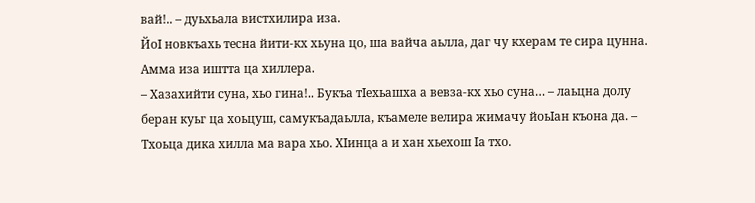вай!.. – дуьхьала вистхилира иза.
ЙоI новкъахь тесна йити-кх хьуна цо, ша вайча аьлла, даг чу кхерам те сира цунна. Амма иза иштта ца хиллера.
– Хазахийти суна, хьо гина!.. Букъа тIехьашха а вевза-кх хьо суна… – лаьцна долу беран куьг ца хоьцуш, самукъадаьлла, къамеле велира жимачу йоьIан къона да. – Тхоьца дика хилла ма вара хьо. ХIинца а и хан хьехош Iа тхо.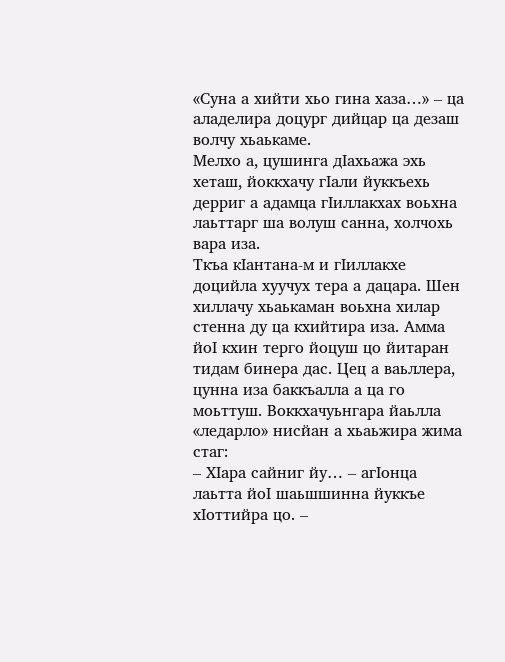«Суна а хийти хьо гина хаза…» – ца аладелира доцург дийцар ца дезаш волчу хьаькаме.
Мелхо а, цушинга дIахьажа эхь хеташ, йоккхачу гIали йуккъехь дерриг а адамца гIиллакхах воьхна лаьттарг ша волуш санна, холчохь вара иза.
Ткъа кIантана-м и гIиллакхе доцийла хуучух тера а дацара. Шен хиллачу хьаькаман воьхна хилар стенна ду ца кхийтира иза. Амма йоI кхин терго йоцуш цо йитаран тидам бинера дас. Цец а ваьллера, цунна иза баккъалла а ца го моьттуш. Воккхачуьнгара йаьлла «ледарло» нисйан а хьаьжира жима стаг:
– ХIара сайниг йу… – агIонца лаьтта йоI шаьшшинна йуккъе хIоттийра цо. –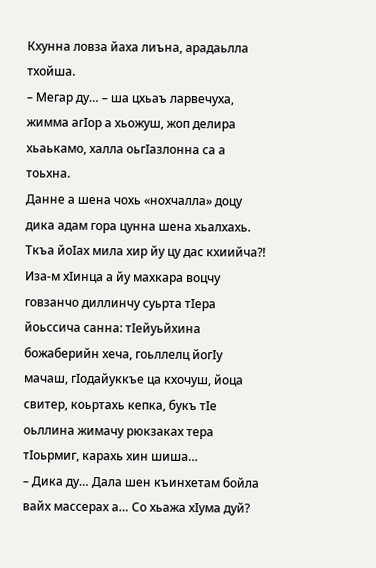Кхунна ловза йаха лиъна, арадаьлла тхойша.
– Мегар ду… – ша цхьаъ ларвечуха, жимма агIор а хьожуш, жоп делира хьаькамо, халла оьгIазлонна са а тоьхна.
Данне а шена чохь «нохчалла» доцу дика адам гора цунна шена хьалхахь. Ткъа йоIах мила хир йу цу дас кхиийча?! Иза-м хIинца а йу махкара воцчу говзанчо диллинчу суьрта тIера йоьссича санна: тIейуьйхина божаберийн хеча, гоьллелц йогIу мачаш, гIодайуккъе ца кхочуш, йоца свитер, коьртахь кепка, букъ тIе оьллина жимачу рюкзаках тера тIоьрмиг, карахь хин шиша…
– Дика ду… Дала шен къинхетам бойла вайх массерах а… Со хьажа хIума дуй?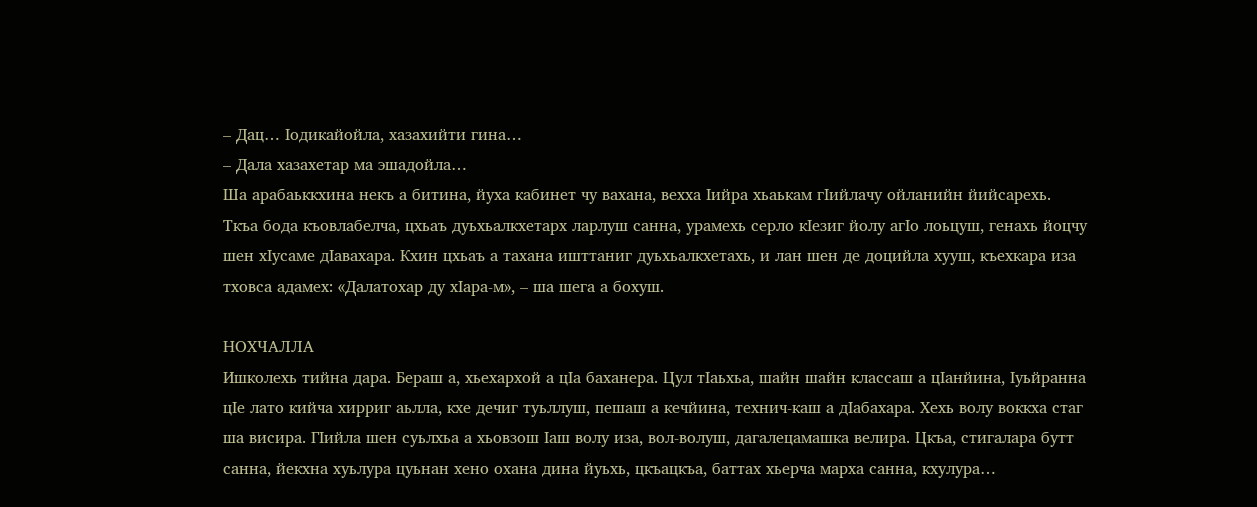– Дац… Iодикайойла, хазахийти гина…
– Дала хазахетар ма эшадойла…
Ша арабаьккхина некъ а битина, йуха кабинет чу вахана, вехха Iийра хьаькам гIийлачу ойланийн йийсарехь. Ткъа бода къовлабелча, цхьаъ дуьхьалкхетарх ларлуш санна, урамехь серло кIезиг йолу агIо лоьцуш, генахь йоцчу шен хIусаме дIавахара. Кхин цхьаъ а тахана ишттаниг дуьхьалкхетахь, и лан шен де доцийла хууш, къехкара иза тховса адамех: «Далатохар ду хIара-м», – ша шега а бохуш.

НОХЧАЛЛА
Ишколехь тийна дара. Бераш а, хьехархой а цIа баханера. Цул тIаьхьа, шайн шайн классаш а цIанйина, Iуьйранна цIе лато кийча хирриг аьлла, кхе дечиг туьллуш, пешаш а кечйина, технич-каш а дIабахара. Хехь волу воккха стаг ша висира. ГIийла шен суьлхьа а хьовзош Iаш волу иза, вол-волуш, дагалецамашка велира. Цкъа, стигалара бутт санна, йекхна хуьлура цуьнан хено охана дина йуьхь, цкъацкъа, баттах хьерча марха санна, кхулура…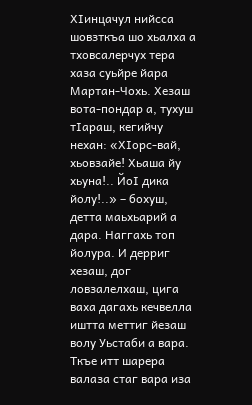ХIинцачул нийсса шовзткъа шо хьалха а тховсалерчух тера хаза суьйре йара Мартан-Чохь. Хезаш вота-пондар а, тухуш тIараш, кегийчу нехан: «ХIорс-вай, хьовзайе! Хьаша йу хьуна!.. ЙоI дика йолу!..» – бохуш, детта маьхьарий а дара. Наггахь топ йолура. И дерриг хезаш, дог ловзалелхаш, цига ваха дагахь кечвелла иштта меттиг йезаш волу Уьстаби а вара. Ткъе итт шарера валаза стаг вара иза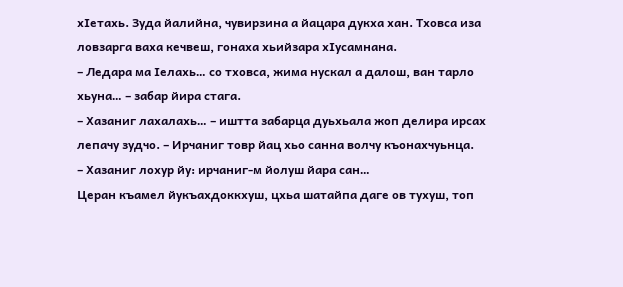хIетахь. Зуда йалийна, чувирзина а йацара дукха хан. Тховса иза ловзарга ваха кечвеш, гонаха хьийзара хIусамнана.
– Ледара ма Iелахь… со тховса, жима нускал а далош, ван тарло хьуна… – забар йира стага.
– Хазаниг лахалахь… – иштта забарца дуьхьала жоп делира ирсах лепачу зудчо. – Ирчаниг товр йац хьо санна волчу къонахчуьнца.
– Хазаниг лохур йу: ирчаниг-м йолуш йара сан…
Церан къамел йукъахдоккхуш, цхьа шатайпа даге ов тухуш, топ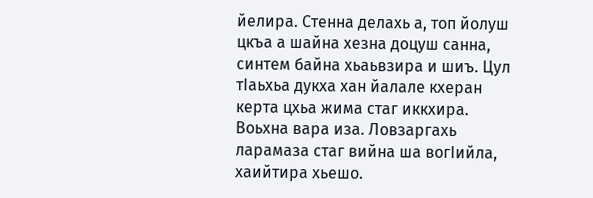йелира. Стенна делахь а, топ йолуш цкъа а шайна хезна доцуш санна, синтем байна хьаьвзира и шиъ. Цул тIаьхьа дукха хан йалале кхеран керта цхьа жима стаг иккхира. Воьхна вара иза. Ловзаргахь ларамаза стаг вийна ша вогIийла, хаийтира хьешо.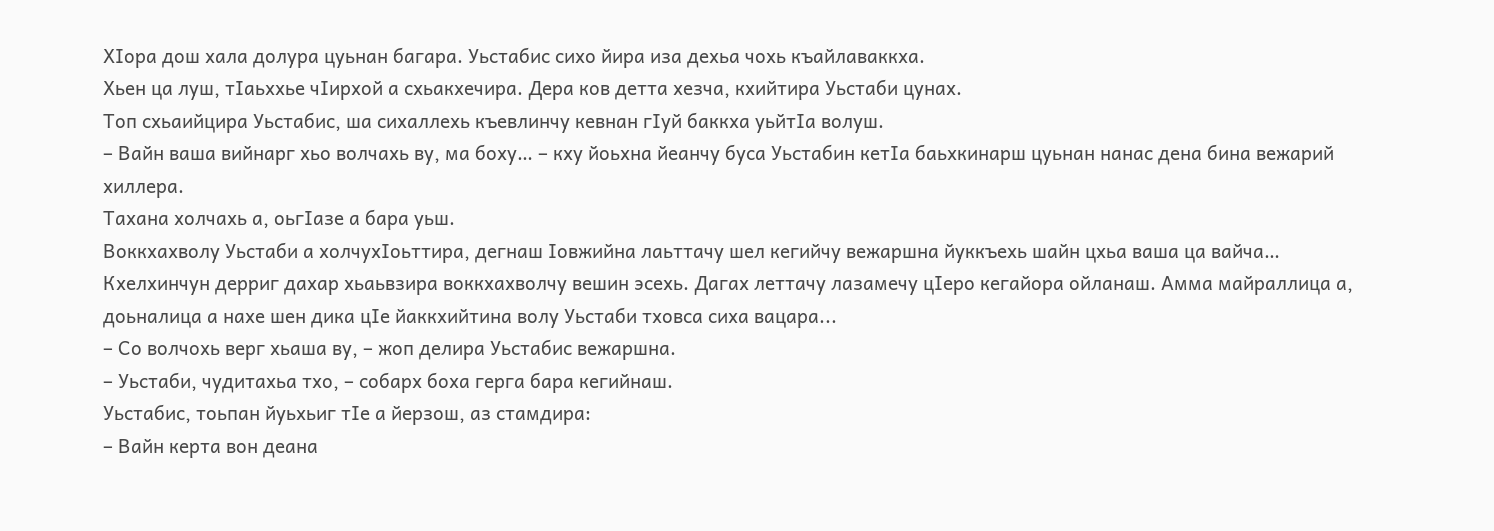ХIора дош хала долура цуьнан багара. Уьстабис сихо йира иза дехьа чохь къайлаваккха.
Хьен ца луш, тIаьххье чIирхой а схьакхечира. Дера ков детта хезча, кхийтира Уьстаби цунах.
Топ схьаийцира Уьстабис, ша сихаллехь къевлинчу кевнан гIуй баккха уьйтIа волуш.
– Вайн ваша вийнарг хьо волчахь ву, ма боху… – кху йоьхна йеанчу буса Уьстабин кетIа баьхкинарш цуьнан нанас дена бина вежарий хиллера.
Тахана холчахь а, оьгIазе а бара уьш.
Воккхахволу Уьстаби а холчухIоьттира, дегнаш Iовжийна лаьттачу шел кегийчу вежаршна йуккъехь шайн цхьа ваша ца вайча…
Кхелхинчун дерриг дахар хьаьвзира воккхахволчу вешин эсехь. Дагах леттачу лазамечу цIеро кегайора ойланаш. Амма майраллица а, доьналица а нахе шен дика цIе йаккхийтина волу Уьстаби тховса сиха вацара...
– Со волчохь верг хьаша ву, – жоп делира Уьстабис вежаршна.
– Уьстаби, чудитахьа тхо, – собарх боха герга бара кегийнаш.
Уьстабис, тоьпан йуьхьиг тIе а йерзош, аз стамдира:
– Вайн керта вон деана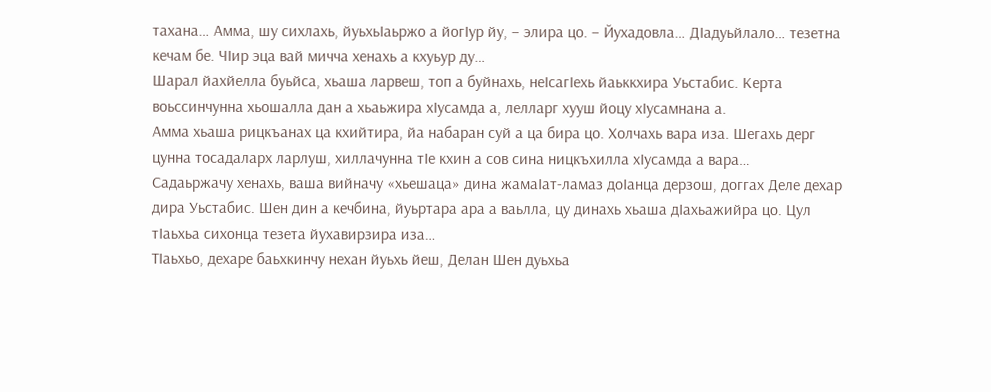тахана… Амма, шу сихлахь, йуьхьIаьржо а йогIур йу, – элира цо. – Йухадовла… ДIадуьйлало… тезетна кечам бе. ЧIир эца вай мичча хенахь а кхуьур ду…
Шарал йахйелла буьйса, хьаша ларвеш, топ а буйнахь, неIсагIехь йаьккхира Уьстабис. Керта воьссинчунна хьошалла дан а хьаьжира хIусамда а, лелларг хууш йоцу хIусамнана а.
Амма хьаша рицкъанах ца кхийтира, йа набаран суй а ца бира цо. Холчахь вара иза. Шегахь дерг цунна тосадаларх ларлуш, хиллачунна тIе кхин а сов сина ницкъхилла хIусамда а вара…
Садаьржачу хенахь, ваша вийначу «хьешаца» дина жамаIат-ламаз доIанца дерзош, доггах Деле дехар дира Уьстабис. Шен дин а кечбина, йуьртара ара а ваьлла, цу динахь хьаша дIахьажийра цо. Цул тIаьхьа сихонца тезета йухавирзира иза…
ТIаьхьо, дехаре баьхкинчу нехан йуьхь йеш, Делан Шен дуьхьа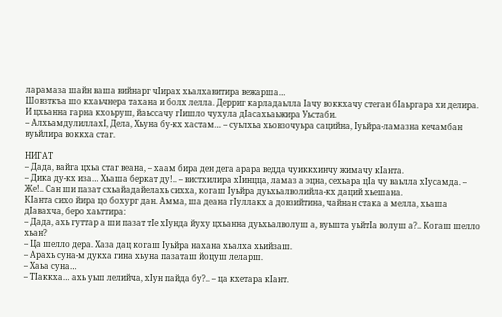ларамаза шайн ваша вийнарг чIирах хьалхавитира вежарша…
Шовзткъа шо кхаьчнера тахана и болх лелла. Дерриг карладаьлла Iачу воккхачу стеган бIаьргара хи делира. И цхьанна гарна кхоьруш, йаьссачу гIишло чухула дIасахьаьжира Уьстаби.
– АлхьамдулиллахI, Дела, Хьуна бу-кх хастам… – суьлхьа хьовзочуьра сацийна, Iуьйра-ламазна кечамбан вуьйлира воккха стаг.

НИГАТ
– Дада, вайга цхьа стаг веана, – хаам бира ден дега арара ведда чуиккхинчу жимачу кIанта.
– Дика ду-кх иза… Хьаша беркат ду!.. – вистхилира хIинцца, ламаз а эцна, сехьара цIа чу ваьлла хIусамда. – Же!.. Сан ши пазат схьайадайелахь сихха, когаш Iуьйра дуьхьалволийла-кх даций хьешана.
КIанта сихо йира цо бохург дан. Амма, ша деана гIуллакх а довзийтина, чайнан стака а мелла, хьаша дIавахча, беро хаьттира:
– Дада, ахь гуттар а ши пазат тIе хIунда йуху цхьанна дуьхьалволуш а, вуьшта уьйтIа волуш а?.. Когаш шелло хьан?
– Ца шелло дера. Хаза дац когаш Iуьйра нахана хьалха хьийзаш.
– Арахь суна-м дукха гина хьуна пазаташ йоцуш леларш.
– Хаьа суна…
– ТIаккха… ахь уьш лелийча, хIун пайда бу?.. – ца кхетара кIант.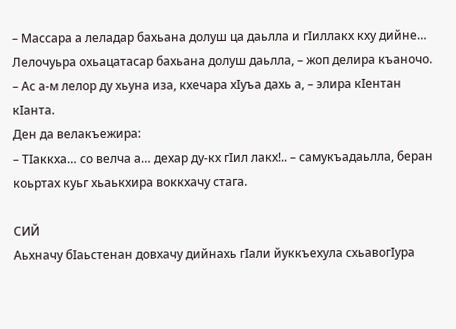– Массара а леладар бахьана долуш ца даьлла и гIиллакх кху дийне… Лелочуьра охьацатасар бахьана долуш даьлла, – жоп делира къаночо.
– Ас а-м лелор ду хьуна иза, кхечара хIуъа дахь а, – элира кIентан кIанта.
Ден да велакъежира:
– ТIаккха… со велча а… дехар ду-кх гIил лакх!.. – самукъадаьлла, беран коьртах куьг хьаькхира воккхачу стага.

СИЙ
Аьхначу бIаьстенан довхачу дийнахь гIали йуккъехула схьавогIура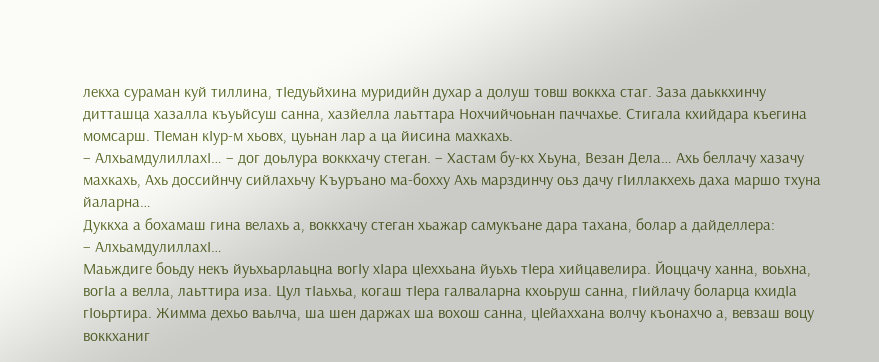лекха сураман куй тиллина, тIедуьйхина муридийн духар а долуш товш воккха стаг. Заза даьккхинчу дитташца хазалла къуьйсуш санна, хазйелла лаьттара Нохчийчоьнан паччахье. Стигала кхийдара къегина момсарш. ТIеман кIур-м хьовх, цуьнан лар а ца йисина махкахь.
– АлхьамдулиллахI… – дог доьлура воккхачу стеган. – Хастам бу-кх Хьуна, Везан Дела… Ахь беллачу хазачу махкахь, Ахь доссийнчу сийлахьчу Къуръано ма-бохху Ахь марздинчу оьз дачу гIиллакхехь даха маршо тхуна йаларна…
Дуккха а бохамаш гина велахь а, воккхачу стеган хьажар самукъане дара тахана, болар а дайделлера:
– АлхьамдулиллахI…
Маьждиге боьду некъ йуьхьарлаьцна вогIу хIара цIеххьана йуьхь тIера хийцавелира. Йоццачу ханна, воьхна, вогIа а велла, лаьттира иза. Цул тIаьхьа, когаш тIера галваларна кхоьруш санна, гIийлачу боларца кхидIа гIоьртира. Жимма дехьо ваьлча, ша шен даржах ша вохош санна, цIейаххана волчу къонахчо а, вевзаш воцу воккханиг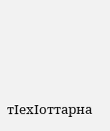тIехIоттарна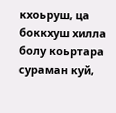кхоьруш, ца боккхуш хилла болу коьртара сураман куй,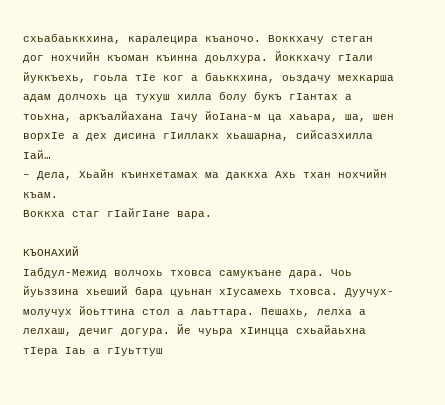схьабаьккхина, каралецира къаночо. Воккхачу стеган дог нохчийн къоман къинна доьлхура. Йоккхачу гIали йуккъехь, гоьлa тIе ког а баьккхина, оьздачу мехкарша адам долчохь ца тухуш хилла болу букъ гIантах а тоьхна, аркъалйахана Iачу йоIана-м ца хаьара, ша, шен ворхIе а дех дисина гIиллакх хьашарна, сийсазхилла Iай…
– Дела, Хьайн къинхетамах ма даккха Ахь тхан нохчийн къам.
Воккха стаг гIайгIане вара.

КЪОНАХИЙ
Iабдул-Межид волчохь тховса самукъане дара. Чоь йуьззина хьеший бара цуьнан хIусамехь тховса. Дуучух-молучух йоьттина стол а лаьттара. Пешахь, лелха а лелхаш, дечиг догура. Йе чуьра хIинцца схьайаьхна тIера Iаь а гIуьттуш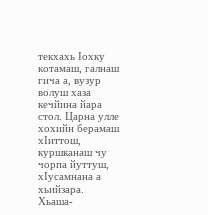текхахь Iохку котамаш, галнаш гича а, вузур волуш хаза кечйина йара стол. Царна улле хохийн берамаш хIиттош, куршканаш чу чорпа йуттуш, хIусамнана а хьийзара. Хьаша-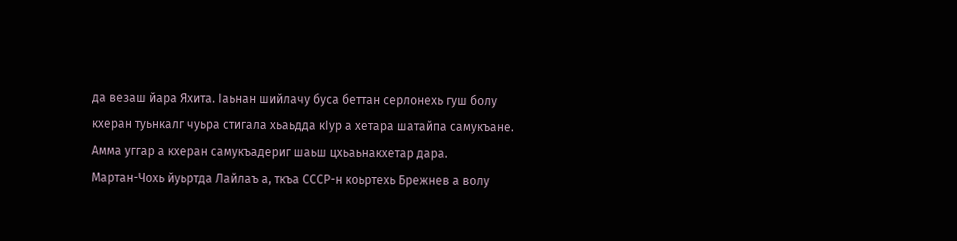да везаш йара Яхита. Iаьнан шийлачу буса беттан серлонехь гуш болу кхеран туьнкалг чуьра стигала хьаьдда кIур а хетара шатайпа самукъане. Амма уггар а кхеран самукъадериг шаьш цхьаьнакхетар дара.
Мартан-Чохь йуьртда Лайлаъ а, ткъа СССР-н коьртехь Брежнев а волу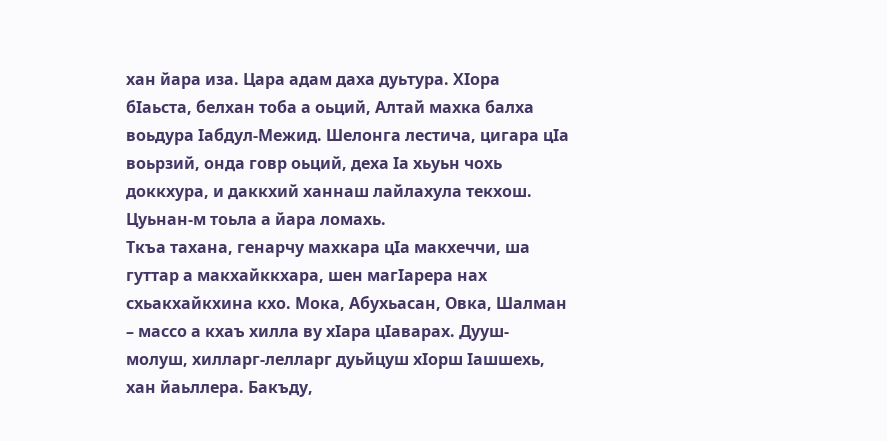хан йара иза. Цара адам даха дуьтура. ХIора бIаьста, белхан тоба а оьций, Алтай махка балха воьдура Iабдул-Межид. Шелонга лестича, цигара цIа воьрзий, онда говр оьций, деха Iа хьуьн чохь доккхура, и даккхий ханнаш лайлахула текхош. Цуьнан-м тоьла а йара ломахь.
Ткъа тахана, генарчу махкара цIа макхеччи, ша гуттар а макхайккхара, шен магIарера нах схьакхайкхина кхо. Мока, Абухьасан, Овка, Шалман – массо а кхаъ хилла ву хIара цIаварах. Дууш-молуш, хилларг-лелларг дуьйцуш хIорш Iашшехь, хан йаьллера. Бакъду,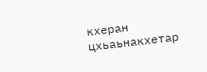кхеран цхьаьнакхетар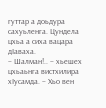гуттар а доьдура сахуьленга. Цундела цхьа а сиха вацара дIаваха.
– Шалман!.. – хьешех цхьаьнга вистхилира хIусамда. – Хьо вен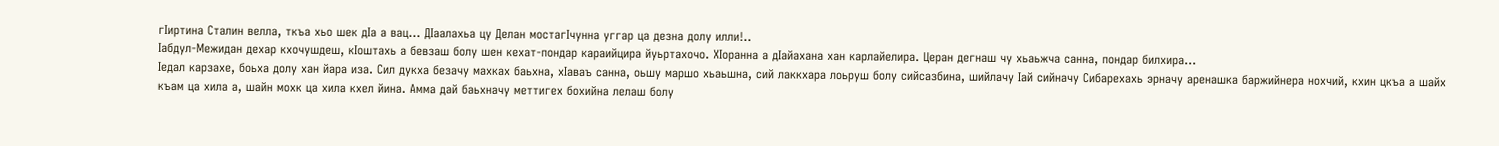гIиртина Сталин велла, ткъа хьо шек дIа а вац… ДIаалахьа цу Делан мостагIчунна уггар ца дезна долу илли!..
Iабдул-Межидан дехар кхочушдеш, кIоштахь а бевзаш болу шен кехат-пондар караийцира йуьртахочо. ХIоранна а дIайахана хан карлайелира. Церан дегнаш чу хьаьжча санна, пондар билхира…
Iедал карзахе, боьха долу хан йара иза. Сил дукха безачу махках баьхна, хIаваъ санна, оьшу маршо хьаьшна, сий лаккхара лоьруш болу сийсазбина, шийлачу Iай сийначу Сибарехахь эрначу аренашка баржийнера нохчий, кхин цкъа а шайх къам ца хила а, шайн мохк ца хила кхел йина. Амма дай баьхначу меттигех бохийна лелаш болу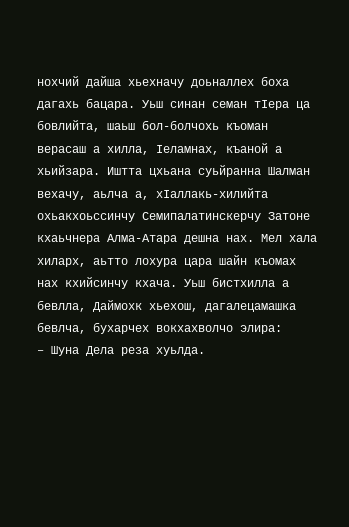нохчий дайша хьехначу доьналлех боха дагахь бацара. Уьш синан семан тIера ца бовлийта, шаьш бол-болчохь къоман верасаш а хилла, Iеламнах, къаной а хьийзара. Иштта цхьана суьйранна Шалман вехачу, аьлча а, хIаллакь-хилийта охьакхоьссинчу Семипалатинскерчу Затоне кхаьчнера Алма-Атара дешна нах. Мел хала хиларх, аьтто лохура цара шайн къомах нах кхийсинчу кхача. Уьш бистхилла а бевлла, Даймохк хьехош, дагалецамашка бевлча, бухарчех вокхахволчо элира:
– Шуна Дела реза хуьлда.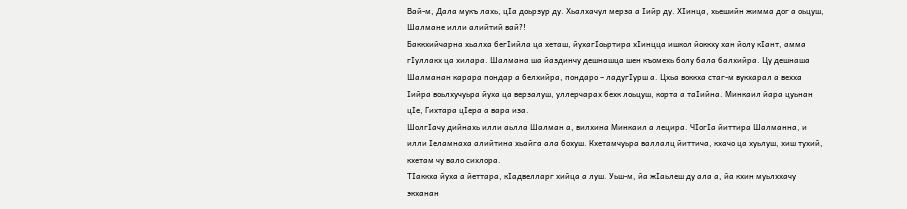Вай-м, Дала мукъ лахь, цIа доьрзур ду. Хьалхачул мерза а Iийр ду. ХIинца, хьешийн жимма дог а оьцуш, Шалмане илли алийтий вай?!
Баккхийчарна хьалха бегIийла ца хеташ, йухагIоьртира хIинцца ишкол йоккху хан йолу кIант, амма гIуллакх ца хилара. Шалмана ша йаздинчу дешнашца шен къомехь болу бала балхийра. Цу дешнаша Шалманан карара пондар а белхийра, пондаро – ладугIурш а. Цхьа воккха стаг-м вукхарал а вехха Iийра воьлхучуьра йуха ца верзалуш, уллерчарах бехк лоьцуш, корта а таIийна. Минкаил йара цуьнан цIе, Гихтара цIера а вара иза.
ШолгIачу дийнахь илли аьлла Шалман а, вилхина Минкаил а лецира. ЧIогIа йиттира Шалманна, и илли Iеламнаха алийтина хьайга ала бохуш. Кхетамчуьра валлалц йиттича, кхачо ца хуьлуш, хиш тухий, кхетам чу вало сихлора.
ТIаккха йуха а йеттара, кIадвелларг хийца а луш. Уьш-м, йа жIаьлеш ду ала а, йа кхин муьлххачу экханан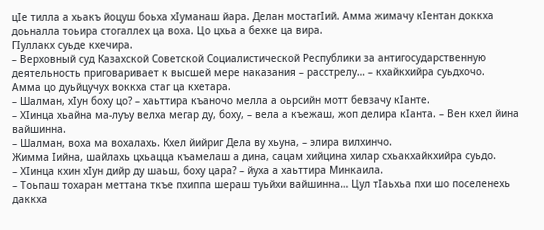цIе тилла а хьакъ йоцуш боьха хIуманаш йара. Делан мостагIий. Амма жимачу кIентан доккха доьналла тоьира стогаллех ца воха. Цо цхьа а бехке ца вира.
ГIуллакх суьде кхечира.
– Верховный суд Казахской Советской Социалистической Республики за антигосударственную деятельность приговаривает к высшей мере наказания – расстрелу… – кхайкхийра суьдхочо.
Амма цо дуьйцучух воккха стаг ца кхетара.
– Шалман, хIун боху цо? – хаьттира къаночо мелла а оьрсийн мотт бевзачу кIанте.
– ХIинца хьайна ма-луъу велха мегар ду, боху, – вела а къежаш, жоп делира кIанта. – Вен кхел йина вайшинна.
– Шалман, воха ма вохалахь. Кхел йийриг Дела ву хьуна, – элира вилхинчо.
Жимма Iийна, шайлахь цхьацца къамелаш а дина, сацам хийцина хилар схьакхайкхийра суьдо.
– ХIинца кхин хIун дийр ду шаьш, боху цара? – йуха а хаьттира Минкаила.
– Тоьпаш тохаран меттана ткъе пхиппа шераш туьйхи вайшинна… Цул тIаьхьа пхи шо поселенехь даккха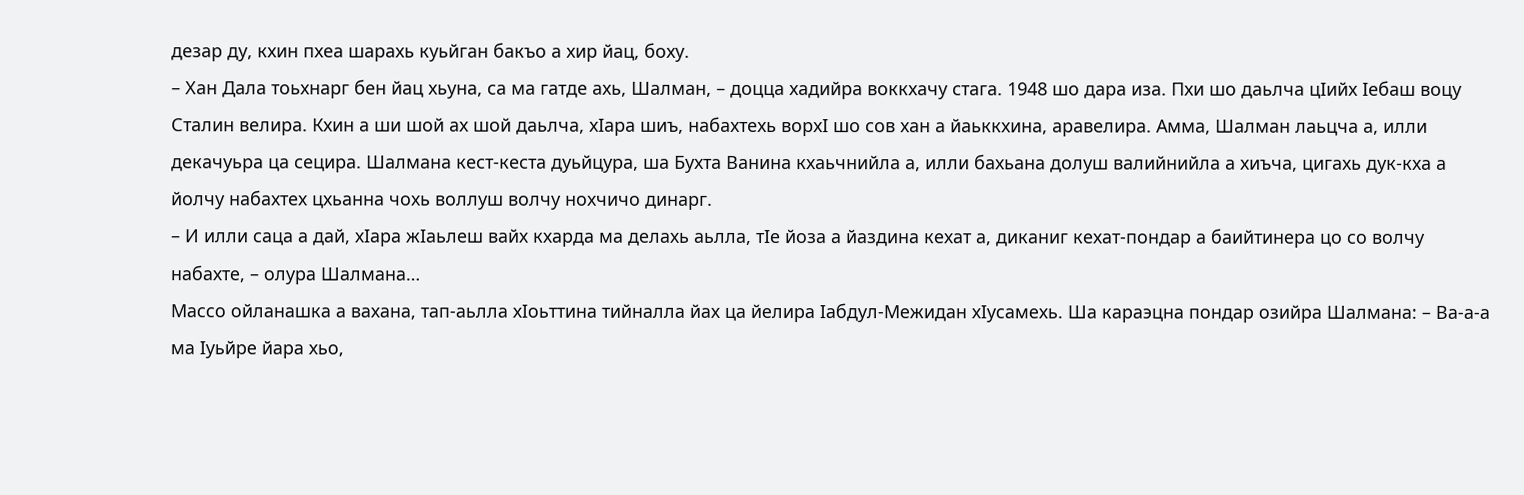дезар ду, кхин пхеа шарахь куьйган бакъо а хир йац, боху.
– Хан Дала тоьхнарг бен йац хьуна, са ма гатде ахь, Шалман, – доцца хадийра воккхачу стага. 1948 шо дара иза. Пхи шо даьлча цIийх Iебаш воцу Сталин велира. Кхин а ши шой ах шой даьлча, хIара шиъ, набахтехь ворхI шо сов хан а йаьккхина, аравелира. Амма, Шалман лаьцча а, илли декачуьра ца сецира. Шалмана кест-кеста дуьйцура, ша Бухта Ванина кхаьчнийла а, илли бахьана долуш валийнийла а хиъча, цигахь дук-кха а йолчу набахтех цхьанна чохь воллуш волчу нохчичо динарг.
– И илли саца а дай, хIара жIаьлеш вайх кхарда ма делахь аьлла, тIе йоза а йаздина кехат а, диканиг кехат-пондар а баийтинера цо со волчу набахте, – олура Шалмана…
Массо ойланашка а вахана, тап-аьлла хIоьттина тийналла йах ца йелира Iабдул-Межидан хIусамехь. Ша караэцна пондар озийра Шалмана: – Ва-а-а ма Iуьйре йара хьо,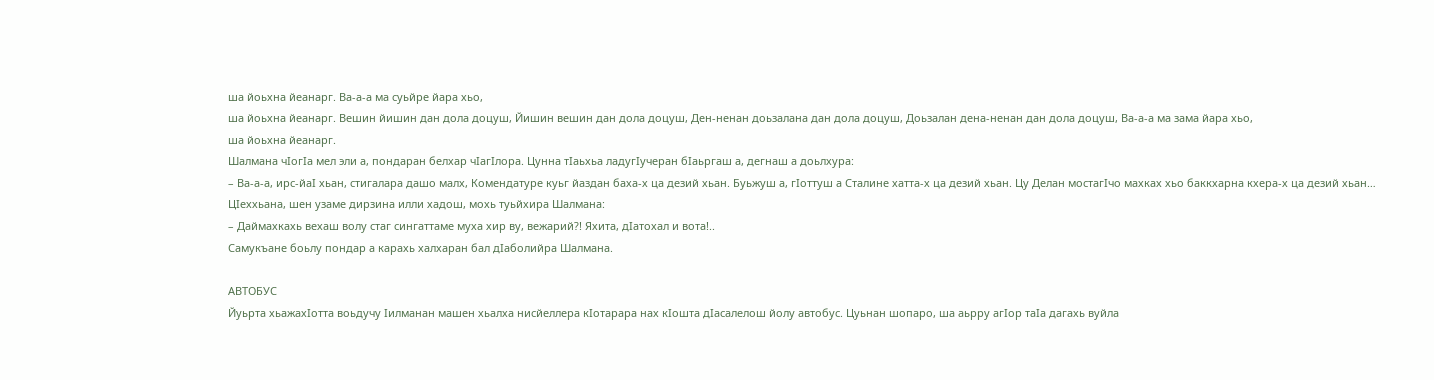ша йоьхна йеанарг. Ва-а-а ма суьйре йара хьо,
ша йоьхна йеанарг. Вешин йишин дан дола доцуш, Йишин вешин дан дола доцуш, Ден-ненан доьзалана дан дола доцуш, Доьзалан дена-ненан дан дола доцуш, Ва-а-а ма зама йара хьо,
ша йоьхна йеанарг.
Шалмана чIогIа мел эли а, пондаран белхар чIагIлора. Цунна тIаьхьа ладугIучеран бIаьргаш а, дегнаш а доьлхура:
– Ва-а-а, ирс-йаI хьан, стигалара дашо малх, Комендатуре куьг йаздан баха-х ца дезий хьан. Буьжуш а, гIоттуш а Сталине хатта-х ца дезий хьан. Цу Делан мостагIчо махках хьо баккхарна кхера-х ца дезий хьан…
ЦIеххьана, шен узаме дирзина илли хадош, мохь туьйхира Шалмана:
– Даймахкахь вехаш волу стаг сингаттаме муха хир ву, вежарий?! Яхита, дIатохал и вота!..
Самукъане боьлу пондар а карахь халхаран бал дIаболийра Шалмана.

АВТОБУС
Йуьрта хьажахIотта воьдучу Iилманан машен хьалха нисйеллера кIотарара нах кIошта дIасалелош йолу автобус. Цуьнан шопаро, ша аьрру агIор таIа дагахь вуйла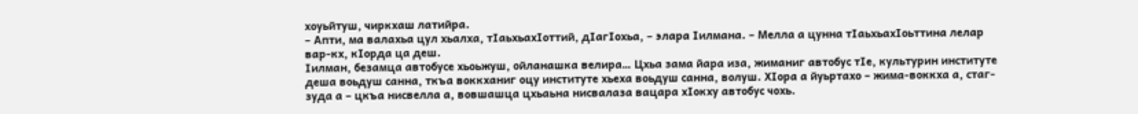хоуьйтуш, чиркхаш латийра.
– Апти, ма валахьа цул хьалха, тIаьхьахIоттий, дIагIохьа, – элара Iилмана. – Мелла а цунна тIаьхьахIоьттина лелар вар-кх, кIорда ца деш.
Iилман, безамца автобусе хьоьжуш, ойланашка велира… Цхьа зама йара иза, жиманиг автобус тIе, культурин институте деша воьдуш санна, ткъа воккханиг оцу институте хьеха воьдуш санна, волуш. ХIора а йуьртахо – жима-воккха а, стаг-зуда а – цкъа нисвелла а, вовшашца цхьаьна нисвалаза вацара хIокху автобус чохь.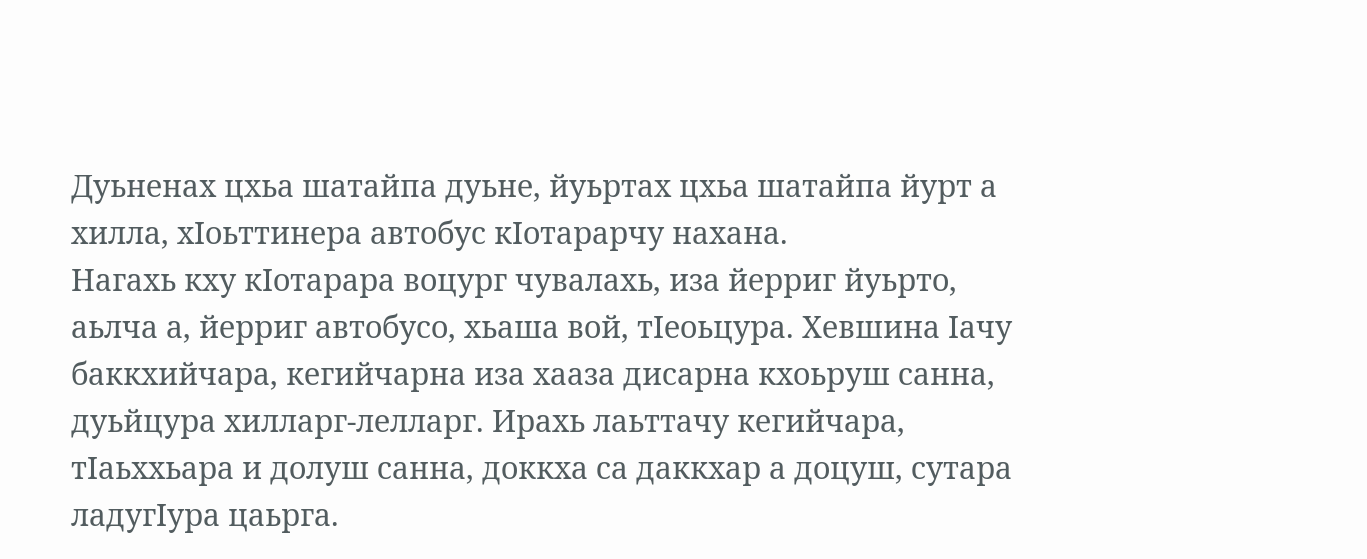Дуьненах цхьа шатайпа дуьне, йуьртах цхьа шатайпа йурт а хилла, хIоьттинера автобус кIотарарчу нахана.
Нагахь кху кIотарара воцург чувалахь, иза йерриг йуьрто, аьлча а, йерриг автобусо, хьаша вой, тIеоьцура. Хевшина Iачу баккхийчара, кегийчарна иза хааза дисарна кхоьруш санна, дуьйцура хилларг-лелларг. Ирахь лаьттачу кегийчара, тIаьххьара и долуш санна, доккха са даккхар а доцуш, сутара ладугIура цаьрга.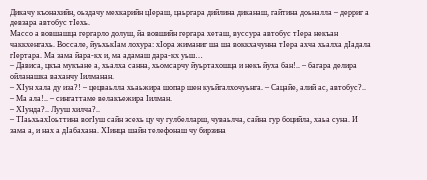Дикачу къонахийн, оьздачу мехкарийн цIераш, цаьргара дийлина диканаш, гайтина доьналла – дерриг а девзара автобус тIехь.
Массо а вовшашца гергарло долуш, йа вовшийн гергара хеташ, вуссура автобус тIера некъан чаккхенгахь. Воссале, йуьхькIам лохура: хIора жиманиг ша ша воккхачунна тIера ахча хьалха дIадала гIертара. Ма зама йара-кх и, ма адамаш дара-кх уьш…
– Дависа, цкъа мукъане а, хьалха санна, хьомсарчу йуьртахошца и некъ йуха бан!.. – багара делира ойланашка ваханчу Iилманан.
– ХIун хала ду иза?! – цецваьлла хьаьжира шопар шен куьйгалхочуьнга. – Сацайе, алий ас, автобус?..
– Ма ала!.. – сингаттаме велакъежира Iилман.
– ХIунда?.. Лууш хилча?..
– ТIаьхьахIоьттина вогIуш сайн эсехь цу чу гулбелларш, чуваьлча, сайна гур боцийла, хаьа суна. И зама а, и нах а дIабахана. ХIинца шайн телефонаш чу бирзина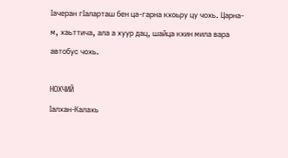Iачеран гIаларташ бен ца-гарна кхоьру цу чохь. Царна-м, хаьттича, ала а хуур дац, шайца кхин мила вара автобус чохь.

НОХЧИЙ
Iалхан-Калахь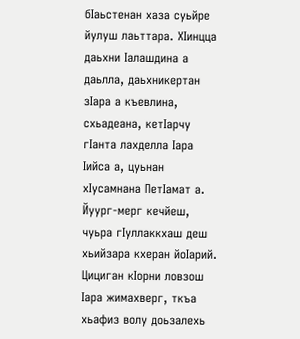бIаьстенан хаза суьйре йулуш лаьттара. ХIинцца даьхни Iалашдина а даьлла, даьхникертан зIара а къевлина, схьадеана, кетIарчу гIанта лахделла Iара Iийса а, цуьнан хIусамнана ПетIамат а. Йуург-мерг кечйеш, чуьра гIуллаккхаш деш хьийзара кхеран йоIарий. Цициган кIорни ловзош Iара жимахверг, ткъа хьафиз волу доьзалехь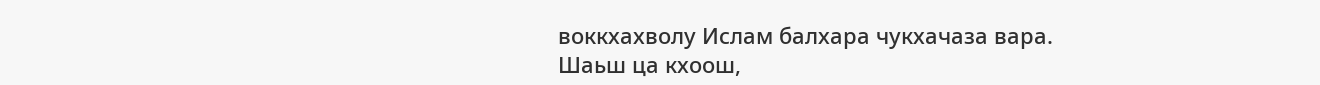воккхахволу Ислам балхара чукхачаза вара.
Шаьш ца кхоош,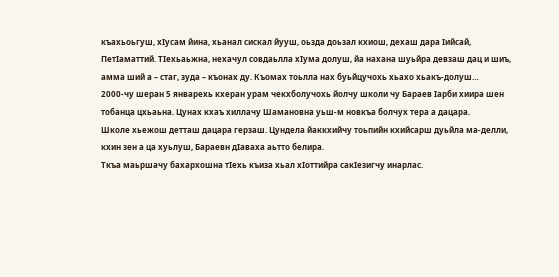къахьоьгуш, хIусам йина, хьанал сискал йууш, оьзда доьзал кхиош, дехаш дара Iийсай, ПетIаматтий. ТIехьаьжна, нехачул совдаьлла хIума долуш, йа нахана шуьйра девзаш дац и шиъ, амма ший а – стаг, зуда – къонах ду. Къомах тоьлла нах буьйцучохь хьахо хьакъ-долуш…
2000-чу шеран 5 январехь кхеран урам чекхболучохь йолчу школи чу Бараев Iарби хиира шен тобанца цхьаьна. Цунах кхаъ хиллачу Шамановна уьш-м новкъа болчух тера а дацара.
Школе хьежош детташ дацара герзаш. Цундела йаккхийчу тоьпийн кхийсарш дуьйла ма-делли, кхин зен а ца хуьлуш, Бараевн дIаваха аьтто белира.
Ткъа маьршачу бахархошна тIехь къиза хьал хIоттийра сакIезигчу инарлас.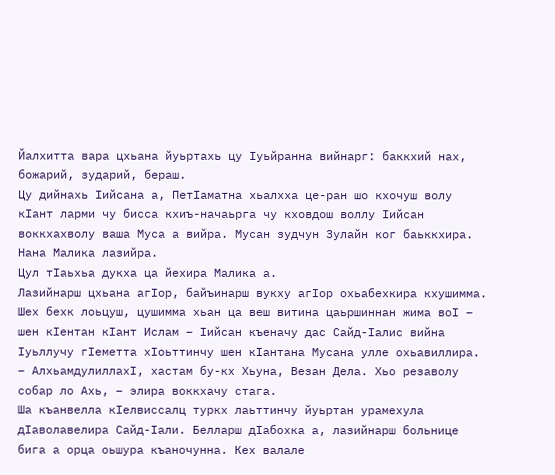Йалхитта вара цхьана йуьртахь цу Iуьйранна вийнарг: баккхий нах, божарий, зударий, бераш.
Цу дийнахь Iийсана а, ПетIаматна хьалхха це-ран шо кхочуш волу кIант ларми чу бисса кхиъ-начаьрга чу кховдош воллу Iийсан воккхахволу ваша Муса а вийра. Мусан зудчун Зулайн ког баьккхира. Нана Малика лазийра.
Цул тIаьхьа дукха ца йехира Малика а.
Лазийнарш цхьана агIор, байъинарш вукху агIор охьабехкира кхушимма. Шех бехк лоьцуш, цушимма хьан ца веш витина цаьршиннан жима воI – шен кIентан кIант Ислам – Iийсан къеначу дас Сайд-Iалис вийна Iуьллучу гIеметта хIоьттинчу шен кIантана Мусана улле охьавиллира.
– АлхьамдулиллахI, хастам бу-кх Хьуна, Везан Дела. Хьо резаволу собар ло Ахь, – элира воккхачу стага.
Ша къанвелла кIелвиссалц туркх лаьттинчу йуьртан урамехула дIаволавелира Сайд-Iали. Белларш дIабохка а, лазийнарш больнице бига а орца оьшура къаночунна. Кех валале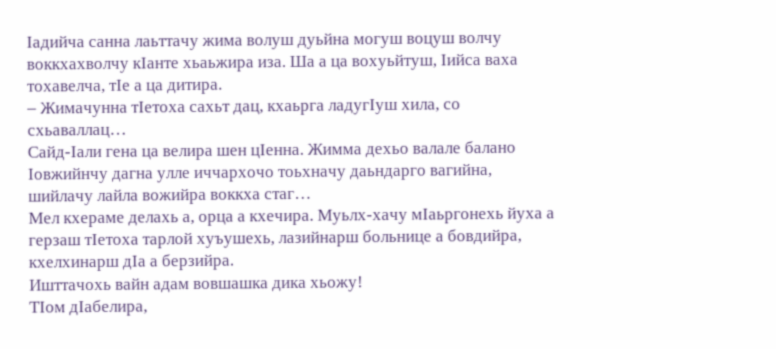Iадийча санна лаьттачу жима волуш дуьйна могуш воцуш волчу воккхахволчу кIанте хьаьжира иза. Ша а ца вохуьйтуш, Iийса ваха тохавелча, тIе а ца дитира.
– Жимачунна тIетоха сахьт дац, кхаьрга ладугIуш хила, со схьаваллац…
Сайд-Iали гена ца велира шен цIенна. Жимма дехьо валале балано Iовжийнчу дагна улле иччархочо тоьхначу даьндарго вагийна, шийлачу лайла вожийра воккха стаг…
Мел кхераме делахь а, орца а кхечира. Муьлх-хачу мIаьргонехь йуха а герзаш тIетоха тарлой хуъушехь, лазийнарш больнице а бовдийра, кхелхинарш дIа а берзийра.
Ишттачохь вайн адам вовшашка дика хьожу!
ТIом дIабелира,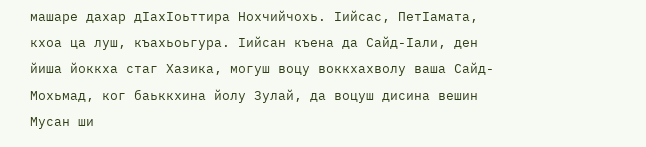машаре дахар дIахIоьттира Нохчийчохь. Iийсас, ПетIамата, кхоа ца луш, къахьоьгура. Iийсан къена да Сайд-Iaли, ден йиша йоккха стаг Хазика, могуш воцу воккхахволу ваша Сайд-Мохьмад, ког баьккхина йолу Зулай, да воцуш дисина вешин Мусан ши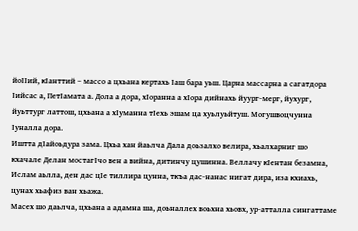йоIIий, кIанттий – массо а цхьана кертахь Iаш бара уьш. Царна массарна а сагатдора Iийсас а, ПетIамата а. Дола а дора, хIоранна а хIора дийнахь йуург-мерг, йухург, йуьттург латтош, цхьана а хIуманна тIехь эшам ца хуьлуьйтуш. Могушвоцчунна Iуналла дора.
Иштта дIайоьдура зама. Цхьа хан йаьлча Дала доьзалхо велира, хьалхарниг шо кхачале Делан мостагIчо вен а вийна, дитинчу цушинна. Веллачу кIентан безамна, Ислам аьлла, ден дас цIе тиллира цунна, ткъа дас-нанас нигат дира, иза кхиахь, цунах хьафиз ван хьажа.
Масех шо даьлча, цхьана а адамна ша, доьналлех воьхна хьовх, ур-атталла сингаттаме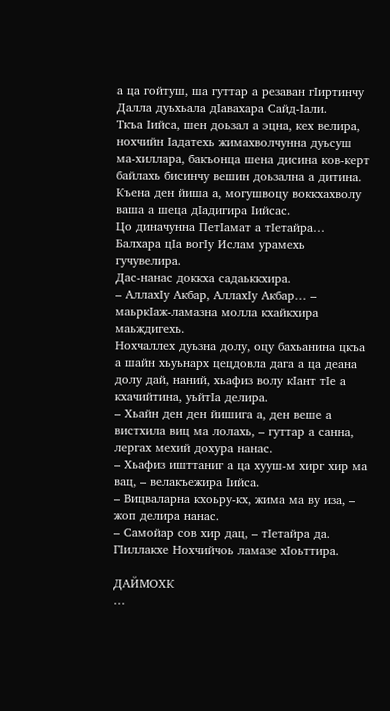а ца гойтуш, ша гуттар а резаван гIиртинчу Далла дуьхьала дIавахара Сайд-Iали.
Ткъа Iийса, шен доьзал а эцна, кех велира, нохчийн Iадатехь жимахволчунна дуьсуш ма-хиллара, бакъонца шена дисина ков-керт байлахь бисинчу вешин доьзална а дитина. Къена ден йиша а, могушвоцу воккхахволу ваша а шеца дIадигира Iийсас.
Цо диначунна ПетIамат а тIетайра… Балхара цIа вогIу Ислам урамехь гучувелира.
Дас-нанас доккха садаьккхира.
– АллахIу Акбар, АллахIу Акбар… – маьркIаж-ламазна молла кхайкхира маьждигехь.
Нохчаллех дуьзна долу, оцу бахьанина цкъа а шайн хьуьнарх цецдовла дага а ца деана долу дай, наний, хьафиз волу кIант тIе а кхачийтина, уьйтIа делира.
– Хьайн ден ден йишига а, ден веше а вистхила виц ма лолахь, – гуттар а санна, лергах мехий дохура нанас.
– Хьафиз ишттаниг а ца хууш-м хирг хир ма вац, – велакъежира Iийса.
– Вицваларна кхоьру-кх, жима ма ву иза, – жоп делира нанас.
– Самойар сов хир дац, – тIетайра да. ГIиллакхе Нохчийчоь ламазе хIоьттира.

ДАЙМОХК
…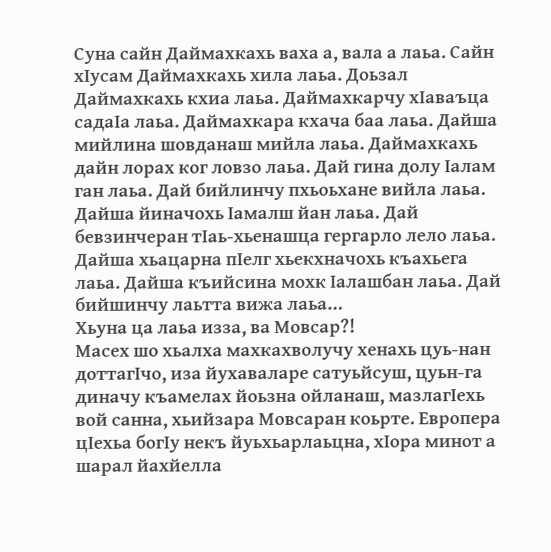Суна сайн Даймахкахь ваха а, вала а лаьа. Сайн хIусам Даймахкахь хила лаьа. Доьзал Даймахкахь кхиа лаьа. Даймахкарчу хIаваъца садаIа лаьа. Даймахкара кхача баа лаьа. Дайша мийлина шовданаш мийла лаьа. Даймахкахь дайн лорах ког ловзо лаьа. Дай гина долу Iалам ган лаьа. Дай бийлинчу пхьоьхане вийла лаьа. Дайша йиначохь Iамалш йан лаьа. Дай бевзинчеран тIаь-хьенашца гергарло лело лаьа. Дайша хьацарна пIелг хьекхначохь къахьега лаьа. Дайша къийсина мохк Iалашбан лаьа. Дай бийшинчу лаьтта вижа лаьа…
Хьуна ца лаьа изза, ва Мовсар?!
Масех шо хьалха махкахволучу хенахь цуь-нан доттагIчо, иза йухаваларе сатуьйсуш, цуьн-га диначу къамелах йоьзна ойланаш, мазлагIехь вой санна, хьийзара Мовсаран коьрте. Европера цIехьа богIу некъ йуьхьарлаьцна, хIора минот а шарал йахйелла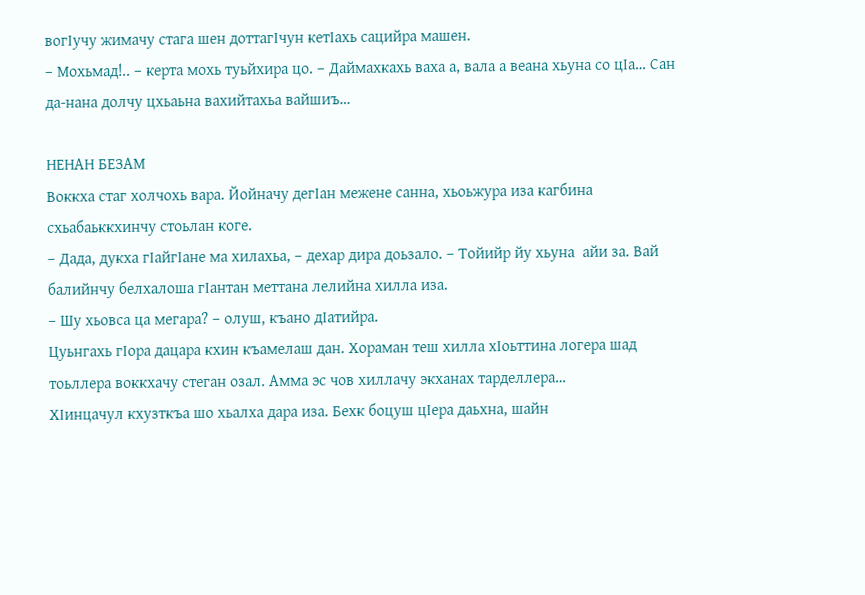вогIучу жимачу стага шен доттагIчун кетIахь сацийра машен.
– Мохьмад!.. – керта мохь туьйхира цо. – Даймахкахь ваха а, вала а веана хьуна со цIа… Сан да-нана долчу цхьаьна вахийтахьа вайшиъ…

НЕНАН БЕЗАМ
Воккха стаг холчохь вара. Йойначу дегIан межене санна, хьоьжура иза кагбина схьабаьккхинчу стоьлан коге.
– Дада, дукха гIайгIане ма хилахьа, – дехар дира доьзало. – Тойийр йу хьуна  айи за. Вай балийнчу белхалоша гIантан меттана лелийна хилла иза.
– Шу хьовса ца мегара? – олуш, къано дIатийра.
Цуьнгахь гIора дацара кхин къамелаш дан. Хораман теш хилла хIоьттина логера шад тоьллера воккхачу стеган озал. Амма эс чов хиллачу экханах тарделлера…
ХIинцачул кхузткъа шо хьалха дара иза. Бехк боцуш цIера даьхна, шайн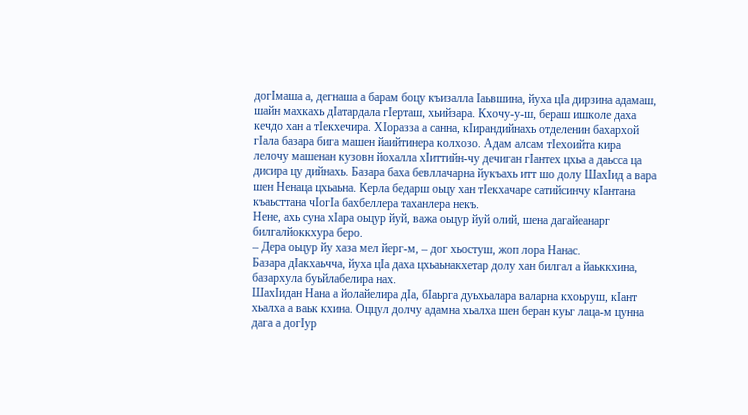догIмаша а, дегнаша а барам боцу къизалла Iаьвшина, йуха цIа дирзина адамаш, шайн махкахь дIатардала гIерташ, хьийзара. Кхочу-у-ш, бераш ишколе даха кечдо хан а тIекхечира. ХIоразза а санна, кIирандийнахь отделенин бахархой гIала базара бига машен йаийтинера колхозо. Адам алсам тIехоийта кира лелочу машенан кузовн йохалла хIиттийн-чу дечиган гIантех цхьа а даьсса ца дисира цу дийнахь. Базара баха бевллачарна йукъахь итт шо долу ШахIид а вара шен Ненаца цхьаьна. Керла бедарш оьцу хан тIекхачаре сатийсинчу кIантана къаьсттана чIогIа бахбеллера таханлера некъ.
Нене, ахь суна хIара оьцур йуй, важа оьцур йуй олий, шена дагайеанарг билгалйоккхура беро.
– Дера оьцур йу хаза мел йерг-м, – дог хьостуш, жоп лора Нанас.
Базара дIакхаьчча, йуха цIа даха цхьаьнакхетар долу хан билгал а йаьккхина, базархула буьйлабелира нах.
ШахIидан Нана а йолайелира дIа, бIаьрга дуьхьалара валарна кхоьруш, кIант хьалха а ваьк кхина. Оццул долчу адамна хьалха шен беран куьг лаца-м цунна дага а догIур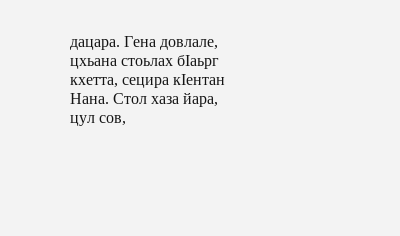дацара. Гена довлале, цхьана стоьлах бIаьрг кхетта, сецира кIентан Нана. Стол хаза йара, цул сов,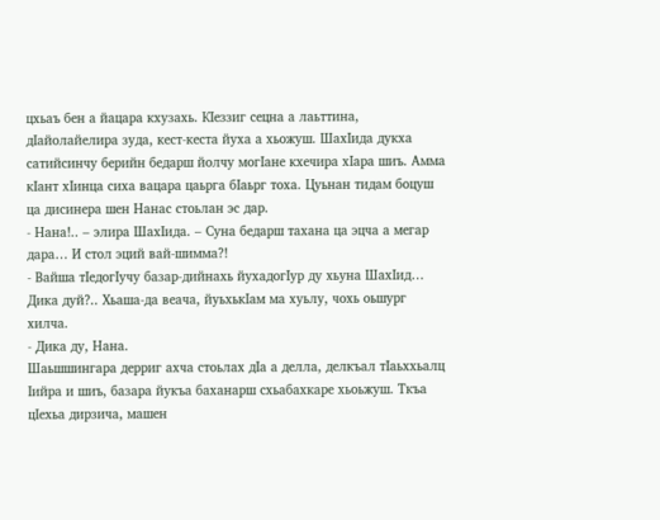цхьаъ бен а йацара кхузахь. КIеззиг сецна а лаьттина, дIайолайелира зуда, кест-кеста йуха а хьожуш. ШахIида дукха сатийсинчу берийн бедарш йолчу могIане кхечира хIара шиъ. Амма кIант хIинца сиха вацара цаьрга бIаьрг тоха. Цуьнан тидам боцуш ца дисинера шен Нанас стоьлан эс дар.
- Нана!.. – элира ШахIида. – Суна бедарш тахана ца эцча а мегар дара… И стол эций вай-шимма?!
- Вайша тIедогIучу базар-дийнахь йухадогIур ду хьуна ШахIид… Дика дуй?.. Хьаша-да веача, йуьхькIам ма хуьлу, чохь оьшург хилча.
- Дика ду, Нана.
Шаьшшингара дерриг ахча стоьлах дIа а делла, делкъал тIаьххьалц Iийра и шиъ, базара йукъа баханарш схьабахкаре хьоьжуш. Ткъа цIехьа дирзича, машен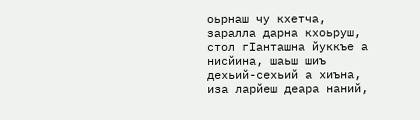оьрнаш чу кхетча, заралла дарна кхоьруш, стол гIанташна йуккъе а нисйина, шаьш шиъ дехьий-сехьий а хиъна, иза ларйеш деара наний,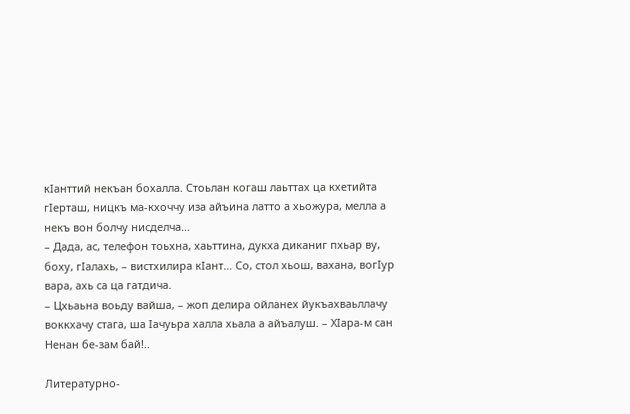кIанттий некъан бохалла. Стоьлан когаш лаьттах ца кхетийта гIерташ, ницкъ ма-кхоччу иза айъина латто а хьожура, мелла а некъ вон болчу нисделча…
– Дада, ас, телефон тоьхна, хаьттина, дукха диканиг пхьар ву, боху, гIалахь, – вистхилира кIант… Со, стол хьош, вахана, вогIур вара, ахь са ца гатдича.
– Цхьаьна воьду вайша, – жоп делира ойланех йукъахваьллачу воккхачу стага, ша Iачуьра халла хьала а айъалуш. – ХIара-м сан Ненан бе-зам бай!..

Литературно-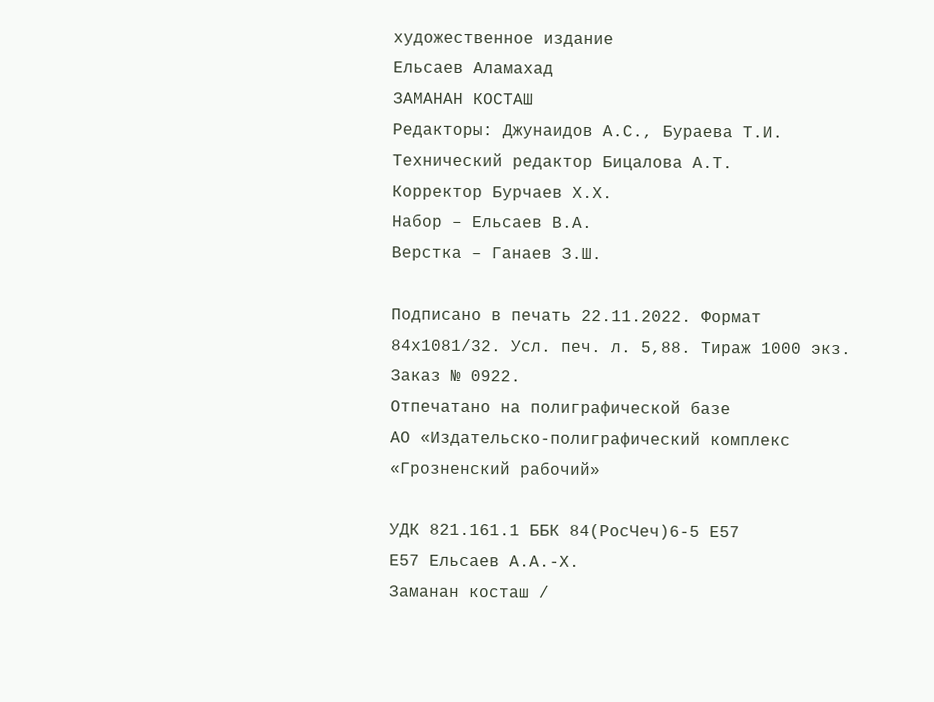художественное издание
Ельсаев Аламахад
ЗАМАНАН КОСТАШ
Редакторы: Джунаидов А.С., Бураева Т.И.
Технический редактор Бицалова А.Т.
Корректор Бурчаев Х.Х.
Набор – Ельсаев В.А.
Верстка – Ганаев З.Ш.

Подписано в печать 22.11.2022. Формат 84х1081/32. Усл. печ. л. 5,88. Тираж 1000 экз. Заказ № 0922.
Отпечатано на полиграфической базе
АО «Издательско-полиграфический комплекс
«Грозненский рабочий»

УДК 821.161.1 ББК 84(РосЧеч)6-5 Е57
Е57 Ельсаев А.А.-Х.
Заманан косташ /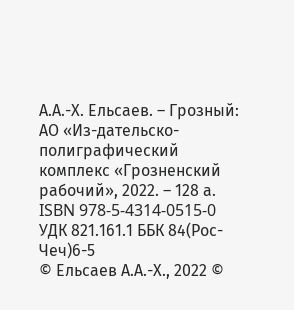А.А.-Х. Ельсаев. – Грозный: АО «Из-дательско-полиграфический комплекс «Грозненский рабочий», 2022. – 128 а.
ISBN 978-5-4314-0515-0
УДК 821.161.1 ББК 84(Рос-Чеч)6-5
© Ельсаев А.А.-Х., 2022 ©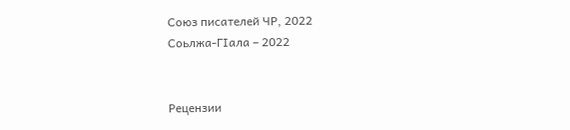Союз писателей ЧР, 2022
Соьлжа-ГIала – 2022


Рецензии